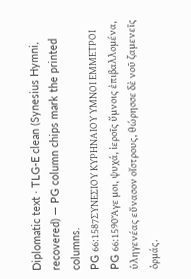Diplomatic text · TLG-E clean (Synesius Hymni, recovered) — PG column chips mark the printed columns.
PG 66:1587ΣΥΝΕΣΙΟΥ ΚΥΡΗΝΑΙΟΥ ΥΜΝΟΙ ΕΜΜΕΤΡΟΙ
PG 66:1590Ἄγε μοι, ψυχά, ἱεροῖς ὕμνοις ἐπιβαλλομένα, ὑληγενέας εὔνασον οἴστρους, θώρησσε δὲ νοῦ ζαμενεῖς ὁρμάς.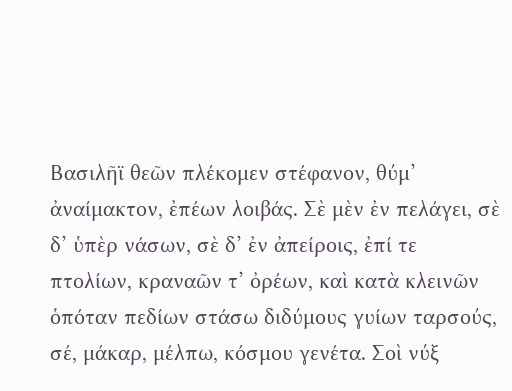Βασιλῆϊ θεῶν πλέκομεν στέφανον, θύμ’ ἀναίμακτον, ἐπέων λοιβάς. Σὲ μὲν ἐν πελάγει, σὲ δ’ ὑπὲρ νάσων, σὲ δ’ ἐν ἀπείροις, ἐπί τε πτολίων, κραναῶν τ’ ὀρέων, καὶ κατὰ κλεινῶν ὁπόταν πεδίων στάσω διδύμους γυίων ταρσούς, σέ, μάκαρ, μέλπω, κόσμου γενέτα. Σοὶ νύξ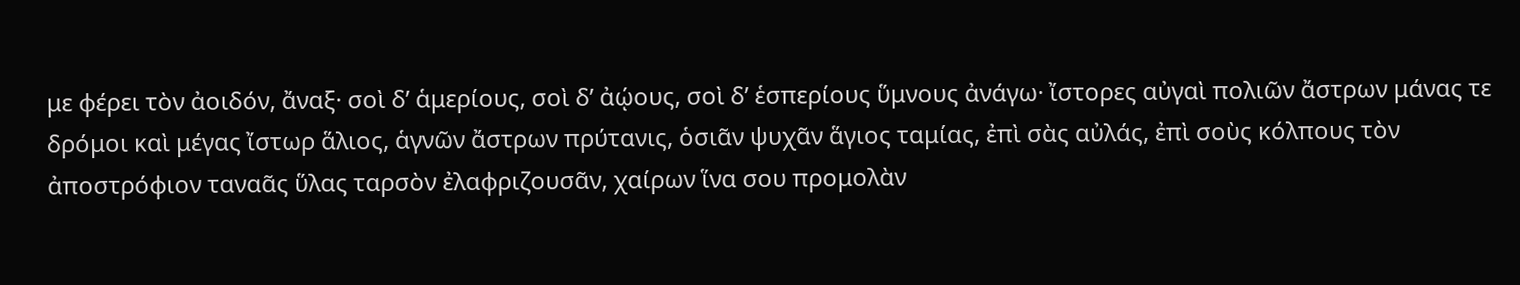με φέρει τὸν ἀοιδόν, ἄναξ· σοὶ δ’ ἁμερίους, σοὶ δ’ ἀῴους, σοὶ δ’ ἑσπερίους ὕμνους ἀνάγω· ἴστορες αὐγαὶ πολιῶν ἄστρων μάνας τε δρόμοι καὶ μέγας ἴστωρ ἅλιος, ἁγνῶν ἄστρων πρύτανις, ὁσιᾶν ψυχᾶν ἅγιος ταμίας, ἐπὶ σὰς αὐλάς, ἐπὶ σοὺς κόλπους τὸν ἀποστρόφιον ταναᾶς ὕλας ταρσὸν ἐλαφριζουσᾶν, χαίρων ἵνα σου προμολὰν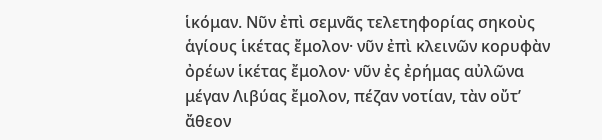ἱκόμαν. Νῦν ἐπὶ σεμνᾶς τελετηφορίας σηκοὺς ἁγίους ἱκέτας ἔμολον· νῦν ἐπὶ κλεινῶν κορυφὰν ὀρέων ἱκέτας ἔμολον· νῦν ἐς ἐρήμας αὐλῶνα μέγαν Λιβύας ἔμολον, πέζαν νοτίαν, τὰν οὔτ’ ἄθεον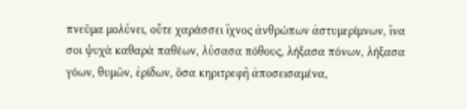πνεῦμα μολύνει, οὔτε χαράσσει ἴχνος ἀνθρώπων ἀστυμερίμνων, ἵνα σοι ψυχὰ καθαρὰ παθέων, λύσασα πόθους, λήξασα πόνων, λήξασα γόων, θυμῶν, ἐρίδων, ὅσα κηριτρεφῆ ἀποσεισαμένα,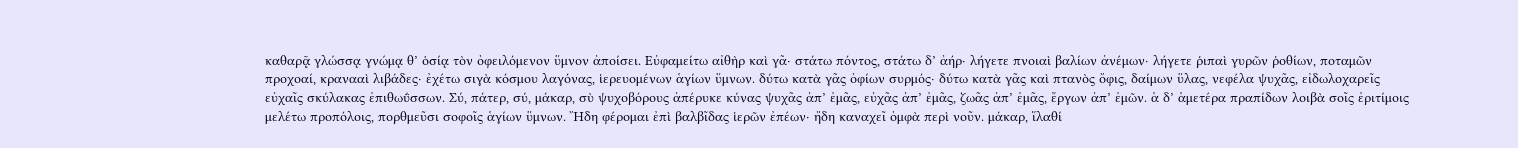καθαρᾷ γλώσσᾳ γνώμᾳ θ’ ὁσίᾳ τὸν ὀφειλόμενον ὕμνον ἀποίσει. Εὐφαμείτω αἰθὴρ καὶ γᾶ· στάτω πόντος, στάτω δ’ ἀήρ· λήγετε πνοιαὶ βαλίων ἀνέμων· λήγετε ῥιπαὶ γυρῶν ῥοθίων, ποταμῶν προχοαί, κρανααὶ λιβάδες· ἐχέτω σιγὰ κόσμου λαγόνας, ἱερευομένων ἁγίων ὕμνων. δύτω κατὰ γᾶς ὀφίων συρμός· δύτω κατὰ γᾶς καὶ πτανὸς ὄφις, δαίμων ὕλας, νεφέλα ψυχᾶς, εἰδωλοχαρεῖς εὐχαῖς σκύλακας ἐπιθωύ̈σσων. Σύ, πάτερ, σύ, μάκαρ, σὺ ψυχοβόρους ἀπέρυκε κύνας ψυχᾶς ἀπ’ ἐμᾶς, εὐχᾶς ἀπ’ ἐμᾶς, ζωᾶς ἀπ’ ἐμᾶς, ἔργων ἀπ’ ἐμῶν. ἁ δ’ ἁμετέρα πραπίδων λοιβὰ σοῖς ἐριτίμοις μελέτω προπόλοις, πορθμεῦσι σοφοῖς ἁγίων ὕμνων. Ἤδη φέρομαι ἐπὶ βαλβῖδας ἱερῶν ἐπέων· ἤδη καναχεῖ ὀμφὰ περὶ νοῦν. μάκαρ, ἵλαθί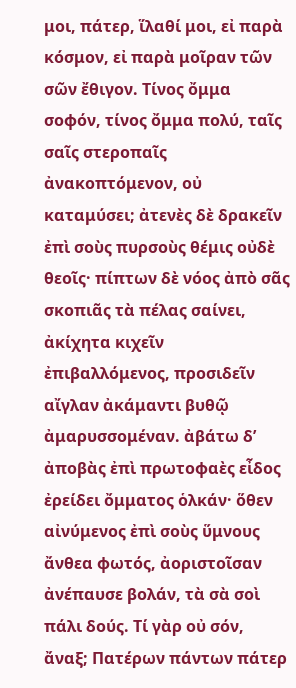μοι, πάτερ, ἵλαθί μοι, εἰ παρὰ κόσμον, εἰ παρὰ μοῖραν τῶν σῶν ἔθιγον. Τίνος ὄμμα σοφόν, τίνος ὄμμα πολύ, ταῖς σαῖς στεροπαῖς ἀνακοπτόμενον, οὐ καταμύσει; ἀτενὲς δὲ δρακεῖν ἐπὶ σοὺς πυρσοὺς θέμις οὐδὲ θεοῖς· πίπτων δὲ νόος ἀπὸ σᾶς σκοπιᾶς τὰ πέλας σαίνει, ἀκίχητα κιχεῖν ἐπιβαλλόμενος, προσιδεῖν αἴγλαν ἀκάμαντι βυθῷ ἀμαρυσσομέναν. ἀβάτω δ’ ἀποβὰς ἐπὶ πρωτοφαὲς εἶδος ἐρείδει ὄμματος ὁλκάν· ὅθεν αἰνύμενος ἐπὶ σοὺς ὕμνους ἄνθεα φωτός, ἀοριστοῖσαν ἀνέπαυσε βολάν, τὰ σὰ σοὶ πάλι δούς. Τί γὰρ οὐ σόν, ἄναξ; Πατέρων πάντων πάτερ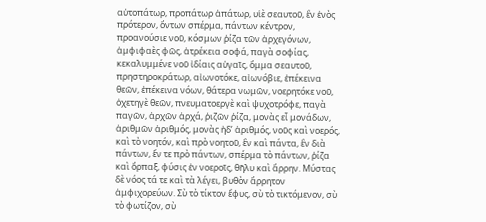αὐτοπάτωρ, προπάτωρ ἀπάτωρ, υἱὲ σεαυτοῦ, ἓν ἑνὸς πρότερον, ὄντων σπέρμα, πάντων κέντρον, προανούσιε νοῦ, κόσμων ῥίζα τῶν ἀρχεγόνων, ἀμφιφαὲς φῶς, ἀτρέκεια σοφά, παγὰ σοφίας, κεκαλυμμένε νοῦ ἰδίαις αὐγαῖς, ὄμμα σεαυτοῦ, πρηστηροκράτωρ, αἰωνοτόκε, αἰωνόβιε, ἐπέκεινα θεῶν, ἐπέκεινα νόων, θάτερα νωμῶν, νοερητόκε νοῦ, ὀχετηγὲ θεῶν, πνευματοεργὲ καὶ ψυχοτρόφε, παγὰ παγῶν, ἀρχῶν ἀρχά, ῥιζῶν ῥίζα, μονὰς εἶ μονάδων, ἀριθμῶν ἀριθμός, μονὰς ἠδ’ ἀριθμός, νοῦς καὶ νοερός, καὶ τὸ νοητόν, καὶ πρὸ νοητοῦ, ἓν καὶ πάντα, ἓν διὰ πάντων, ἕν τε πρὸ πάντων, σπέρμα τὸ πάντων, ῥίζα καὶ ὄρπαξ, φύσις ἐν νοεροῖς, θῆλυ καὶ ἄρρην. Μύστας δὲ νόος τά τε καὶ τὰ λέγει, βυθὸν ἄρρητον ἀμφιχορεύων. Σὺ τὸ τίκτον ἔφυς, σὺ τὸ τικτόμενον, σὺ τὸ φωτίζον, σὺ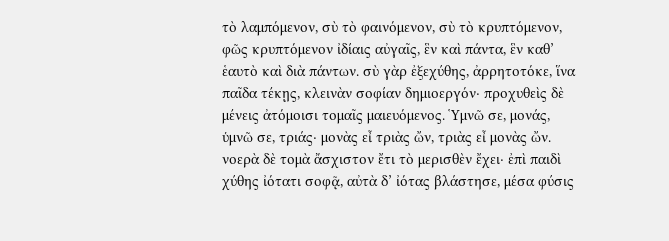τὸ λαμπόμενον, σὺ τὸ φαινόμενον, σὺ τὸ κρυπτόμενον, φῶς κρυπτόμενον ἰδίαις αὐγαῖς, ἓν καὶ πάντα, ἓν καθ’ ἑαυτὸ καὶ διὰ πάντων. σὺ γὰρ ἐξεχύθης, ἀρρητοτόκε, ἵνα παῖδα τέκῃς, κλεινὰν σοφίαν δημιοεργόν· προχυθεὶς δὲ μένεις ἀτόμοισι τομαῖς μαιευόμενος. Ὑμνῶ σε, μονάς, ὑμνῶ σε, τριάς· μονὰς εἶ τριὰς ὤν, τριὰς εἶ μονὰς ὤν. νοερὰ δὲ τομὰ ἄσχιστον ἔτι τὸ μερισθὲν ἔχει· ἐπὶ παιδὶ χύθης ἰότατι σοφᾷ, αὐτὰ δ’ ἰότας βλάστησε, μέσα φύσις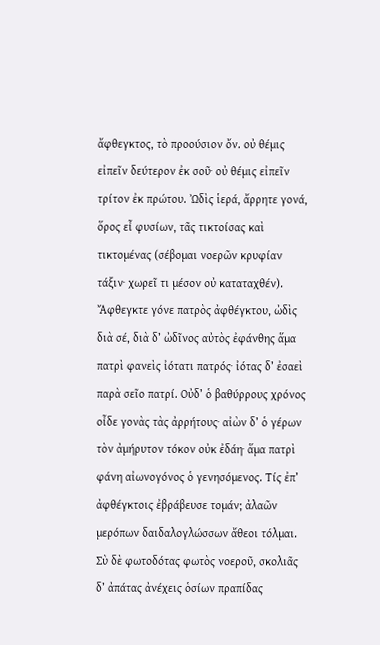ἄφθεγκτος, τὸ προούσιον ὄν. οὐ θέμις εἰπεῖν δεύτερον ἐκ σοῦ· οὐ θέμις εἰπεῖν τρίτον ἐκ πρώτου. Ὠδὶς ἱερά, ἄρρητε γονά, ὅρος εἶ φυσίων, τᾶς τικτοίσας καὶ τικτομένας (σέβομαι νοερῶν κρυφίαν τάξιν· χωρεῖ τι μέσον οὐ καταταχθέν). Ἄφθεγκτε γόνε πατρὸς ἀφθέγκτου, ὠδὶς διὰ σέ, διὰ δ’ ὠδῖνος αὐτὸς ἐφάνθης ἅμα πατρὶ φανεὶς ἰότατι πατρός· ἰότας δ’ ἐσαεὶ παρὰ σεῖο πατρί. Οὐδ’ ὁ βαθύρρους χρόνος οἶδε γονὰς τὰς ἀρρήτους· αἰὼν δ’ ὁ γέρων τὸν ἀμήρυτον τόκον οὐκ ἐδάη· ἅμα πατρὶ φάνη αἰωνογόνος ὁ γενησόμενος. Τίς ἐπ’ ἀφθέγκτοις ἐβράβευσε τομάν; ἀλαῶν μερόπων δαιδαλογλώσσων ἄθεοι τόλμαι. Σὺ δὲ φωτοδότας φωτὸς νοεροῦ, σκολιᾶς δ’ ἀπάτας ἀνέχεις ὁσίων πραπίδας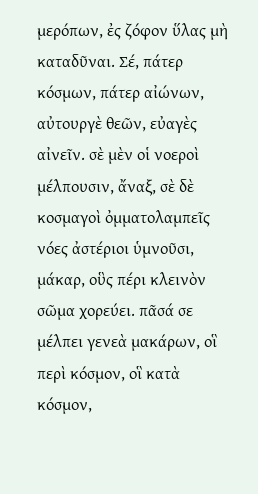μερόπων, ἐς ζόφον ὕλας μὴ καταδῦναι. Σέ, πάτερ κόσμων, πάτερ αἰώνων, αὐτουργὲ θεῶν, εὐαγὲς αἰνεῖν. σὲ μὲν οἱ νοεροὶ μέλπουσιν, ἄναξ, σὲ δὲ κοσμαγοὶ ὀμματολαμπεῖς νόες ἀστέριοι ὑμνοῦσι, μάκαρ, οὓς πέρι κλεινὸν σῶμα χορεύει. πᾶσά σε μέλπει γενεὰ μακάρων, οἳ περὶ κόσμον, οἳ κατὰ κόσμον,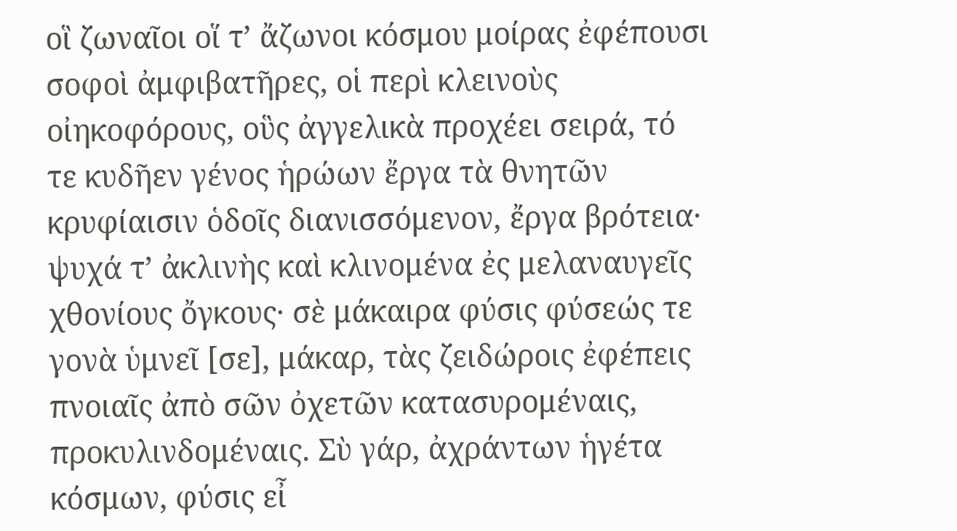οἳ ζωναῖοι οἵ τ’ ἄζωνοι κόσμου μοίρας ἐφέπουσι σοφοὶ ἀμφιβατῆρες, οἱ περὶ κλεινοὺς οἰηκοφόρους, οὓς ἀγγελικὰ προχέει σειρά, τό τε κυδῆεν γένος ἡρώων ἔργα τὰ θνητῶν κρυφίαισιν ὁδοῖς διανισσόμενον, ἔργα βρότεια· ψυχά τ’ ἀκλινὴς καὶ κλινομένα ἐς μελαναυγεῖς χθονίους ὄγκους· σὲ μάκαιρα φύσις φύσεώς τε γονὰ ὑμνεῖ [σε], μάκαρ, τὰς ζειδώροις ἐφέπεις πνοιαῖς ἀπὸ σῶν ὀχετῶν κατασυρομέναις, προκυλινδομέναις. Σὺ γάρ, ἀχράντων ἡγέτα κόσμων, φύσις εἶ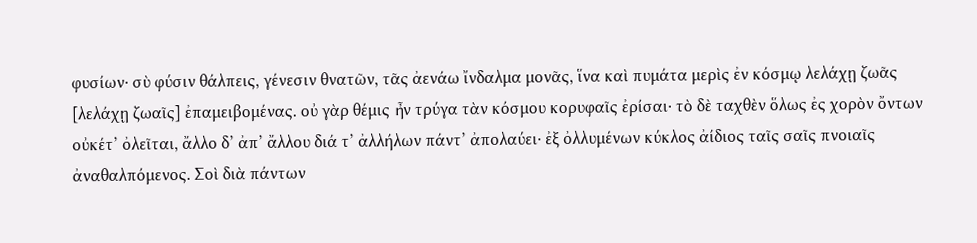φυσίων· σὺ φύσιν θάλπεις, γένεσιν θνατῶν, τᾶς ἀενάω ἴνδαλμα μονᾶς, ἵνα καὶ πυμάτα μερὶς ἐν κόσμῳ λελάχῃ ζωᾶς [λελάχῃ ζωαῖς] ἐπαμειβομένας. οὐ γὰρ θέμις ἦν τρύγα τὰν κόσμου κορυφαῖς ἐρίσαι· τὸ δὲ ταχθὲν ὅλως ἐς χορὸν ὄντων οὐκέτ’ ὀλεῖται, ἄλλο δ’ ἀπ’ ἄλλου διά τ’ ἀλλήλων πάντ’ ἀπολαύει· ἐξ ὀλλυμένων κύκλος ἀίδιος ταῖς σαῖς πνοιαῖς ἀναθαλπόμενος. Σοὶ διὰ πάντων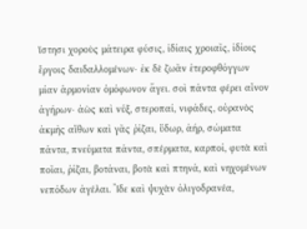ἵστησι χοροὺς μάτειρα φύσις, ἰδίαις χροιαῖς, ἰδίοις ἔργοις δαιδαλλομένων· ἐκ δὲ ζωᾶν ἑτεροφθόγγων μίαν ἁρμονίαν ὁμόφωνον ἄγει. σοὶ πάντα φέρει αἶνον ἀγήρων· ἀὼς καὶ νύξ, στεροπαί, νιφάδες, οὐρανὸς ἀκμὴς αἴθων καὶ γᾶς ῥίζαι, ὕδωρ, ἀήρ, σώματα πάντα, πνεύματα πάντα, σπέρματα, καρποί, φυτὰ καὶ ποῖαι, ῥίζαι, βοτάναι, βοτὰ καὶ πτηνά, καὶ νηχομένων νεπόδων ἀγέλαι. Ἴδε καὶ ψυχὰν ὀλιγοδρανέα,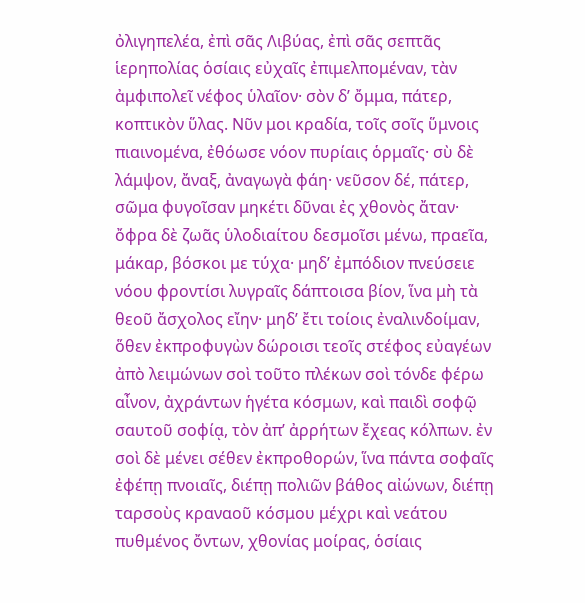ὀλιγηπελέα, ἐπὶ σᾶς Λιβύας, ἐπὶ σᾶς σεπτᾶς ἱερηπολίας ὁσίαις εὐχαῖς ἐπιμελπομέναν, τὰν ἀμφιπολεῖ νέφος ὑλαῖον· σὸν δ’ ὄμμα, πάτερ, κοπτικὸν ὕλας. Νῦν μοι κραδία, τοῖς σοῖς ὕμνοις πιαινομένα, ἐθόωσε νόον πυρίαις ὁρμαῖς· σὺ δὲ λάμψον, ἄναξ, ἀναγωγὰ φάη· νεῦσον δέ, πάτερ, σῶμα φυγοῖσαν μηκέτι δῦναι ἐς χθονὸς ἄταν· ὄφρα δὲ ζωᾶς ὑλοδιαίτου δεσμοῖσι μένω, πραεῖα, μάκαρ, βόσκοι με τύχα· μηδ’ ἐμπόδιον πνεύσειε νόου φροντίσι λυγραῖς δάπτοισα βίον, ἵνα μὴ τὰ θεοῦ ἄσχολος εἴην· μηδ’ ἔτι τοίοις ἐναλινδοίμαν, ὅθεν ἐκπροφυγὼν δώροισι τεοῖς στέφος εὐαγέων ἀπὸ λειμώνων σοὶ τοῦτο πλέκων σοὶ τόνδε φέρω αἶνον, ἀχράντων ἡγέτα κόσμων, καὶ παιδὶ σοφῷ σαυτοῦ σοφίᾳ, τὸν ἀπ’ ἀρρήτων ἔχεας κόλπων. ἐν σοὶ δὲ μένει σέθεν ἐκπροθορών, ἵνα πάντα σοφαῖς ἐφέπῃ πνοιαῖς, διέπῃ πολιῶν βάθος αἰώνων, διέπῃ ταρσοὺς κραναοῦ κόσμου μέχρι καὶ νεάτου πυθμένος ὄντων, χθονίας μοίρας, ὁσίαις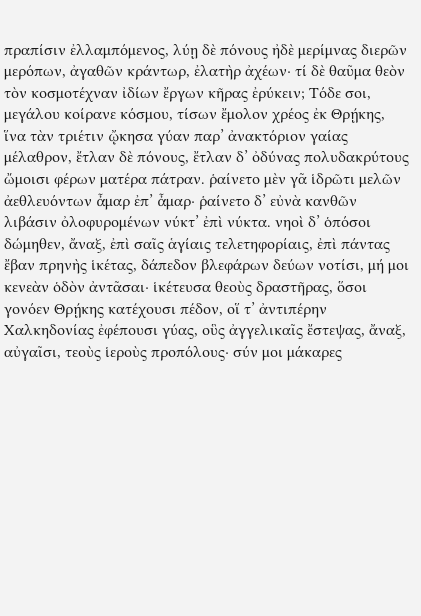πραπίσιν ἐλλαμπόμενος, λύῃ δὲ πόνους ἠδὲ μερίμνας διερῶν μερόπων, ἀγαθῶν κράντωρ, ἐλατὴρ ἀχέων· τί δὲ θαῦμα θεὸν τὸν κοσμοτέχναν ἰδίων ἔργων κῆρας ἐρύκειν; Τόδε σοι, μεγάλου κοίρανε κόσμου, τίσων ἔμολον χρέος ἐκ Θρῄκης, ἵνα τὰν τριέτιν ᾤκησα γύαν παρ’ ἀνακτόριον γαίας μέλαθρον, ἔτλαν δὲ πόνους, ἔτλαν δ’ ὀδύνας πολυδακρύτους ὤμοισι φέρων ματέρα πάτραν. ῥαίνετο μὲν γᾶ ἱδρῶτι μελῶν ἀεθλευόντων ἆμαρ ἐπ’ ἆμαρ· ῥαίνετο δ’ εὐνὰ κανθῶν λιβάσιν ὀλοφυρομένων νύκτ’ ἐπὶ νύκτα. νηοὶ δ’ ὁπόσοι δώμηθεν, ἄναξ, ἐπὶ σαῖς ἁγίαις τελετηφορίαις, ἐπὶ πάντας ἔβαν πρηνὴς ἱκέτας, δάπεδον βλεφάρων δεύων νοτίσι, μή μοι κενεὰν ὁδὸν ἀντᾶσαι· ἱκέτευσα θεοὺς δραστῆρας, ὅσοι γονόεν Θρῄκης κατέχουσι πέδον, οἵ τ’ ἀντιπέρην Χαλκηδονίας ἐφέπουσι γύας, οὓς ἀγγελικαῖς ἔστεψας, ἄναξ, αὐγαῖσι, τεοὺς ἱεροὺς προπόλους· σύν μοι μάκαρες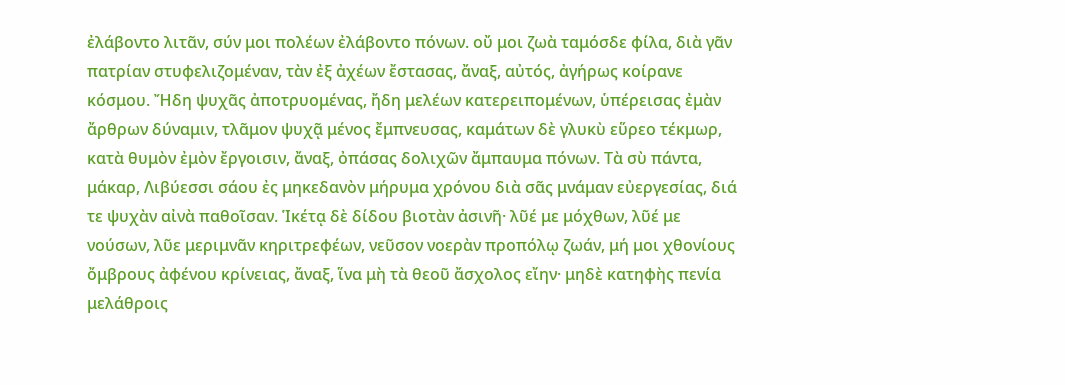ἐλάβοντο λιτᾶν, σύν μοι πολέων ἐλάβοντο πόνων. οὔ μοι ζωὰ ταμόσδε φίλα, διὰ γᾶν πατρίαν στυφελιζομέναν, τὰν ἐξ ἀχέων ἔστασας, ἄναξ, αὐτός, ἀγήρως κοίρανε κόσμου. Ἤδη ψυχᾶς ἀποτρυομένας, ἤδη μελέων κατερειπομένων, ὑπέρεισας ἐμὰν ἄρθρων δύναμιν, τλᾶμον ψυχᾷ μένος ἔμπνευσας, καμάτων δὲ γλυκὺ εὕρεο τέκμωρ, κατὰ θυμὸν ἐμὸν ἔργοισιν, ἄναξ, ὀπάσας δολιχῶν ἄμπαυμα πόνων. Τὰ σὺ πάντα, μάκαρ, Λιβύεσσι σάου ἐς μηκεδανὸν μήρυμα χρόνου διὰ σᾶς μνάμαν εὐεργεσίας, διά τε ψυχὰν αἰνὰ παθοῖσαν. Ἱκέτᾳ δὲ δίδου βιοτὰν ἀσινῆ· λῦέ με μόχθων, λῦέ με νούσων, λῦε μεριμνᾶν κηριτρεφέων, νεῦσον νοερὰν προπόλῳ ζωάν, μή μοι χθονίους ὄμβρους ἀφένου κρίνειας, ἄναξ, ἵνα μὴ τὰ θεοῦ ἄσχολος εἴην· μηδὲ κατηφὴς πενία μελάθροις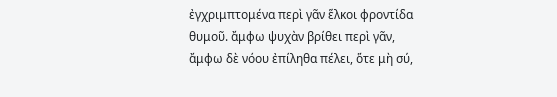ἐγχριμπτομένα περὶ γᾶν ἕλκοι φροντίδα θυμοῦ. ἄμφω ψυχὰν βρίθει περὶ γᾶν, ἄμφω δὲ νόου ἐπίληθα πέλει, ὅτε μὴ σύ,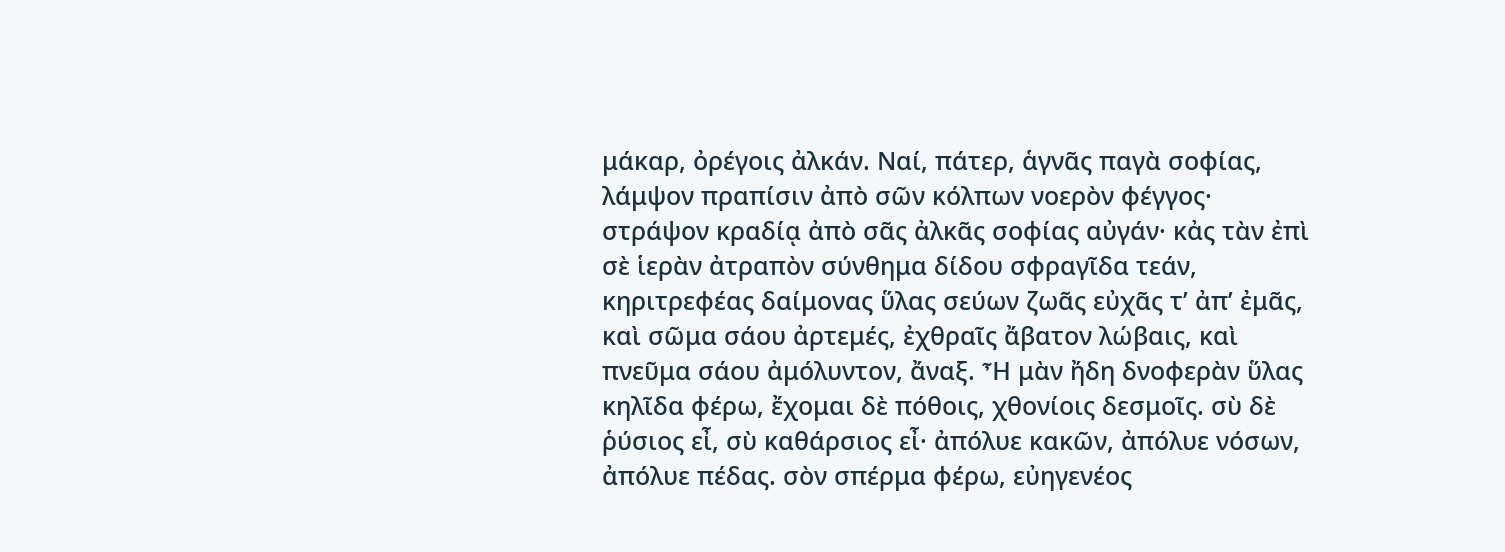μάκαρ, ὀρέγοις ἀλκάν. Ναί, πάτερ, ἁγνᾶς παγὰ σοφίας, λάμψον πραπίσιν ἀπὸ σῶν κόλπων νοερὸν φέγγος· στράψον κραδίᾳ ἀπὸ σᾶς ἀλκᾶς σοφίας αὐγάν· κἀς τὰν ἐπὶ σὲ ἱερὰν ἀτραπὸν σύνθημα δίδου σφραγῖδα τεάν, κηριτρεφέας δαίμονας ὕλας σεύων ζωᾶς εὐχᾶς τ’ ἀπ’ ἐμᾶς, καὶ σῶμα σάου ἀρτεμές, ἐχθραῖς ἄβατον λώβαις, καὶ πνεῦμα σάου ἀμόλυντον, ἄναξ. Ἦ μὰν ἤδη δνοφερὰν ὕλας κηλῖδα φέρω, ἔχομαι δὲ πόθοις, χθονίοις δεσμοῖς. σὺ δὲ ῥύσιος εἶ, σὺ καθάρσιος εἶ· ἀπόλυε κακῶν, ἀπόλυε νόσων, ἀπόλυε πέδας. σὸν σπέρμα φέρω, εὐηγενέος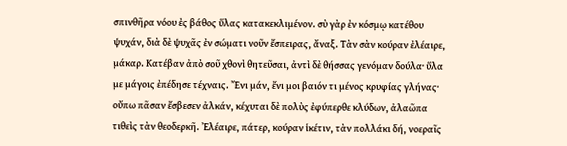σπινθῆρα νόου ἐς βάθος ὕλας κατακεκλιμένον. σὺ γὰρ ἐν κόσμῳ κατέθου ψυχάν, διὰ δὲ ψυχᾶς ἐν σώματι νοῦν ἔσπειρας, ἄναξ. Τὰν σὰν κούραν ἐλέαιρε, μάκαρ. Κατέβαν ἀπὸ σοῦ χθονὶ θητεῦσαι, ἀντὶ δὲ θήσσας γενόμαν δούλα· ὕλα με μάγοις ἐπέδησε τέχναις. Ἔνι μάν, ἔνι μοι βαιόν τι μένος κρυφίας γλήνας· οὔπω πᾶσαν ἔσβεσεν ἀλκάν, κέχυται δὲ πολὺς ἐφύπερθε κλύδων, ἀλαῶπα τιθεὶς τὰν θεοδερκῆ. Ἐλέαιρε, πάτερ, κούραν ἱκέτιν, τὰν πολλάκι δή, νοεραῖς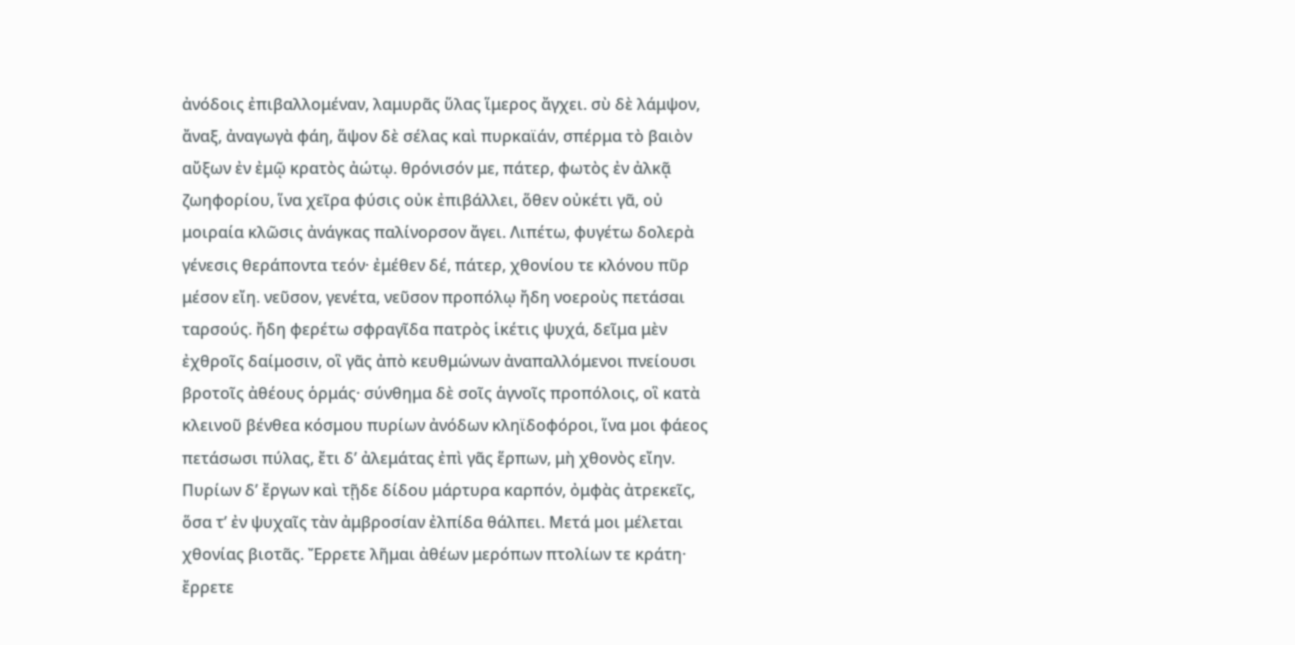ἀνόδοις ἐπιβαλλομέναν, λαμυρᾶς ὕλας ἵμερος ἄγχει. σὺ δὲ λάμψον, ἄναξ, ἀναγωγὰ φάη, ἅψον δὲ σέλας καὶ πυρκαϊάν, σπέρμα τὸ βαιὸν αὔξων ἐν ἐμῷ κρατὸς ἀώτῳ. θρόνισόν με, πάτερ, φωτὸς ἐν ἀλκᾷ ζωηφορίου, ἵνα χεῖρα φύσις οὐκ ἐπιβάλλει, ὅθεν οὐκέτι γᾶ, οὐ μοιραία κλῶσις ἀνάγκας παλίνορσον ἄγει. Λιπέτω, φυγέτω δολερὰ γένεσις θεράποντα τεόν· ἐμέθεν δέ, πάτερ, χθονίου τε κλόνου πῦρ μέσον εἴη. νεῦσον, γενέτα, νεῦσον προπόλῳ ἤδη νοεροὺς πετάσαι ταρσούς. ἤδη φερέτω σφραγῖδα πατρὸς ἱκέτις ψυχά, δεῖμα μὲν ἐχθροῖς δαίμοσιν, οἳ γᾶς ἀπὸ κευθμώνων ἀναπαλλόμενοι πνείουσι βροτοῖς ἀθέους ὁρμάς· σύνθημα δὲ σοῖς ἁγνοῖς προπόλοις, οἳ κατὰ κλεινοῦ βένθεα κόσμου πυρίων ἀνόδων κληϊδοφόροι, ἵνα μοι φάεος πετάσωσι πύλας, ἔτι δ’ ἀλεμάτας ἐπὶ γᾶς ἕρπων, μὴ χθονὸς εἴην. Πυρίων δ’ ἔργων καὶ τῇδε δίδου μάρτυρα καρπόν, ὀμφὰς ἀτρεκεῖς, ὅσα τ’ ἐν ψυχαῖς τὰν ἀμβροσίαν ἐλπίδα θάλπει. Μετά μοι μέλεται χθονίας βιοτᾶς. Ἔρρετε λῆμαι ἀθέων μερόπων πτολίων τε κράτη· ἔρρετε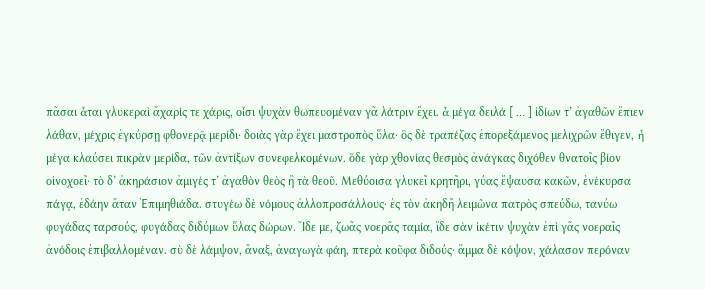πᾶσαι ἆται γλυκεραὶ ἄχαρίς τε χάρις, οἷσι ψυχὰν θωπευομέναν γᾶ λάτριν ἔχει. ἆ μέγα δειλά [ … ] ἰδίων τ’ ἀγαθῶν ἔπιεν λάθαν, μέχρις ἐγκύρσῃ φθονερᾷ μερίδι· δοιὰς γὰρ ἔχει μαστροπὸς ὕλα· ὃς δὲ τραπέζας ἐπορεξάμενος μελιχρῶν ἔθιγεν, ἦ μέγα κλαύσει πικρὰν μερίδα, τῶν ἀντίξων συνεφελκομένων. ὅδε γὰρ χθονίας θεσμὸς ἀνάγκας διχόθεν θνατοῖς βίον οἰνοχοεῖ· τὸ δ’ ἀκηράσιον ἀμιγές τ’ ἀγαθὸν θεὸς ἢ τὰ θεοῦ. Μεθύοισα γλυκεῖ κρητῆρι, γύας ἔψαυσα κακῶν, ἐνέκυρσα πάγᾳ, ἐδάην ἄταν Ἐπιμηθιάδα. στυγέω δὲ νόμους ἀλλοπροσάλλους· ἐς τὸν ἀκηδῆ λειμῶνα πατρὸς σπεύδω, τανύω φυγάδας ταρσούς, φυγάδας διδύμων ὕλας δώρων. Ἴδε με, ζωᾶς νοερᾶς ταμία, ἴδε σὰν ἱκέτιν ψυχὰν ἐπὶ γᾶς νοεραῖς ἀνόδοις ἐπιβαλλομέναν. σὺ δὲ λάμψον, ἄναξ, ἀναγωγὰ φάη, πτερὰ κοῦφα διδούς· ἅμμα δὲ κόψον, χάλασον περόναν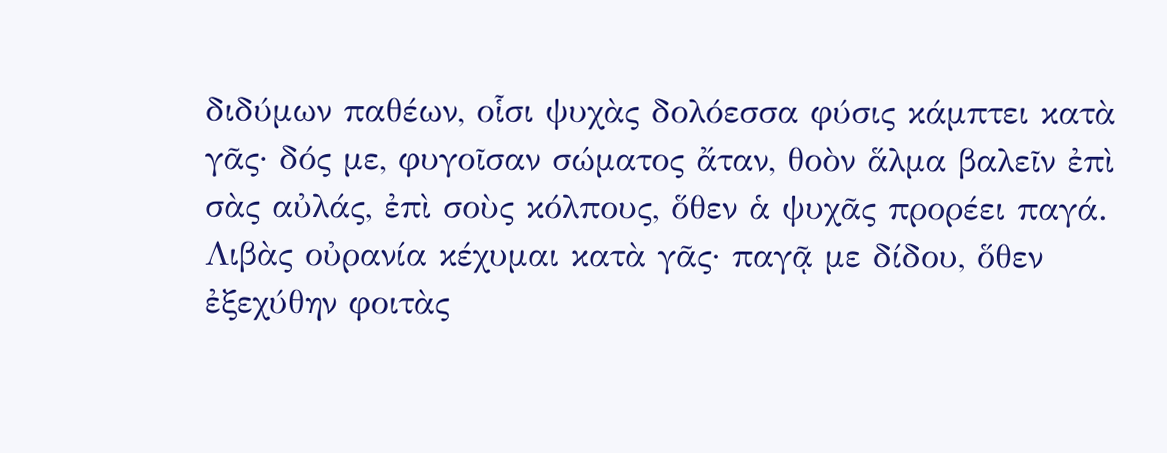διδύμων παθέων, οἷσι ψυχὰς δολόεσσα φύσις κάμπτει κατὰ γᾶς· δός με, φυγοῖσαν σώματος ἄταν, θοὸν ἅλμα βαλεῖν ἐπὶ σὰς αὐλάς, ἐπὶ σοὺς κόλπους, ὅθεν ἁ ψυχᾶς προρέει παγά. Λιβὰς οὐρανία κέχυμαι κατὰ γᾶς· παγᾷ με δίδου, ὅθεν ἐξεχύθην φοιτὰς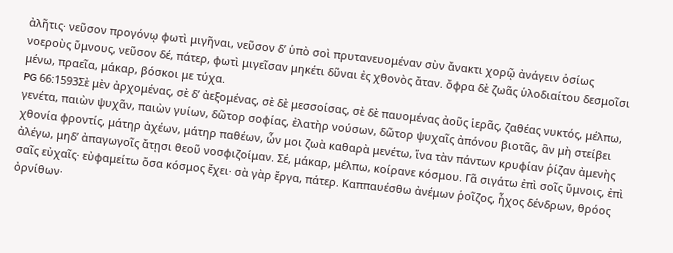ἀλῆτις· νεῦσον προγόνῳ φωτὶ μιγῆναι, νεῦσον δ’ ὑπὸ σοὶ πρυτανευομέναν σὺν ἄνακτι χορῷ ἀνάγειν ὁσίως νοεροὺς ὕμνους, νεῦσον δέ, πάτερ, φωτὶ μιγεῖσαν μηκέτι δῦναι ἐς χθονὸς ἄταν. ὄφρα δὲ ζωᾶς ὑλοδιαίτου δεσμοῖσι μένω, πραεῖα, μάκαρ, βόσκοι με τύχα.
PG 66:1593Σὲ μὲν ἀρχομένας, σὲ δ’ ἀεξομένας, σὲ δὲ μεσσοίσας, σὲ δὲ παυομένας ἀοῦς ἱερᾶς, ζαθέας νυκτός, μέλπω, γενέτα, παιὼν ψυχᾶν, παιὼν γυίων, δῶτορ σοφίας, ἐλατὴρ νούσων, δῶτορ ψυχαῖς ἀπόνου βιοτᾶς, ἃν μὴ στείβει χθονία φροντίς, μάτηρ ἀχέων, μάτηρ παθέων, ὧν μοι ζωὰ καθαρὰ μενέτω, ἵνα τὰν πάντων κρυφίαν ῥίζαν ἀμενὴς ἀλέγω, μηδ’ ἀπαγωγοῖς ἄτῃσι θεοῦ νοσφιζοίμαν. Σέ, μάκαρ, μέλπω, κοίρανε κόσμου. Γᾶ σιγάτω ἐπὶ σοῖς ὕμνοις, ἐπὶ σαῖς εὐχαῖς· εὐφαμείτω ὅσα κόσμος ἔχει· σὰ γὰρ ἔργα, πάτερ. Καππαυέσθω ἀνέμων ῥοῖζος, ἦχος δένδρων, θρόος ὀρνίθων·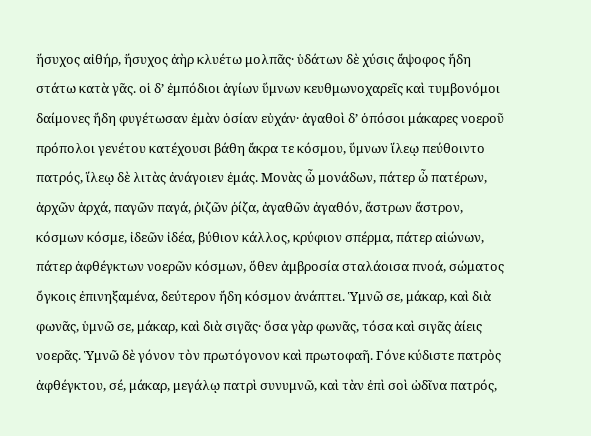ἥσυχος αἰθήρ, ἥσυχος ἀὴρ κλυέτω μολπᾶς· ὑδάτων δὲ χύσις ἄψοφος ἤδη στάτω κατὰ γᾶς. οἱ δ’ ἐμπόδιοι ἁγίων ὕμνων κευθμωνοχαρεῖς καὶ τυμβονόμοι δαίμονες ἤδη φυγέτωσαν ἐμὰν ὁσίαν εὐχάν· ἀγαθοὶ δ’ ὁπόσοι μάκαρες νοεροῦ πρόπολοι γενέτου κατέχουσι βάθη ἄκρα τε κόσμου, ὕμνων ἵλεῳ πεύθοιντο πατρός, ἵλεῳ δὲ λιτὰς ἀνάγοιεν ἐμάς. Μονὰς ὦ μονάδων, πάτερ ὦ πατέρων, ἀρχῶν ἀρχά, παγῶν παγά, ῥιζῶν ῥίζα, ἀγαθῶν ἀγαθόν, ἄστρων ἄστρον, κόσμων κόσμε, ἰδεῶν ἰδέα, βύθιον κάλλος, κρύφιον σπέρμα, πάτερ αἰώνων, πάτερ ἀφθέγκτων νοερῶν κόσμων, ὅθεν ἀμβροσία σταλάοισα πνοά, σώματος ὄγκοις ἐπινηξαμένα, δεύτερον ἤδη κόσμον ἀνάπτει. Ὑμνῶ σε, μάκαρ, καὶ διὰ φωνᾶς, ὑμνῶ σε, μάκαρ, καὶ διὰ σιγᾶς· ὅσα γὰρ φωνᾶς, τόσα καὶ σιγᾶς ἀίεις νοερᾶς. Ὑμνῶ δὲ γόνον τὸν πρωτόγονον καὶ πρωτοφαῆ. Γόνε κύδιστε πατρὸς ἀφθέγκτου, σέ, μάκαρ, μεγάλῳ πατρὶ συνυμνῶ, καὶ τὰν ἐπὶ σοὶ ὠδῖνα πατρός,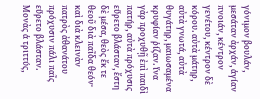γόνιμον βουλάν, μεσάταν ἀρχάν, ἁγίαν πνοιάν, κέντρον γενέτου, κέντρον δὲ κόρου. αὐτὰ μάτηρ, αὐτὰ γνωτά, αὐτὰ θυγάτηρ, μαιωσαμένα κρυφίαν ῥίζαν. ἵνα γὰρ προχυθῇ ἐπὶ παιδὶ πατήρ, αὐτὰ πρόχυσις εὕρετο βλάσταν, ἔστη δὲ μέσα, θεὸς ἔκ τε θεοῦ διὰ παῖδα θεόν· καὶ διὰ κλεινὰν πατρὸς ἀθανάτου πρόχυσιν πάλι παῖς εὕρετο βλάσταν. Μονὰς ἁ τριττύς,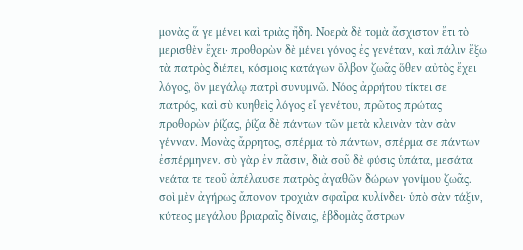μονὰς ἅ γε μένει καὶ τριὰς ἤδη. Νοερὰ δὲ τομὰ ἄσχιστον ἔτι τὸ μερισθὲν ἔχει· προθορὼν δὲ μένει γόνος ἐς γενέταν, καὶ πάλιν ἔξω τὰ πατρὸς διέπει, κόσμοις κατάγων ὄλβον ζωᾶς ὅθεν αὐτὸς ἔχει λόγος, ὃν μεγάλῳ πατρὶ συνυμνῶ. Νόος ἀρρήτου τίκτει σε πατρός, καὶ σὺ κυηθεὶς λόγος εἶ γενέτου, πρῶτος πρώτας προθορὼν ῥίζας, ῥίζα δὲ πάντων τῶν μετὰ κλεινὰν τὰν σὰν γένναν. Μονὰς ἄρρητος, σπέρμα τὸ πάντων, σπέρμα σε πάντων ἐσπέρμηνεν. σὺ γὰρ ἐν πᾶσιν, διὰ σοῦ δὲ φύσις ὑπάτα, μεσάτα νεάτα τε τεοῦ ἀπέλαυσε πατρὸς ἀγαθῶν δώρων γονίμου ζωᾶς. σοὶ μὲν ἀγήρως ἄπονον τροχιὰν σφαῖρα κυλίνδει· ὑπὸ σὰν τάξιν, κύτεος μεγάλου βριαραῖς δίναις, ἑβδομὰς ἄστρων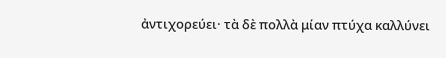ἀντιχορεύει· τὰ δὲ πολλὰ μίαν πτύχα καλλύνει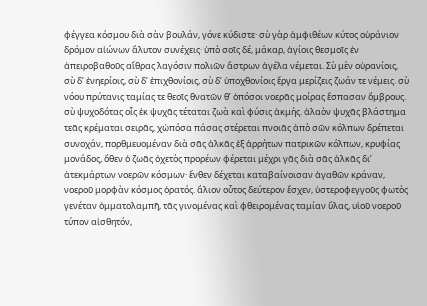φέγγεα κόσμου διὰ σὰν βουλάν, γόνε κύδιστε· σὺ γὰρ ἀμφιθέων κύτος οὐράνιον δρόμον αἰώνων ἄλυτον συνέχεις· ὑπὸ σοῖς δέ, μάκαρ, ἁγίοις θεσμοῖς ἐν ἀπειροβαθοῦς αἴθρας λαγόσιν πολιῶν ἄστρων ἀγέλα νέμεται. Σὺ μὲν οὐρανίοις, σὺ δ’ ἐνηερίοις, σὺ δ’ ἐπιχθονίοις, σὺ δ’ ὑποχθονίοις ἔργα μερίζεις ζωάν τε νέμεις. σὺ νόου πρύτανις ταμίας τε θεοῖς θνατῶν θ’ ὁπόσοι νοερᾶς μοίρας ἔσπασαν ὄμβρους. σὺ ψυχοδότας οἷς ἐκ ψυχᾶς τέταται ζωὰ καὶ φύσις ἀκμής. ἀλαὸν ψυχᾶς βλάστημα τεᾶς κρέμαται σειρᾶς, χὠπόσα πάσας στέρεται πνοιᾶς ἀπὸ σῶν κόλπων δρέπεται συνοχάν, πορθμευομέναν διὰ σᾶς ἀλκᾶς ἐξ ἀρρήτων πατρικῶν κόλπων, κρυφίας μονάδος, ὅθεν ὁ ζωᾶς ὀχετὸς προρέων φέρεται μέχρι γᾶς διὰ σᾶς ἀλκᾶς δι’ ἀτεκμάρτων νοερῶν κόσμων· ἔνθεν δέχεται καταβαίνοισαν ἀγαθῶν κράναν, νοεροῦ μορφὰν κόσμος ὁρατός. ἅλιον οὗτος δεύτερον ἔσχεν, ὑστεροφεγγοῦς φωτὸς γενέταν ὀμματολαμπῆ, τᾶς γινομένας καὶ φθειρομένας ταμίαν ὕλας, υἱοῦ νοεροῦ τύπον αἰσθητόν,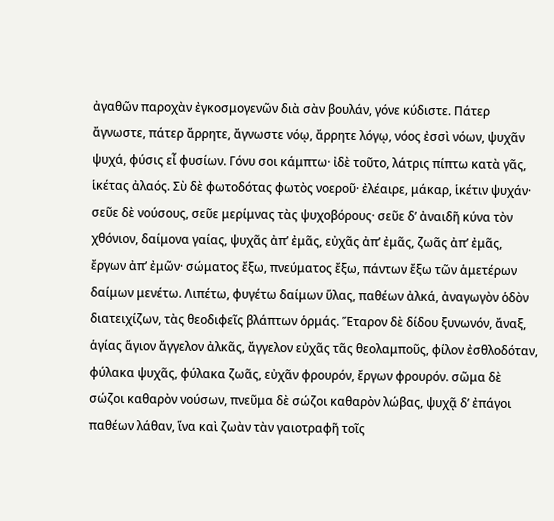ἀγαθῶν παροχὰν ἐγκοσμογενῶν διὰ σὰν βουλάν, γόνε κύδιστε. Πάτερ ἄγνωστε, πάτερ ἄρρητε, ἄγνωστε νόῳ, ἄρρητε λόγῳ, νόος ἐσσὶ νόων, ψυχᾶν ψυχά, φύσις εἶ φυσίων. Γόνυ σοι κάμπτω· ἰδὲ τοῦτο, λάτρις πίπτω κατὰ γᾶς, ἱκέτας ἀλαός. Σὺ δὲ φωτοδότας φωτὸς νοεροῦ· ἐλέαιρε, μάκαρ, ἱκέτιν ψυχάν· σεῦε δὲ νούσους, σεῦε μερίμνας τὰς ψυχοβόρους· σεῦε δ’ ἀναιδῆ κύνα τὸν χθόνιον, δαίμονα γαίας, ψυχᾶς ἀπ’ ἐμᾶς, εὐχᾶς ἀπ’ ἐμᾶς, ζωᾶς ἀπ’ ἐμᾶς, ἔργων ἀπ’ ἐμῶν· σώματος ἔξω, πνεύματος ἔξω, πάντων ἔξω τῶν ἁμετέρων δαίμων μενέτω. Λιπέτω, φυγέτω δαίμων ὕλας, παθέων ἀλκά, ἀναγωγὸν ὁδὸν διατειχίζων, τὰς θεοδιφεῖς βλάπτων ὁρμάς. Ἕταρον δὲ δίδου ξυνωνόν, ἄναξ, ἁγίας ἅγιον ἄγγελον ἀλκᾶς, ἄγγελον εὐχᾶς τᾶς θεολαμποῦς, φίλον ἐσθλοδόταν, φύλακα ψυχᾶς, φύλακα ζωᾶς, εὐχᾶν φρουρόν, ἔργων φρουρόν. σῶμα δὲ σώζοι καθαρὸν νούσων, πνεῦμα δὲ σώζοι καθαρὸν λώβας, ψυχᾷ δ’ ἐπάγοι παθέων λάθαν, ἵνα καὶ ζωὰν τὰν γαιοτραφῆ τοῖς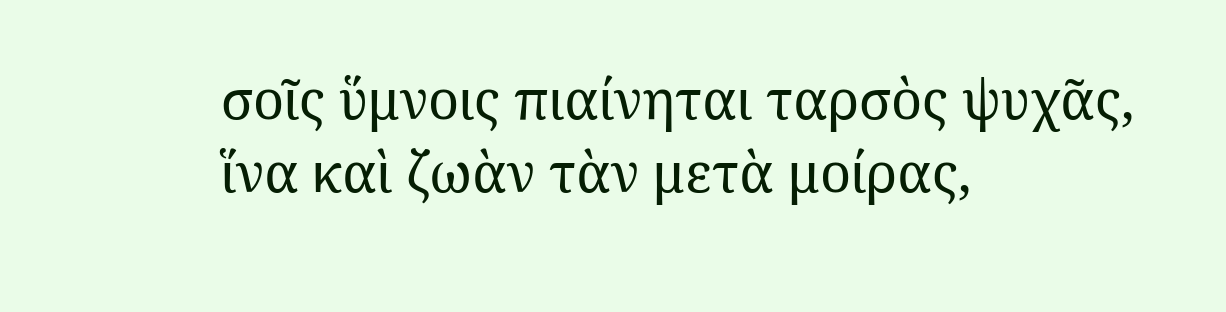σοῖς ὕμνοις πιαίνηται ταρσὸς ψυχᾶς, ἵνα καὶ ζωὰν τὰν μετὰ μοίρας,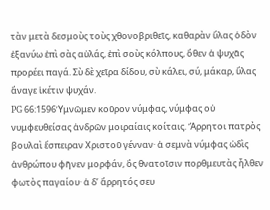τὰν μετὰ δεσμοὺς τοὺς χθονοβριθεῖς, καθαρὰν ὕλας ὁδὸν ἐξανύω ἐπὶ σὰς αὐλάς, ἐπὶ σοὺς κόλπους, ὅθεν ἁ ψυχᾶς προρέει παγά. Σὺ δὲ χεῖρα δίδου, σὺ κάλει, σύ, μάκαρ, ὕλας ἄναγε ἱκέτιν ψυχάν.
PG 66:1596Ὑμνῶμεν κοῦρον νύμφας, νύμφας οὐ νυμφευθείσας ἀνδρῶν μοιραίαις κοίταις. Ἄρρητοι πατρὸς βουλαὶ ἔσπειραν Χριστοῦ γένναν· ἁ σεμνὰ νύμφας ὠδὶς ἀνθρώπου φῆνεν μορφάν, ὃς θνατοῖσιν πορθμευτὰς ἦλθεν φωτὸς παγαίου· ἁ δ’ ἄρρητός σευ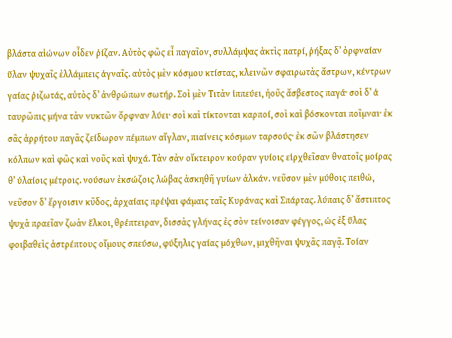βλάστα αἰώνων οἶδεν ῥίζαν. Αὐτὸς φῶς εἶ παγαῖον, συλλάμψας ἀκτὶς πατρί, ῥήξας δ’ ὀρφναίαν ὕλαν ψυχαῖς ἐλλάμπεις ἁγναῖς. αὐτὸς μὲν κόσμου κτίστας, κλεινῶν σφαιρωτὰς ἄστρων, κέντρων γαίας ῥιζωτάς, αὐτὸς δ’ ἀνθρώπων σωτήρ. Σοὶ μὲν Τιτὰν ἱππεύει, ἠοῦς ἄσβεστος παγά· σοὶ δ’ ἁ ταυρῶπις μήνα τὰν νυκτῶν ὄρφναν λύει· σοὶ καὶ τίκτονται καρποί, σοὶ καὶ βόσκονται ποῖμναι· ἐκ σᾶς ἀρρήτου παγᾶς ζείδωρον πέμπων αἴγλαν, πιαίνεις κόσμων ταρσούς· ἐκ σῶν βλάστησεν κόλπων καὶ φῶς καὶ νοῦς καὶ ψυχά. Τὰν σὰν οἴκτειρον κούραν γυίοις εἱρχθεῖσαν θνατοῖς μοίρας θ’ ὑλαίοις μέτροις. νούσων ἐκσώζοις λώβας ἀσκηθῆ γυίων ἀλκάν. νεῦσον μὲν μύθοις πειθώ, νεῦσον δ’ ἔργοισιν κῦδος, ἀρχαίαις πρέψαι φάμαις ταῖς Κυράνας καὶ Σπάρτας. λύπαις δ’ ἄστιπτος ψυχὰ πραεῖαν ζωὰν ἕλκοι, θρέπτειραν, δισσὰς γλήνας ἐς σὸν τείνοισαν φέγγος, ὡς ἐξ ὕλας φοιβαθεὶς ἀστρέπτους οἴμους σπεύσω, φύξηλις γαίας μόχθων, μιχθῆναι ψυχᾶς παγᾷ. Τοίαν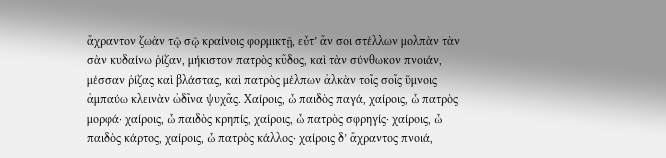ἄχραντον ζωὰν τῷ σῷ κραίνοις φορμικτῇ, εὖτ’ ἄν σοι στέλλων μολπὰν τὰν σὰν κυδαίνω ῥίζαν, μήκιστον πατρὸς κῦδος, καὶ τὰν σύνθωκον πνοιάν, μέσσαν ῥίζας καὶ βλάστας, καὶ πατρὸς μέλπων ἀλκὰν τοῖς σοῖς ὕμνοις ἀμπαύω κλεινὰν ὠδῖνα ψυχᾶς. Χαίροις, ὦ παιδὸς παγά, χαίροις, ὦ πατρὸς μορφά· χαίροις, ὦ παιδὸς κρηπίς, χαίροις, ὦ πατρὸς σφρηγίς· χαίροις, ὦ παιδὸς κάρτος, χαίροις, ὦ πατρὸς κάλλος· χαίροις δ’ ἄχραντος πνοιά,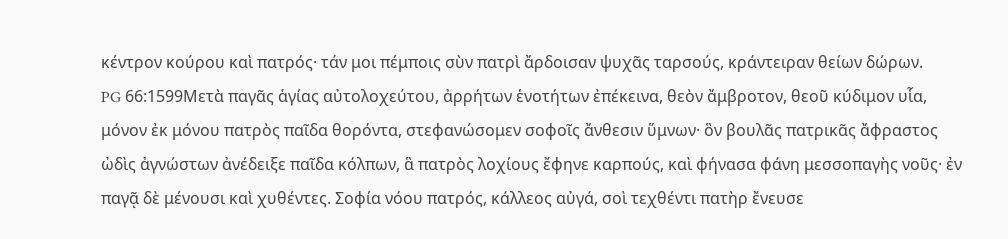κέντρον κούρου καὶ πατρός· τάν μοι πέμποις σὺν πατρὶ ἄρδοισαν ψυχᾶς ταρσούς, κράντειραν θείων δώρων.
PG 66:1599Μετὰ παγᾶς ἁγίας αὐτολοχεύτου, ἀρρήτων ἑνοτήτων ἐπέκεινα, θεὸν ἄμβροτον, θεοῦ κύδιμον υἷα, μόνον ἐκ μόνου πατρὸς παῖδα θορόντα, στεφανώσομεν σοφοῖς ἄνθεσιν ὕμνων· ὃν βουλᾶς πατρικᾶς ἄφραστος ὠδὶς ἀγνώστων ἀνέδειξε παῖδα κόλπων, ἃ πατρὸς λοχίους ἔφηνε καρπούς, καὶ φήνασα φάνη μεσσοπαγὴς νοῦς· ἐν παγᾷ δὲ μένουσι καὶ χυθέντες. Σοφία νόου πατρός, κάλλεος αὐγά, σοὶ τεχθέντι πατὴρ ἔνευσε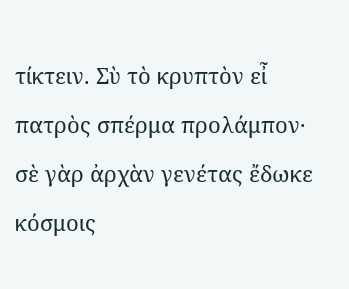τίκτειν. Σὺ τὸ κρυπτὸν εἶ πατρὸς σπέρμα προλάμπον· σὲ γὰρ ἀρχὰν γενέτας ἔδωκε κόσμοις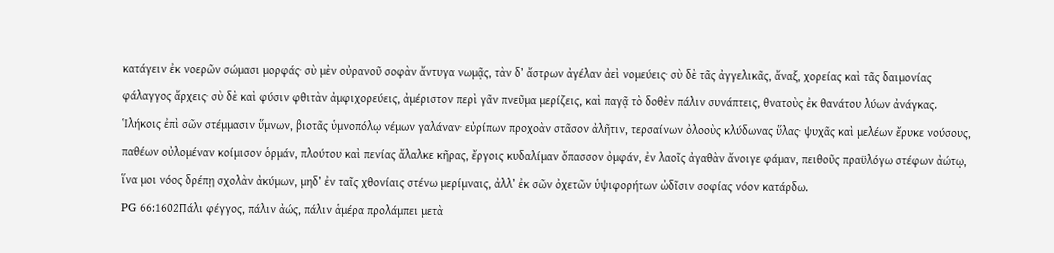κατάγειν ἐκ νοερῶν σώμασι μορφάς· σὺ μὲν οὐρανοῦ σοφὰν ἄντυγα νωμᾷς, τὰν δ’ ἄστρων ἀγέλαν ἀεὶ νομεύεις· σὺ δὲ τᾶς ἀγγελικᾶς, ἄναξ, χορείας καὶ τᾶς δαιμονίας φάλαγγος ἄρχεις· σὺ δὲ καὶ φύσιν φθιτὰν ἀμφιχορεύεις, ἀμέριστον περὶ γᾶν πνεῦμα μερίζεις, καὶ παγᾷ τὸ δοθὲν πάλιν συνάπτεις, θνατοὺς ἐκ θανάτου λύων ἀνάγκας. Ἱλήκοις ἐπὶ σῶν στέμμασιν ὕμνων, βιοτᾶς ὑμνοπόλῳ νέμων γαλάναν· εὐρίπων προχοὰν στᾶσον ἀλῆτιν, τερσαίνων ὀλοοὺς κλύδωνας ὕλας· ψυχᾶς καὶ μελέων ἔρυκε νούσους, παθέων οὐλομέναν κοίμισον ὁρμάν, πλούτου καὶ πενίας ἄλαλκε κῆρας, ἔργοις κυδαλίμαν ὄπασσον ὀμφάν, ἐν λαοῖς ἀγαθὰν ἄνοιγε φάμαν, πειθοῦς πραϋλόγω στέφων ἀώτῳ, ἵνα μοι νόος δρέπῃ σχολὰν ἀκύμων, μηδ’ ἐν ταῖς χθονίαις στένω μερίμναις, ἀλλ’ ἐκ σῶν ὀχετῶν ὑψιφορήτων ὠδῖσιν σοφίας νόον κατάρδω.
PG 66:1602Πάλι φέγγος, πάλιν ἀώς, πάλιν ἁμέρα προλάμπει μετὰ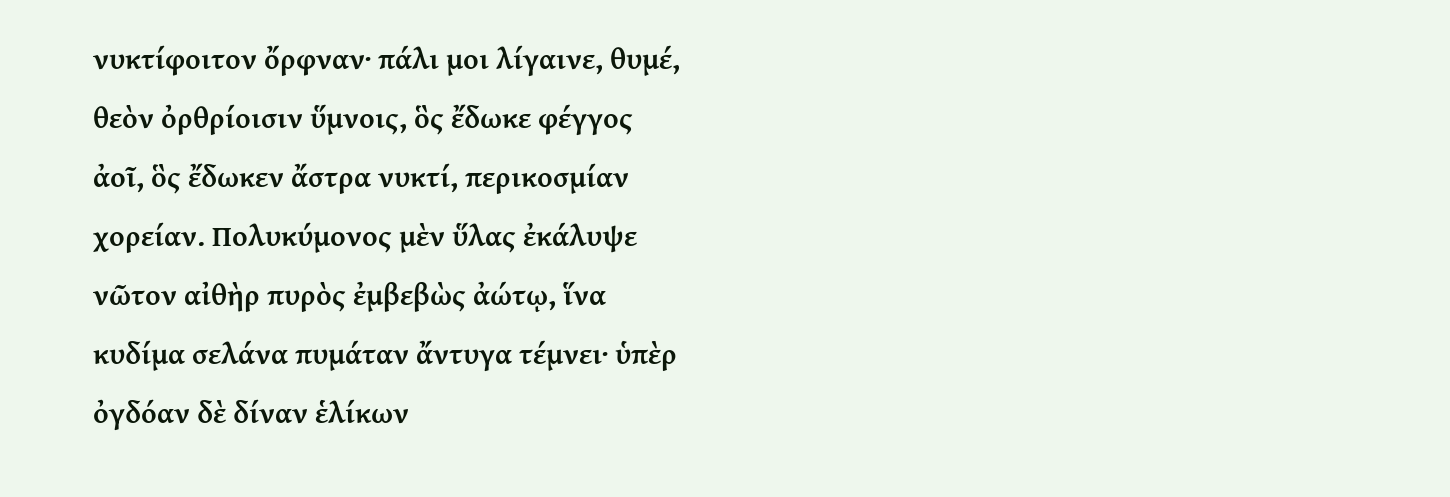νυκτίφοιτον ὄρφναν· πάλι μοι λίγαινε, θυμέ, θεὸν ὀρθρίοισιν ὕμνοις, ὃς ἔδωκε φέγγος ἀοῖ, ὃς ἔδωκεν ἄστρα νυκτί, περικοσμίαν χορείαν. Πολυκύμονος μὲν ὕλας ἐκάλυψε νῶτον αἰθὴρ πυρὸς ἐμβεβὼς ἀώτῳ, ἵνα κυδίμα σελάνα πυμάταν ἄντυγα τέμνει· ὑπὲρ ὀγδόαν δὲ δίναν ἑλίκων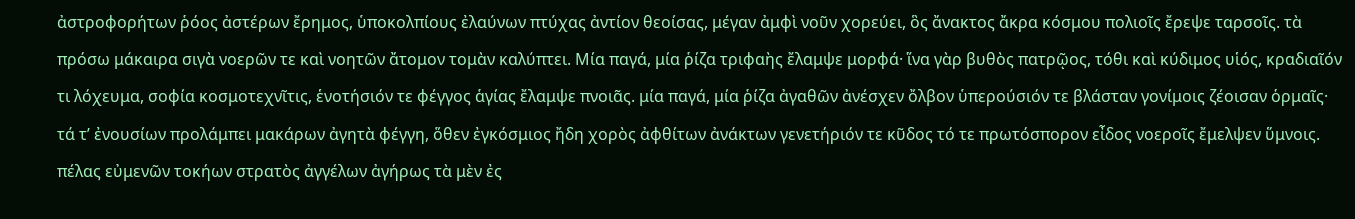ἀστροφορήτων ῥόος ἀστέρων ἔρημος, ὑποκολπίους ἐλαύνων πτύχας ἀντίον θεοίσας, μέγαν ἀμφὶ νοῦν χορεύει, ὃς ἄνακτος ἄκρα κόσμου πολιοῖς ἔρεψε ταρσοῖς. τὰ πρόσω μάκαιρα σιγὰ νοερῶν τε καὶ νοητῶν ἄτομον τομὰν καλύπτει. Μία παγά, μία ῥίζα τριφαὴς ἔλαμψε μορφά· ἵνα γὰρ βυθὸς πατρῷος, τόθι καὶ κύδιμος υἱός, κραδιαῖόν τι λόχευμα, σοφία κοσμοτεχνῖτις, ἑνοτήσιόν τε φέγγος ἁγίας ἔλαμψε πνοιᾶς. μία παγά, μία ῥίζα ἀγαθῶν ἀνέσχεν ὄλβον ὑπερούσιόν τε βλάσταν γονίμοις ζέοισαν ὁρμαῖς· τά τ’ ἐνουσίων προλάμπει μακάρων ἀγητὰ φέγγη, ὅθεν ἐγκόσμιος ἤδη χορὸς ἀφθίτων ἀνάκτων γενετήριόν τε κῦδος τό τε πρωτόσπορον εἶδος νοεροῖς ἔμελψεν ὕμνοις. πέλας εὐμενῶν τοκήων στρατὸς ἀγγέλων ἀγήρως τὰ μὲν ἐς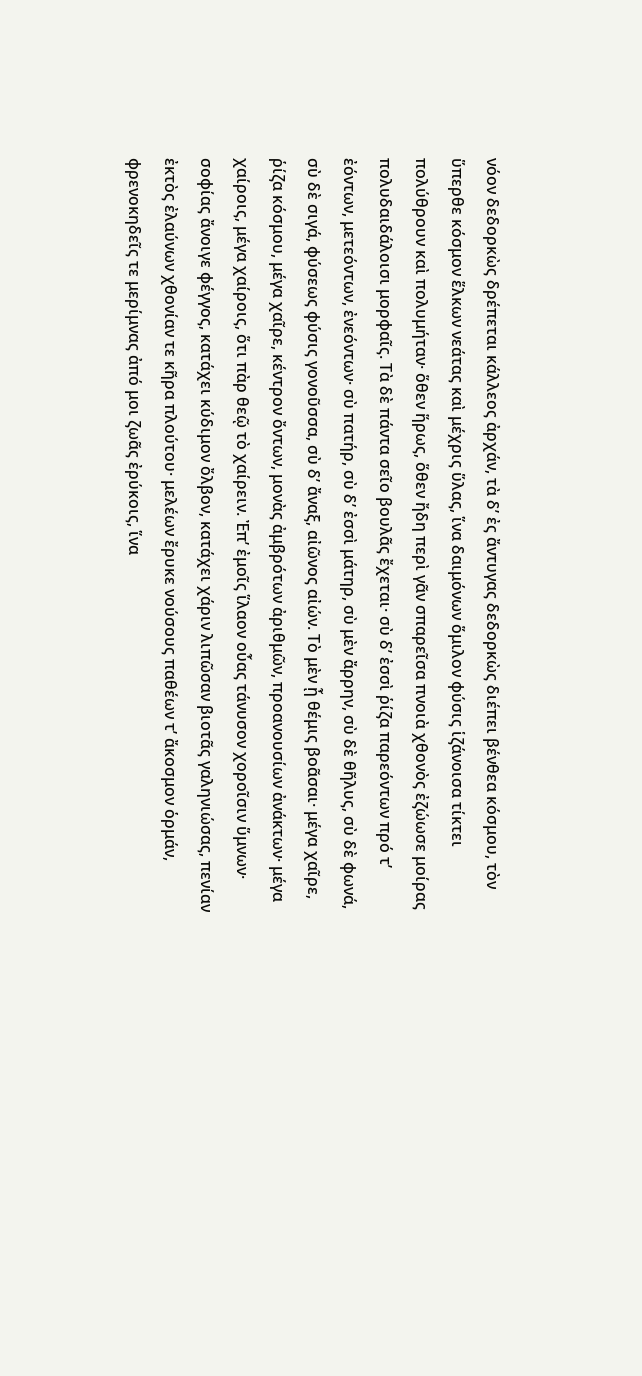νόον δεδορκὼς δρέπεται κάλλεος ἀρχάν, τὰ δ’ ἐς ἄντυγας δεδορκὼς διέπει βένθεα κόσμου, τὸν ὕπερθε κόσμον ἕλκων νεάτας καὶ μέχρις ὕλας, ἵνα δαιμόνων ὅμιλον φύσις ἱζάνοισα τίκτει πολύθρουν καὶ πολυμήταν· ὅθεν ἥρως, ὅθεν ἤδη περὶ γᾶν σπαρεῖσα πνοιὰ χθονὸς ἐζώωσε μοίρας πολυδαιδάλοισι μορφαῖς. Τὰ δὲ πάντα σεῖο βουλᾶς ἔχεται· σὺ δ’ ἐσσὶ ῥίζα παρεόντων πρό τ’ ἐόντων, μετεόντων, ἐνεόντων· σὺ πατήρ, σὺ δ’ ἐσσὶ μάτηρ, σὺ μὲν ἄρρην, σὺ δὲ θῆλυς, σὺ δὲ φωνά, σὺ δὲ σιγά, φύσεως φύσις γονοῦσσα, σὺ δ’ ἄναξ, αἰῶνος αἰών. Τὸ μὲν ᾖ θέμις βοᾶσαι· μέγα χαῖρε, ῥίζα κόσμου, μέγα χαῖρε, κέντρον ὄντων, μονὰς ἀμβρότων ἀριθμῶν, προανουσίων ἀνάκτων· μέγα χαίροις, μέγα χαίροις, ὅτι πὰρ θεῷ τὸ χαίρειν. Ἐπ’ ἐμοῖς ἵλαον οὖας τάνυσον χοροῖσιν ὕμνων· σοφίας ἄνοιγε φέγγος, κατάχει κύδιμον ὄλβον, κατάχει χάριν λιπῶσαν βιοτᾶς γαληνιώσας, πενίαν ἐκτὸς ἐλαύνων χθονίαν τε κῆρα πλούτου· μελέων ἔρυκε νούσους παθέων τ’ ἄκοσμον ὁρμάν, φρενοκηδεῖς τε μερίμνας ἀπό μοι ζωᾶς ἐρύκοις, ἵνα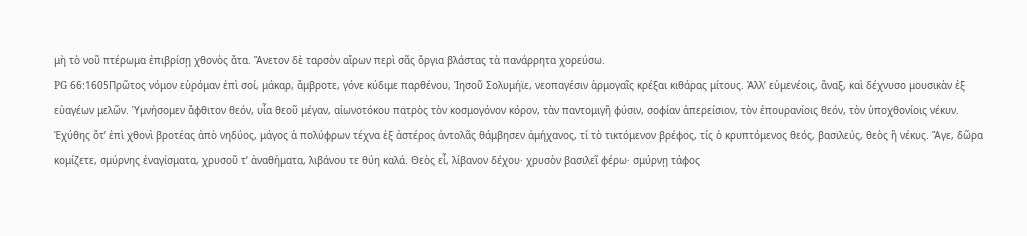μὴ τὸ νοῦ πτέρωμα ἐπιβρίσῃ χθονὸς ἄτα. Ἄνετον δὲ ταρσὸν αἴρων περὶ σᾶς ὄργια βλάστας τὰ πανάρρητα χορεύσω.
PG 66:1605Πρῶτος νόμον εὑρόμαν ἐπὶ σοί, μάκαρ, ἄμβροτε, γόνε κύδιμε παρθένου, Ἰησοῦ Σολυμήϊε, νεοπαγέσιν ἁρμογαῖς κρέξαι κιθάρας μίτους. Ἀλλ’ εὐμενέοις, ἄναξ, καὶ δέχνυσο μουσικὰν ἐξ εὐαγέων μελῶν. Ὑμνήσομεν ἄφθιτον θεόν, υἷα θεοῦ μέγαν, αἰωνοτόκου πατρὸς τὸν κοσμογόνον κόρον, τὰν παντομιγῆ φύσιν, σοφίαν ἀπερείσιον, τὸν ἐπουρανίοις θεόν, τὸν ὑποχθονίοις νέκυν. Ἐχύθης ὅτ’ ἐπὶ χθονὶ βροτέας ἀπὸ νηδύος, μάγος ἁ πολύφρων τέχνα ἐξ ἀστέρος ἀντολᾶς θάμβησεν ἀμήχανος, τί τὸ τικτόμενον βρέφος, τίς ὁ κρυπτόμενος θεός, βασιλεύς, θεὸς ἢ νέκυς. Ἄγε, δῶρα κομίζετε, σμύρνης ἐναγίσματα, χρυσοῦ τ’ ἀναθήματα, λιβάνου τε θύη καλά. Θεὸς εἶ, λίβανον δέχου· χρυσὸν βασιλεῖ φέρω· σμύρνῃ τάφος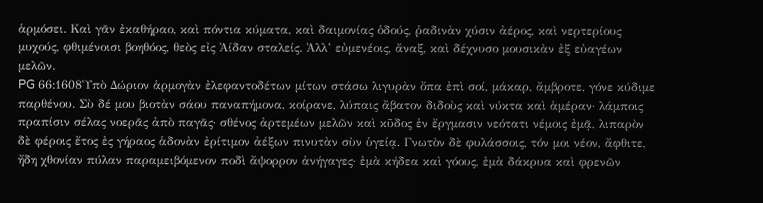ἁρμόσει. Καὶ γᾶν ἐκαθήραο, καὶ πόντια κύματα, καὶ δαιμονίας ὁδούς, ῥαδινὰν χύσιν ἀέρος, καὶ νερτερίους μυχούς, φθιμένοισι βοηθόος, θεὸς εἰς Ἀίδαν σταλείς. Ἀλλ’ εὐμενέοις, ἄναξ, καὶ δέχνυσο μουσικὰν ἐξ εὐαγέων μελῶν.
PG 66:1608Ὑπὸ Δώριον ἁρμογὰν ἐλεφαντοδέτων μίτων στάσω λιγυρὰν ὄπα ἐπὶ σοί, μάκαρ, ἄμβροτε, γόνε κύδιμε παρθένου. Σὺ δέ μου βιοτὰν σάου παναπήμονα, κοίρανε, λύπαις ἄβατον διδοὺς καὶ νύκτα καὶ ἁμέραν· λάμποις πραπίσιν σέλας νοερᾶς ἀπὸ παγᾶς· σθένος ἀρτεμέων μελῶν καὶ κῦδος ἐν ἔργμασιν νεότατι νέμοις ἐμᾷ, λιπαρὸν δὲ φέροις ἔτος ἐς γήραος ἁδονὰν ἐρίτιμον ἀέξων πινυτὰν σὺν ὑγείᾳ. Γνωτὸν δὲ φυλάσσοις, τόν μοι νέον, ἄφθιτε, ἤδη χθονίαν πύλαν παραμειβόμενον ποδὶ ἄψορρον ἀνήγαγες· ἐμὰ κήδεα καὶ γόους, ἐμὰ δάκρυα καὶ φρενῶν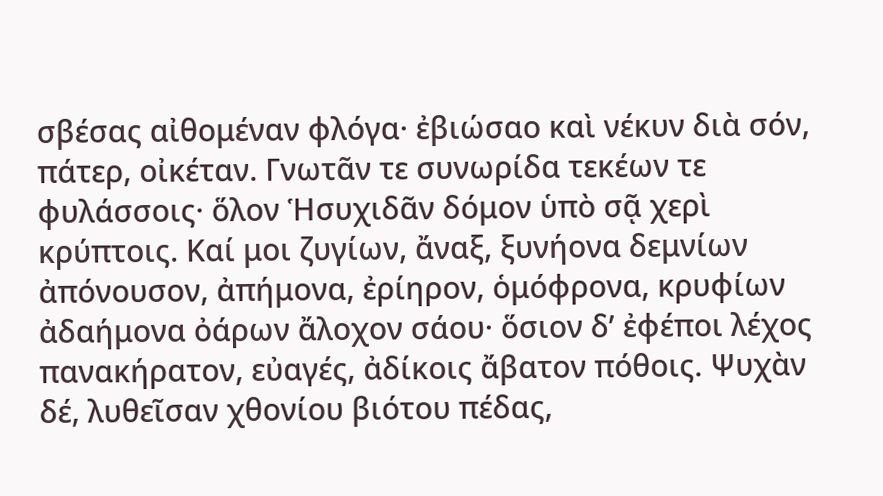σβέσας αἰθομέναν φλόγα· ἐβιώσαο καὶ νέκυν διὰ σόν, πάτερ, οἰκέταν. Γνωτᾶν τε συνωρίδα τεκέων τε φυλάσσοις· ὅλον Ἡσυχιδᾶν δόμον ὑπὸ σᾷ χερὶ κρύπτοις. Καί μοι ζυγίων, ἄναξ, ξυνήονα δεμνίων ἀπόνουσον, ἀπήμονα, ἐρίηρον, ὁμόφρονα, κρυφίων ἀδαήμονα ὀάρων ἄλοχον σάου· ὅσιον δ’ ἐφέποι λέχος πανακήρατον, εὐαγές, ἀδίκοις ἄβατον πόθοις. Ψυχὰν δέ, λυθεῖσαν χθονίου βιότου πέδας,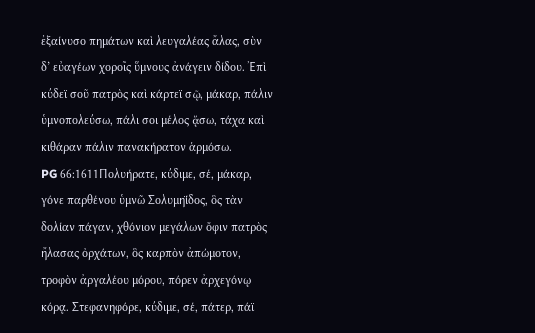ἐξαίνυσο πημάτων καὶ λευγαλέας ἄλας, σὺν δ’ εὐαγέων χοροῖς ὕμνους ἀνάγειν δίδου. Ἐπὶ κύδεϊ σοῦ πατρὸς καὶ κάρτεϊ σῷ, μάκαρ, πάλιν ὑμνοπολεύσω, πάλι σοι μέλος ᾄσω, τάχα καὶ κιθάραν πάλιν πανακήρατον ἁρμόσω.
PG 66:1611Πολυήρατε, κύδιμε, σέ, μάκαρ, γόνε παρθένου ὑμνῶ Σολυμηί̈δος, ὃς τὰν δολίαν πάγαν, χθόνιον μεγάλων ὄφιν πατρὸς ἤλασας ὀρχάτων, ὃς καρπὸν ἀπώμοτον, τροφὸν ἀργαλέου μόρου, πόρεν ἀρχεγόνῳ κόρᾳ. Στεφανηφόρε, κύδιμε, σέ, πάτερ, πάϊ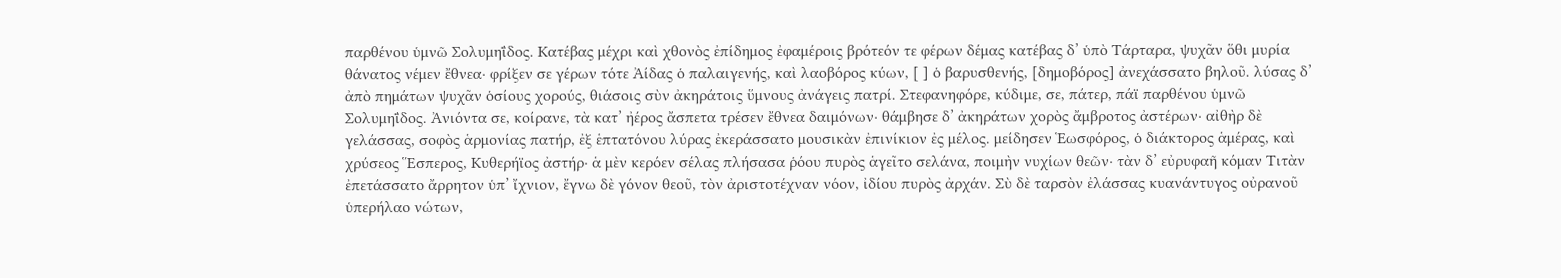παρθένου ὑμνῶ Σολυμηί̈δος. Κατέβας μέχρι καὶ χθονὸς ἐπίδημος ἐφαμέροις βρότεόν τε φέρων δέμας κατέβας δ’ ὑπὸ Τάρταρα, ψυχᾶν ὅθι μυρία θάνατος νέμεν ἔθνεα· φρίξεν σε γέρων τότε Ἀίδας ὁ παλαιγενής, καὶ λαοβόρος κύων, [ ] ὁ βαρυσθενής, [δημοβόρος] ἀνεχάσσατο βηλοῦ. λύσας δ’ ἀπὸ πημάτων ψυχᾶν ὁσίους χορούς, θιάσοις σὺν ἀκηράτοις ὕμνους ἀνάγεις πατρί. Στεφανηφόρε, κύδιμε, σε, πάτερ, πάϊ παρθένου ὑμνῶ Σολυμηί̈δος. Ἀνιόντα σε, κοίρανε, τὰ κατ’ ἠέρος ἄσπετα τρέσεν ἔθνεα δαιμόνων· θάμβησε δ’ ἀκηράτων χορὸς ἄμβροτος ἀστέρων· αἰθὴρ δὲ γελάσσας, σοφὸς ἁρμονίας πατήρ, ἐξ ἑπτατόνου λύρας ἐκεράσσατο μουσικὰν ἐπινίκιον ἐς μέλος. μείδησεν Ἑωσφόρος, ὁ διάκτορος ἁμέρας, καὶ χρύσεος Ἕσπερος, Κυθερήϊος ἀστήρ· ἁ μὲν κερόεν σέλας πλήσασα ῥόου πυρὸς ἁγεῖτο σελάνα, ποιμὴν νυχίων θεῶν· τὰν δ’ εὐρυφαῆ κόμαν Τιτὰν ἐπετάσσατο ἄρρητον ὑπ’ ἴχνιον, ἔγνω δὲ γόνον θεοῦ, τὸν ἀριστοτέχναν νόον, ἰδίου πυρὸς ἀρχάν. Σὺ δὲ ταρσὸν ἐλάσσας κυανάντυγος οὐρανοῦ ὑπερήλαο νώτων,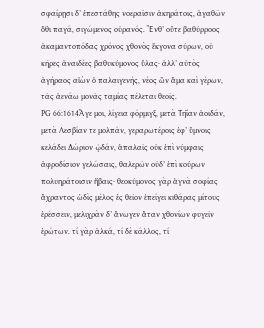σφαίρῃσι δ’ ἐπεστάθης νοεραῖσιν ἀκηράτοις, ἀγαθῶν ὅθι παγά, σιγώμενος οὐρανός. Ἔνθ’ οὔτε βαθύρροος ἀκαμαντοπόδας χρόνος χθονὸς ἔκγονα σύρων, οὐ κῆρες ἀναιδέες βαθυκύμονος ὕλας· ἀλλ’ αὐτὸς ἀγήραος αἰὼν ὁ παλαιγενής, νέος ὢν ἅμα καὶ γέρων, τᾶς ἀενάω μονᾶς ταμίας πέλεται θεοῖς.
PG 66:1614Ἄγε μοι, λίγεια φόρμιγξ, μετὰ Τηί̈αν ἀοιδάν, μετὰ Λεσβίαν τε μολπάν, γεραρωτέροις ἐφ’ ὕμνοις κελάδει Δώριον ᾠδάν, ἁπαλαῖς οὐκ ἐπὶ νύμφαις ἀφροδίσιον γελώσαις, θαλερῶν οὐδ’ ἐπὶ κούρων πολυηράτοισιν ἥβαις· θεοκύμονος γὰρ ἁγνὰ σοφίας ἄχραντος ὠδὶς μέλος ἐς θεῖον ἐπείγει κιθάρας μίτους ἐρέσσειν, μελιχρὰν δ’ ἄνωγεν ἄταν χθονίων φυγεῖν ἐρώτων. τί γὰρ ἀλκά, τί δὲ κάλλος, τί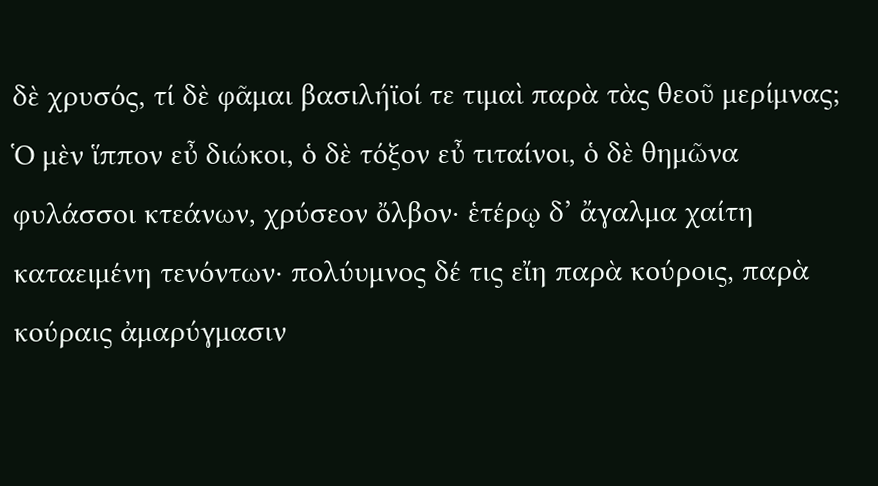δὲ χρυσός, τί δὲ φᾶμαι βασιλήϊοί τε τιμαὶ παρὰ τὰς θεοῦ μερίμνας; Ὁ μὲν ἵππον εὖ διώκοι, ὁ δὲ τόξον εὖ τιταίνοι, ὁ δὲ θημῶνα φυλάσσοι κτεάνων, χρύσεον ὄλβον· ἑτέρῳ δ’ ἄγαλμα χαίτη καταειμένη τενόντων· πολύυμνος δέ τις εἴη παρὰ κούροις, παρὰ κούραις ἀμαρύγμασιν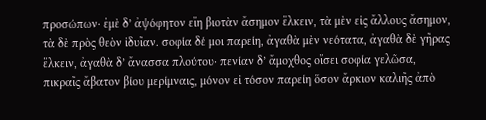προσώπων· ἐμὲ δ’ ἀψόφητον εἴη βιοτὰν ἄσημον ἕλκειν, τὰ μὲν εἰς ἄλλους ἄσημον, τὰ δὲ πρὸς θεὸν ἰδυῖαν. σοφία δέ μοι παρείη, ἀγαθὰ μὲν νεότατα, ἀγαθὰ δὲ γῆρας ἕλκειν, ἀγαθὰ δ’ ἄνασσα πλούτου· πενίαν δ’ ἄμοχθος οἴσει σοφία γελῶσα, πικραῖς ἄβατον βίου μερίμναις, μόνον εἰ τόσον παρείη ὅσον ἄρκιον καλιῆς ἀπὸ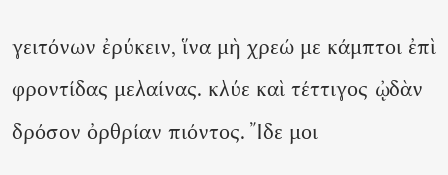γειτόνων ἐρύκειν, ἵνα μὴ χρεώ με κάμπτοι ἐπὶ φροντίδας μελαίνας. κλύε καὶ τέττιγος ᾠδὰν δρόσον ὀρθρίαν πιόντος. Ἴδε μοι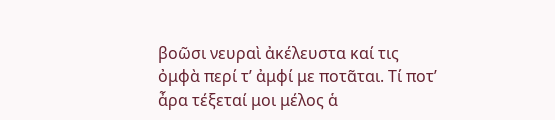βοῶσι νευραὶ ἀκέλευστα καί τις ὀμφὰ περί τ’ ἀμφί με ποτᾶται. Τί ποτ’ ἆρα τέξεταί μοι μέλος ἁ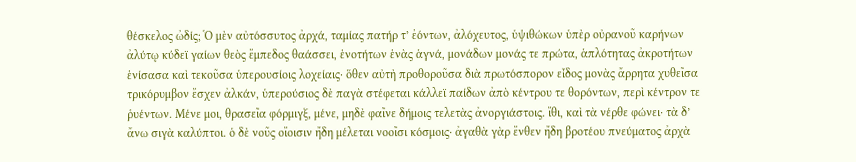θέσκελος ὠδίς; Ὁ μὲν αὐτόσσυτος ἀρχά, ταμίας πατήρ τ’ ἐόντων, ἀλόχευτος, ὑψιθώκων ὑπὲρ οὐρανοῦ καρήνων ἀλύτῳ κύδεϊ γαίων θεὸς ἔμπεδος θαάσσει, ἑνοτήτων ἑνὰς ἁγνά, μονάδων μονάς τε πρώτα, ἁπλότητας ἀκροτήτων ἑνίσασα καὶ τεκοῦσα ὑπερουσίοις λοχείαις· ὅθεν αὐτὴ προθοροῦσα διὰ πρωτόσπορον εἶδος μονὰς ἄρρητα χυθεῖσα τρικόρυμβον ἔσχεν ἀλκάν, ὑπερούσιος δὲ παγὰ στέφεται κάλλεϊ παίδων ἀπὸ κέντρου τε θορόντων, περὶ κέντρον τε ῥυέντων. Μένε μοι, θρασεῖα φόρμιγξ, μένε, μηδὲ φαῖνε δήμοις τελετὰς ἀνοργιάστοις. ἴθι, καὶ τὰ νέρθε φώνει· τὰ δ’ ἄνω σιγὰ καλύπτοι. ὁ δὲ νοῦς οἴοισιν ἤδη μέλεται νοοῖσι κόσμοις· ἀγαθὰ γὰρ ἔνθεν ἤδη βροτέου πνεύματος ἀρχὰ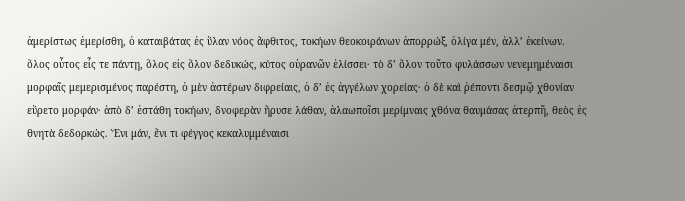ἀμερίστως ἐμερίσθη, ὁ καταιβάτας ἐς ὕλαν νόος ἄφθιτος, τοκήων θεοκοιράνων ἀπορρώξ, ὀλίγα μέν, ἀλλ’ ἐκείνων. ὅλος οὗτος εἷς τε πάντῃ, ὅλος εἰς ὅλον δεδυκώς, κύτος οὐρανῶν ἑλίσσει· τὸ δ’ ὅλον τοῦτο φυλάσσων νενεμημέναισι μορφαῖς μεμερισμένος παρέστη, ὁ μὲν ἀστέρων διφρείαις, ὁ δ’ ἐς ἀγγέλων χορείας· ὁ δὲ καὶ ῥέποντι δεσμῷ χθονίαν εὕρετο μορφάν· ἀπὸ δ’ ἐστάθη τοκήων, δνοφερὰν ἤρυσε λάθαν, ἀλαωποῖσι μερίμναις χθόνα θαυμάσας ἀτερπῆ, θεὸς ἐς θνητὰ δεδορκώς. Ἔνι μάν, ἔνι τι φέγγος κεκαλυμμέναισι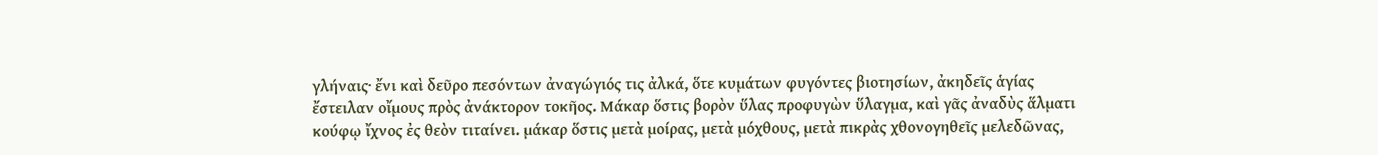γλήναις· ἔνι καὶ δεῦρο πεσόντων ἀναγώγιός τις ἀλκά, ὅτε κυμάτων φυγόντες βιοτησίων, ἀκηδεῖς ἁγίας ἔστειλαν οἴμους πρὸς ἀνάκτορον τοκῆος. Μάκαρ ὅστις βορὸν ὕλας προφυγὼν ὕλαγμα, καὶ γᾶς ἀναδὺς ἅλματι κούφῳ ἴχνος ἐς θεὸν τιταίνει. μάκαρ ὅστις μετὰ μοίρας, μετὰ μόχθους, μετὰ πικρὰς χθονογηθεῖς μελεδῶνας,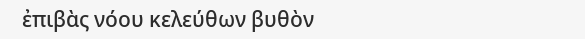ἐπιβὰς νόου κελεύθων βυθὸν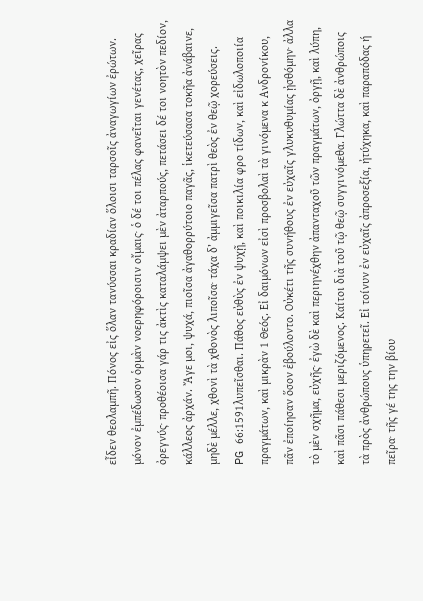εἶδεν θεολαμπῆ. Πόνος εἰς ὅλαν τανύσσαι κραδίαν ὅλοισι ταρσοῖς ἀναγωγίων ἐρώτων. μόνον ἐμπέδωσον ὁρμὰν νοερηφόροισιν οἴμαις· ὁ δέ τοι πέλας φανεῖται γενέτας, χεῖρας ὀρεγνύς· προθέοισα γάρ τις ἀκτὶς καταλάμψει μὲν ἀταρπούς, πετάσει δέ τοι νοητὸν πεδίον, κάλλεος ἀρχάν. Ἄγε μοι, ψυχά, πιοῖσα ἀγαθορρύτοιο παγᾶς, ἱκετεύσασα τοκῆα ἀνάβαινε, μηδὲ μέλλε, χθονὶ τὰ χθονὸς λιποῖσα· τάχα δ’ ἀμμιγεῖσα πατρὶ θεὸς ἐν θεῷ χορεύσεις.
PG 66:1591λυπεῖσθαι. Πάθος εὐθὺς ἐν ψυχῇ, καὶ ποικιλία φρο τίδων, καὶ εἰδωλοποιία πραγμάτων, καὶ μικρὰν 1 Θεός. Εἰ δαιμόνων εἰσὶ προσβολαὶ τὰ γινόμενα κ Ανδρονίκου, πᾶν ἐποίησαν ὅσον ἐβούλοντο. Οὐκέτι τῆς συνήθους ἐν εὐχαῖς γλυκυθυμίας ᾐσθόμην· ἀλλα τὸ μὲν σχῆμα, εὐχῆς· ἐγὼ δὲ καὶ περιηνέχθην ἀπανταχοῦ τῶν πραγμάτων, ὀργῇ, καὶ λύπη, καὶ πᾶσι πάθεσι μεριζόμενος. Καίτοι διὰ τοῦ τῷ θεῷ συγγινόμεθα. Γλώττα δὲ ἀνθρώποις τὰ πρὸς ἀνθρώπους ὑπηρετεῖ. Εἰ τοίνυν ἐν εὐχαῖς ἀπροσεξία, ἠτύχηκα, καὶ παραπόδας ή πεῖρα· τῆς γέ της την βίου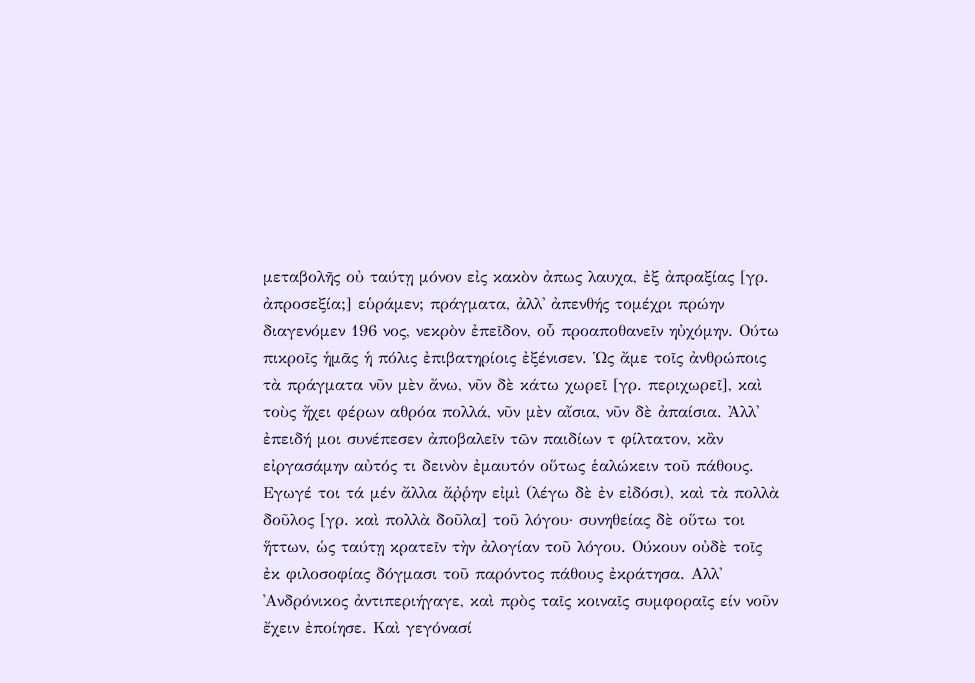μεταβολῆς οὐ ταύτῃ μόνον εἰς κακὸν ἀπως λαυχα, ἐξ ἀπραξίας [γρ. ἀπροσεξία;] εὑράμεν; πράγματα, ἀλλ' ἀπενθής τομέχρι πρώην διαγενόμεν 196 νος, νεκρὸν ἐπεῖδον, οὗ προαποθανεῖν ηὐχόμην. Ούτω πικροῖς ἡμᾶς ἡ πόλις ἐπιβατηρίοις ἐξένισεν. Ὡς ἄμε τοῖς ἀνθρώποις τὰ πράγματα νῦν μὲν ἄνω, νῦν δὲ κάτω χωρεῖ [γρ. περιχωρεῖ], καὶ τοὺς ἤχει φέρων αθρόα πολλά, νῦν μὲν αἴσια, νῦν δὲ ἀπαίσια. Ἀλλ' ἐπειδή μοι συνέπεσεν ἀποβαλεῖν τῶν παιδίων τ φίλτατον, κἂν εἰργασάμην αὐτός τι δεινὸν ἐμαυτόν οὕτως ἑαλώκειν τοῦ πάθους. Εγωγέ τοι τά μέν ἄλλα ἄῤῥην εἰμὶ (λέγω δὲ ἐν εἰδόσι), καὶ τὰ πολλὰ δοῦλος [γρ. καὶ πολλὰ δοῦλα] τοῦ λόγου· συνηθείας δὲ οὕτω τοι ἥττων, ὡς ταύτῃ κρατεῖν τὴν ἀλογίαν τοῦ λόγου. Ούκουν οὐδὲ τοῖς ἐκ φιλοσοφίας δόγμασι τοῦ παρόντος πάθους ἐκράτησα. Αλλ' ᾿Ανδρόνικος ἀντιπεριήγαγε, καὶ πρὸς ταῖς κοιναῖς συμφοραῖς είν νοῦν ἔχειν ἐποίησε. Καὶ γεγόνασί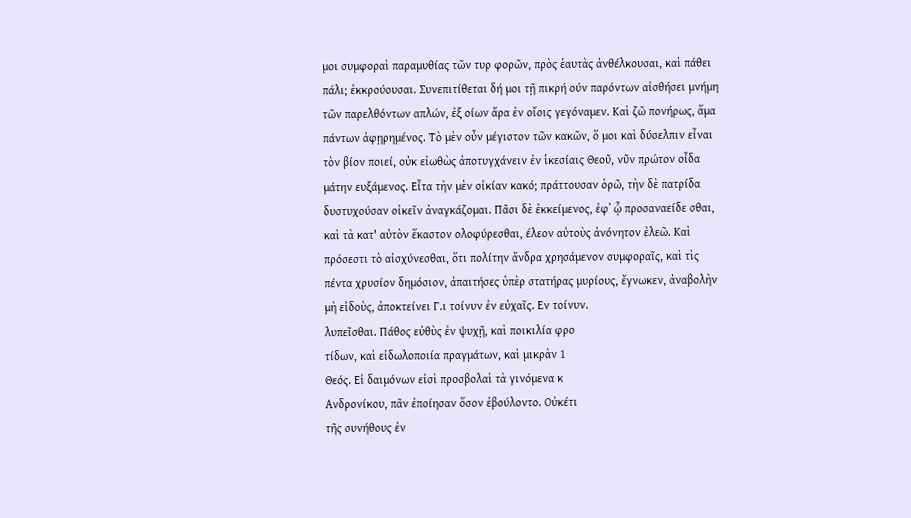μοι συμφοραὶ παραμυθίας τῶν τυρ φορῶν, πρὸς ἑαυτὰς ἀνθέλκουσαι, καὶ πάθει πάλι; ἐκκρούουσαι. Συνεπιτίθεται δή μοι τῇ πικρή ούν παρόντων αἰσθήσει μνήμη τῶν παρελθόντων απλών, ἐξ οίων ἄρα ἐν οἴοις γεγόναμεν. Καὶ ζῶ πονήρως, ἅμα πάντων ἀφῃρημένος. Τὸ μὲν οὖν μέγιστον τῶν κακῶν, ὅ μοι καὶ δύσελπιν εἶναι τὸν βίον ποιεί, οὐκ εἰωθὼς ἀποτυγχάνειν ἐν ἱκεσίαις Θεοῦ, νῦν πρώτον οἶδα μάτην ευξάμενος. Εἶτα τὴν μὲν οἰκίαν κακό; πράττουσαν ὁρῶ, τὴν δὲ πατρίδα δυστυχούσαν οἰκεῖν ἀναγκάζομαι. Πᾶσι δὲ ἐκκείμενος, ἐφ᾽ ᾧ προσαναείδε σθαι, καὶ τὰ κατ' αὐτὸν ἕκαστον ολοφύρεσθαι, έλεον αὐτοὺς ἀνόνητον ἐλεῶ. Καὶ πρόσεστι τὸ αἰσχύνεσθαι, ὅτι πολίτην ἄνδρα χρησάμενον συμφοραῖς, καὶ τὶς πέντα χρυσίον δημόσιον, ἀπαιτήσες ὑπὲρ στατήρας μυρίους, ἔγνωκεν, ἀναβολὴν μὴ εἰδοὺς, ἀποκτείνει Γ.ι τοίνυν ἐν εὐχαῖς. Εν τοίνυν.
λυπεῖσθαι. Πάθος εὐθὺς ἐν ψυχῇ, καὶ ποικιλία φρο
τίδων, καὶ εἰδωλοποιία πραγμάτων, καὶ μικρὰν 1
Θεός. Εἰ δαιμόνων εἰσὶ προσβολαὶ τὰ γινόμενα κ
Ανδρονίκου, πᾶν ἐποίησαν ὅσον ἐβούλοντο. Οὐκέτι
τῆς συνήθους ἐν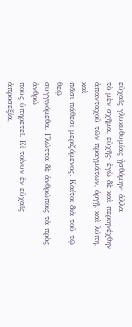εὐχαῖς γλυκυθυμίας ᾐσθόμην· ἀλλα
τὸ μὲν σχῆμα, εὐχῆς· ἐγὼ δὲ καὶ περιηνέχθην
ἀπανταχοῦ τῶν πραγμάτων, ὀργῇ, καὶ λύπη, καὶ
πᾶσι πάθεσι μεριζόμενος. Καίτοι διὰ τοῦ τῷ θεῷ
συγγινόμεθα. Γλώττα δὲ ἀνθρώποις τὰ πρὸς ἀνθρώ
πους ὑπηρετεῖ. Εἰ τοίνυν ἐν εὐχαῖς ἀπροσεξία,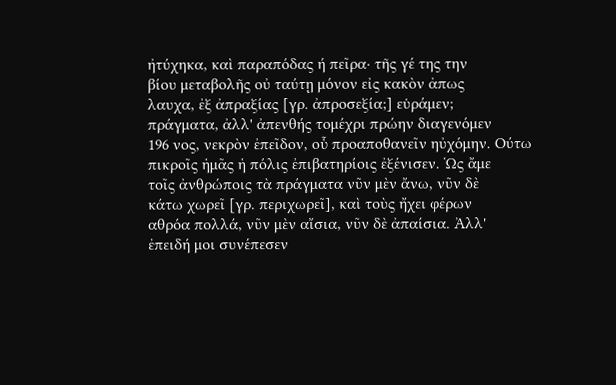ἠτύχηκα, καὶ παραπόδας ή πεῖρα· τῆς γέ της την
βίου μεταβολῆς οὐ ταύτῃ μόνον εἰς κακὸν ἀπως
λαυχα, ἐξ ἀπραξίας [γρ. ἀπροσεξία;] εὑράμεν;
πράγματα, ἀλλ' ἀπενθής τομέχρι πρώην διαγενόμεν
196 νος, νεκρὸν ἐπεῖδον, οὗ προαποθανεῖν ηὐχόμην. Ούτω
πικροῖς ἡμᾶς ἡ πόλις ἐπιβατηρίοις ἐξένισεν. Ὡς ἄμε
τοῖς ἀνθρώποις τὰ πράγματα νῦν μὲν ἄνω, νῦν δὲ
κάτω χωρεῖ [γρ. περιχωρεῖ], καὶ τοὺς ἤχει φέρων
αθρόα πολλά, νῦν μὲν αἴσια, νῦν δὲ ἀπαίσια. Ἀλλ'
ἐπειδή μοι συνέπεσεν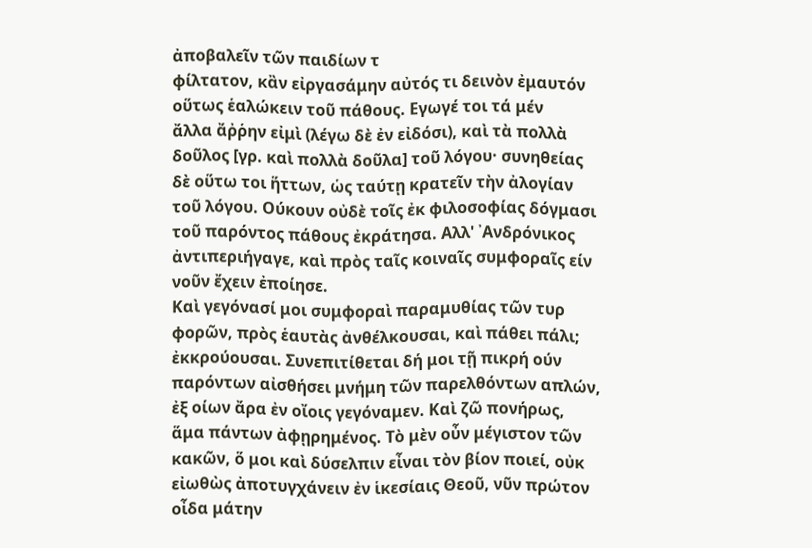ἀποβαλεῖν τῶν παιδίων τ
φίλτατον, κἂν εἰργασάμην αὐτός τι δεινὸν ἐμαυτόν
οὕτως ἑαλώκειν τοῦ πάθους. Εγωγέ τοι τά μέν
ἄλλα ἄῤῥην εἰμὶ (λέγω δὲ ἐν εἰδόσι), καὶ τὰ πολλὰ
δοῦλος [γρ. καὶ πολλὰ δοῦλα] τοῦ λόγου· συνηθείας
δὲ οὕτω τοι ἥττων, ὡς ταύτῃ κρατεῖν τὴν ἀλογίαν
τοῦ λόγου. Ούκουν οὐδὲ τοῖς ἐκ φιλοσοφίας δόγμασι
τοῦ παρόντος πάθους ἐκράτησα. Αλλ' ᾿Ανδρόνικος
ἀντιπεριήγαγε, καὶ πρὸς ταῖς κοιναῖς συμφοραῖς είν
νοῦν ἔχειν ἐποίησε.
Καὶ γεγόνασί μοι συμφοραὶ παραμυθίας τῶν τυρ
φορῶν, πρὸς ἑαυτὰς ἀνθέλκουσαι, καὶ πάθει πάλι;
ἐκκρούουσαι. Συνεπιτίθεται δή μοι τῇ πικρή ούν
παρόντων αἰσθήσει μνήμη τῶν παρελθόντων απλών,
ἐξ οίων ἄρα ἐν οἴοις γεγόναμεν. Καὶ ζῶ πονήρως,
ἅμα πάντων ἀφῃρημένος. Τὸ μὲν οὖν μέγιστον τῶν
κακῶν, ὅ μοι καὶ δύσελπιν εἶναι τὸν βίον ποιεί, οὐκ
εἰωθὼς ἀποτυγχάνειν ἐν ἱκεσίαις Θεοῦ, νῦν πρώτον
οἶδα μάτην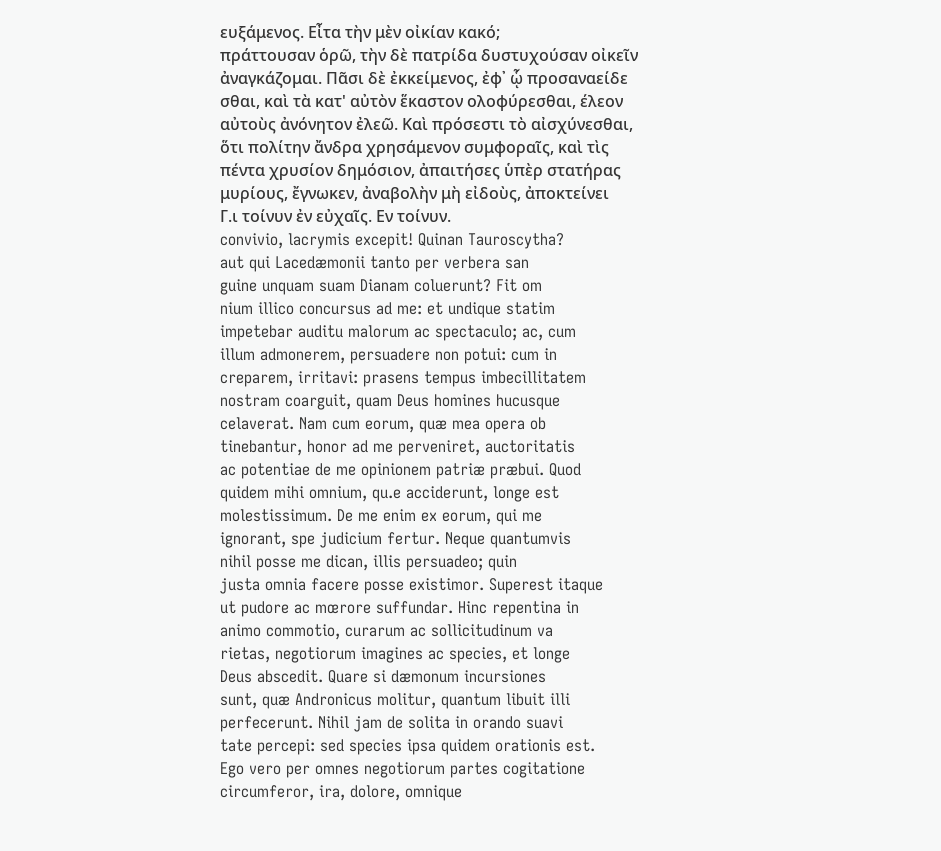ευξάμενος. Εἶτα τὴν μὲν οἰκίαν κακό;
πράττουσαν ὁρῶ, τὴν δὲ πατρίδα δυστυχούσαν οἰκεῖν
ἀναγκάζομαι. Πᾶσι δὲ ἐκκείμενος, ἐφ᾽ ᾧ προσαναείδε
σθαι, καὶ τὰ κατ' αὐτὸν ἕκαστον ολοφύρεσθαι, έλεον
αὐτοὺς ἀνόνητον ἐλεῶ. Καὶ πρόσεστι τὸ αἰσχύνεσθαι,
ὅτι πολίτην ἄνδρα χρησάμενον συμφοραῖς, καὶ τὶς
πέντα χρυσίον δημόσιον, ἀπαιτήσες ὑπὲρ στατήρας
μυρίους, ἔγνωκεν, ἀναβολὴν μὴ εἰδοὺς, ἀποκτείνει
Γ.ι τοίνυν ἐν εὐχαῖς. Εν τοίνυν.
convivio, lacrymis excepit! Quinan Tauroscytha?
aut qui Lacedæmonii tanto per verbera san
guine unquam suam Dianam coluerunt? Fit om
nium illico concursus ad me: et undique statim
impetebar auditu malorum ac spectaculo; ac, cum
illum admonerem, persuadere non potui: cum in
creparem, irritavi: prasens tempus imbecillitatem
nostram coarguit, quam Deus homines hucusque
celaverat. Nam cum eorum, quæ mea opera ob
tinebantur, honor ad me perveniret, auctoritatis
ac potentiae de me opinionem patriæ præbui. Quod
quidem mihi omnium, qu.e acciderunt, longe est
molestissimum. De me enim ex eorum, qui me
ignorant, spe judicium fertur. Neque quantumvis
nihil posse me dican, illis persuadeo; quin
justa omnia facere posse existimor. Superest itaque
ut pudore ac mœrore suffundar. Hinc repentina in
animo commotio, curarum ac sollicitudinum va
rietas, negotiorum imagines ac species, et longe
Deus abscedit. Quare si dæmonum incursiones
sunt, quæ Andronicus molitur, quantum libuit illi
perfecerunt. Nihil jam de solita in orando suavi
tate percepi: sed species ipsa quidem orationis est.
Ego vero per omnes negotiorum partes cogitatione
circumferor, ira, dolore, omnique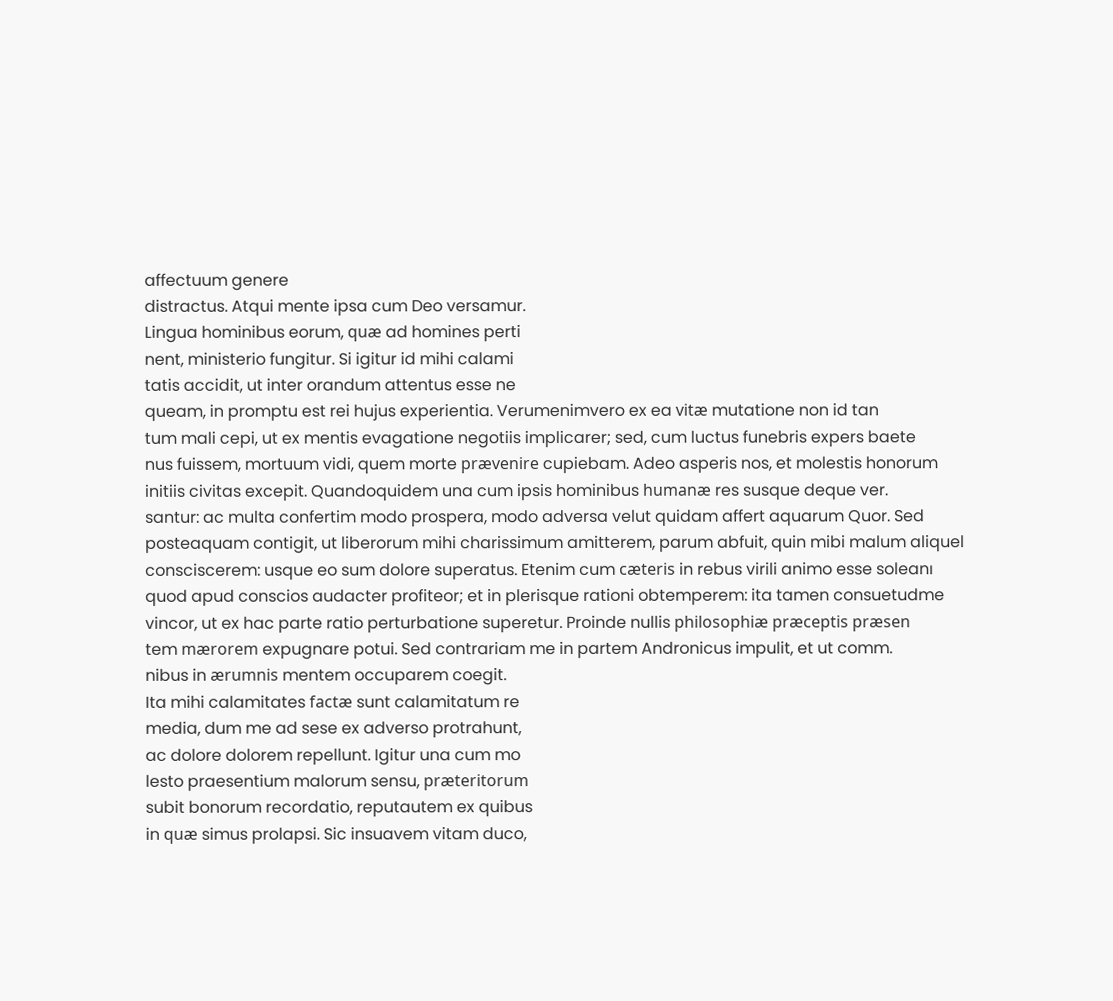affectuum genere
distractus. Atqui mente ipsa cum Deo versamur.
Lingua hominibus eorum, quæ ad homines perti
nent, ministerio fungitur. Si igitur id mihi calami
tatis accidit, ut inter orandum attentus esse ne
queam, in promptu est rei hujus experientia. Verumenimvero ex ea vitæ mutatione non id tan
tum mali cepi, ut ex mentis evagatione negotiis implicarer; sed, cum luctus funebris expers baete
nus fuissem, mortuum vidi, quem morte prævenire cupiebam. Adeo asperis nos, et molestis honorum
initiis civitas excepit. Quandoquidem una cum ipsis hominibus humanæ res susque deque ver.
santur: ac multa confertim modo prospera, modo adversa velut quidam affert aquarum Quor. Sed
posteaquam contigit, ut liberorum mihi charissimum amitterem, parum abfuit, quin mibi malum aliquel
consciscerem: usque eo sum dolore superatus. Etenim cum cæteris in rebus virili animo esse soleanı
quod apud conscios audacter profiteor; et in plerisque rationi obtemperem: ita tamen consuetudme
vincor, ut ex hac parte ratio perturbatione superetur. Proinde nullis philosophiæ præceptis præsen
tem mærorem expugnare potui. Sed contrariam me in partem Andronicus impulit, et ut comm.
nibus in ærumnis mentem occuparem coegit.
Ita mihi calamitates factæ sunt calamitatum re
media, dum me ad sese ex adverso protrahunt,
ac dolore dolorem repellunt. Igitur una cum mo
lesto praesentium malorum sensu, præteritorum
subit bonorum recordatio, reputautem ex quibus
in quæ simus prolapsi. Sic insuavem vitam duco,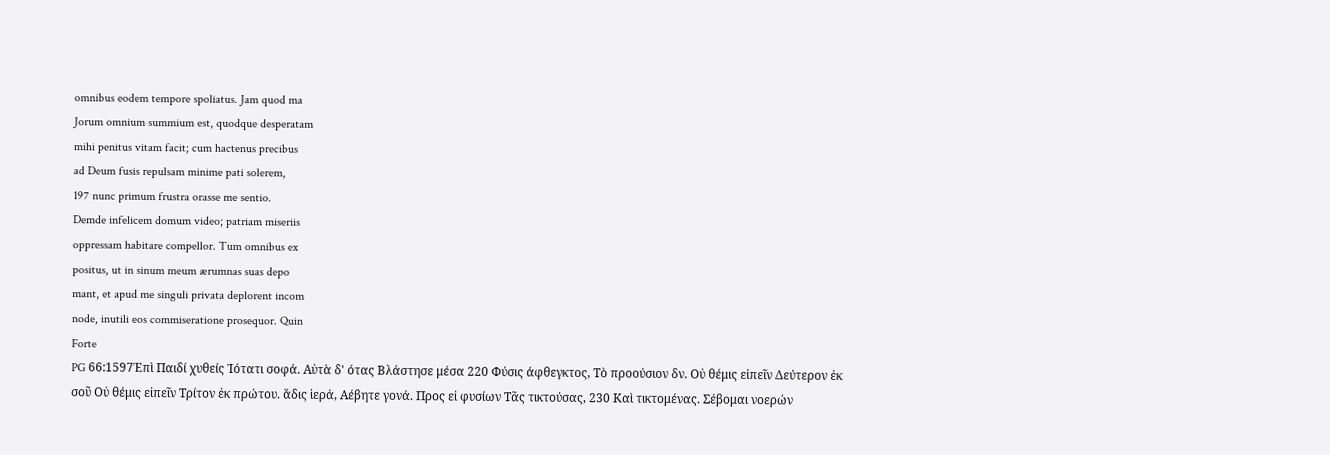omnibus eodem tempore spoliatus. Jam quod ma
Jorum omnium summium est, quodque desperatam
mihi penitus vitam facit; cum hactenus precibus
ad Deum fusis repulsam minime pati solerem,
197 nunc primum frustra orasse me sentio.
Demde infelicem domum video; patriam miseriis
oppressam habitare compellor. Tum omnibus ex
positus, ut in sinum meum ærumnas suas depo
mant, et apud me singuli privata deplorent incom
node, inutili eos commiseratione prosequor. Quin
Forte
PG 66:1597Ἐπὶ Παιδί χυθείς Ἰότατι σοφά. Αὐτὰ δ' ότας Βλάστησε μέσα 220 Φύσις άφθεγκτος, Τὸ προούσιον δν. Οὐ θέμις εἰπεῖν Δεύτερον ἐκ σοῦ Οὐ θέμις εἰπεῖν Τρίτον ἐκ πρώτου. ἅδις ἱερά, Αέβητε γονά. Προς εἰ φυσίων Τᾶς τικτούσας, 230 Καὶ τικτομένας. Σέβομαι νοερών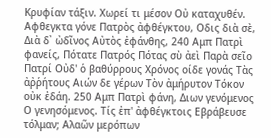Κρυφίαν τάξιν. Χωρεί τι μέσον Οὐ καταχυθέν. Αφθεγκτα γόνε Πατρὸς ἀφθέγκτου, Οδις διὰ σὲ, Διὰ δ᾽ ὠδῖνος Αὐτὸς ἐφάνθης, 240 Αμπ Πατρὶ φανείς, Πότατε Πατρός Πότας σὺ ἀεὶ Παρὰ σεῖο Πατρί Οὐδ' ὁ βαθύρρους Χρόνος οίδε γονάς Τὰς ἀῤῥήτους Αιών δε γέρων Τὸν ἀμήρυτον Τόκον οὐκ ἐδάη. 250 Αμπ Πατρὶ φάνη, Διων γενόμενος Ο γενησόμενος. Τίς ἐπ' ἀφθέγκτοις Εβράβευσε τόλμαν; Αλαῶν μερόπων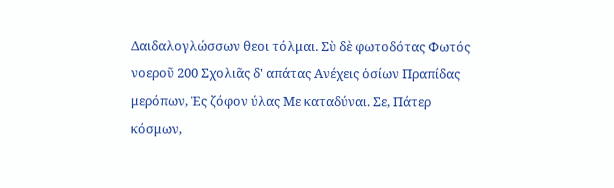Δαιδαλογλώσσων θεοι τόλμαι. Σὺ δὲ φωτοδότας Φωτός νοεροῦ 200 Σχολιᾶς δ' απάτας Ανέχεις ὁσίων Πραπίδας μερόπων, Ἐς ζόφον ύλας Με καταδύναι. Σε, Πάτερ κόσμων,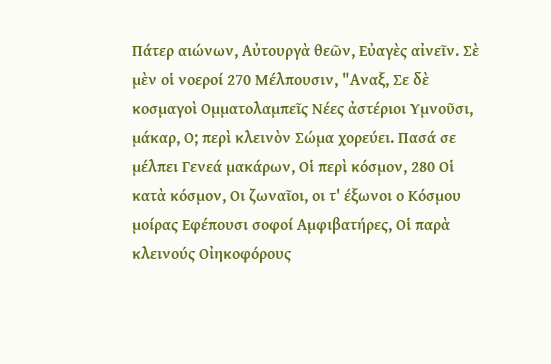Πάτερ αιώνων, Αὐτουργὰ θεῶν, Εὐαγὲς αἰνεῖν. Σὲ μὲν οἱ νοεροί 270 Μέλπουσιν, "Αναξ, Σε δὲ κοσμαγοὶ Ομματολαμπεῖς Νέες ἀστέριοι Υμνοῦσι, μάκαρ, Ο; περὶ κλεινὸν Σώμα χορεύει. Πασά σε μέλπει Γενεά μακάρων, Οἱ περὶ κόσμον, 280 Οἱ κατὰ κόσμον, Οι ζωναῖοι, οι τ' έξωνοι ο Κόσμου μοίρας Εφέπουσι σοφοί Αμφιβατήρες, Οἱ παρὰ κλεινούς Οἰηκοφόρους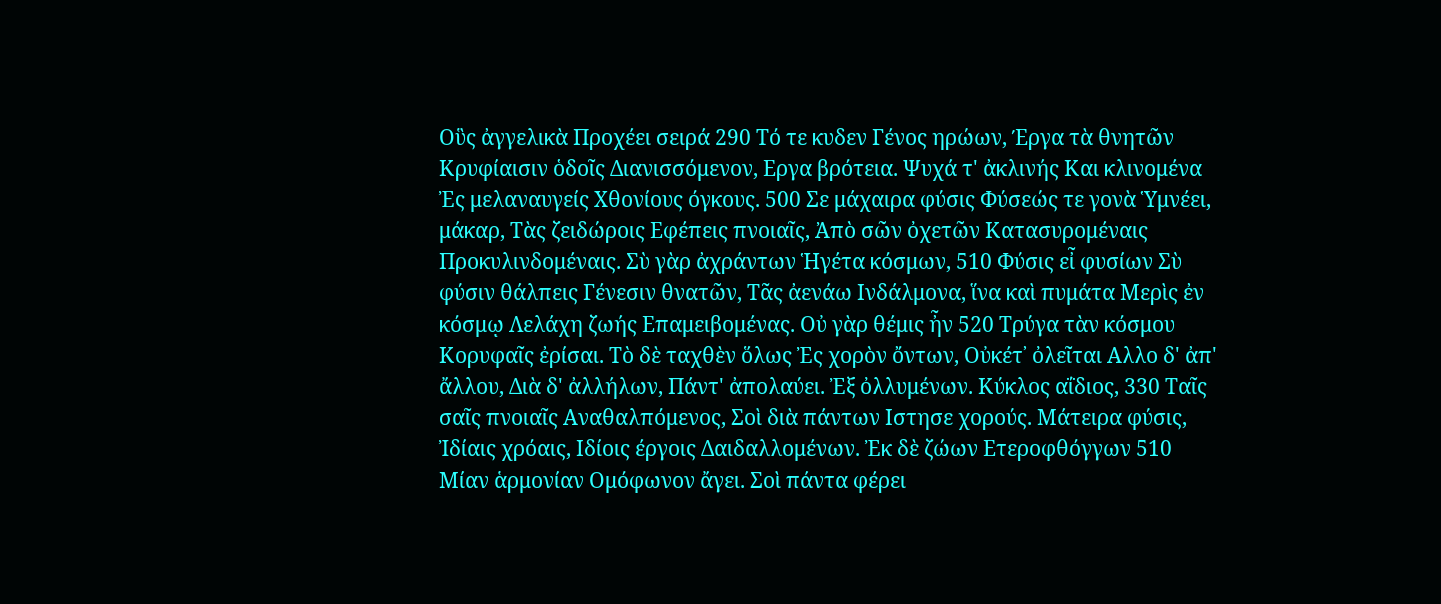Οὓς ἀγγελικὰ Προχέει σειρά 290 Τό τε κυδεν Γένος ηρώων, Έργα τὰ θνητῶν Κρυφίαισιν ὁδοῖς Διανισσόμενον, Εργα βρότεια. Ψυχά τ' ἀκλινής Και κλινομένα Ἐς μελαναυγείς Χθονίους όγκους. 500 Σε μάχαιρα φύσις Φύσεώς τε γονὰ Ὑμνέει, μάκαρ, Τὰς ζειδώροις Εφέπεις πνοιαῖς, Ἀπὸ σῶν ὀχετῶν Κατασυρομέναις Προκυλινδομέναις. Σὺ γὰρ ἀχράντων Ἡγέτα κόσμων, 510 Φύσις εἶ φυσίων Σὺ φύσιν θάλπεις Γένεσιν θνατῶν, Τᾶς ἀενάω Ινδάλμονα, ἵνα καὶ πυμάτα Μερὶς ἐν κόσμῳ Λελάχη ζωής Επαμειβομένας. Οὐ γὰρ θέμις ἦν 520 Τρύγα τὰν κόσμου Κορυφαῖς ἐρίσαι. Τὸ δὲ ταχθὲν ὅλως Ἐς χορὸν ὄντων, Οὐκέτ᾽ ὀλεῖται Αλλο δ' ἀπ' ἄλλου, Διὰ δ' ἀλλήλων, Πάντ' ἀπολαύει. Ἐξ ὀλλυμένων. Κύκλος αΐδιος, 330 Ταῖς σαῖς πνοιαῖς Αναθαλπόμενος, Σοὶ διὰ πάντων Ιστησε χορούς. Μάτειρα φύσις, Ἰδίαις χρόαις, Ιδίοις έργοις Δαιδαλλομένων. Ἐκ δὲ ζώων Ετεροφθόγγων 510 Μίαν ἁρμονίαν Ομόφωνον ἄγει. Σοὶ πάντα φέρει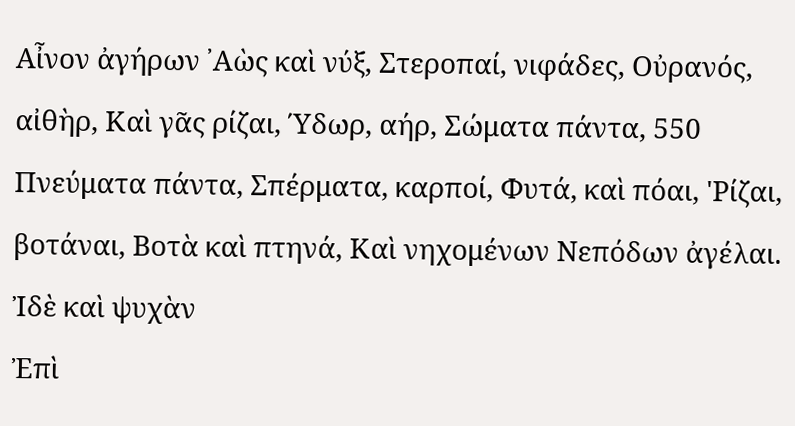Αἶνον ἀγήρων ᾿Αὼς καὶ νύξ, Στεροπαί, νιφάδες, Οὐρανός, αἰθὴρ, Καὶ γᾶς ρίζαι, Ύδωρ, αήρ, Σώματα πάντα, 550 Πνεύματα πάντα, Σπέρματα, καρποί, Φυτά, καὶ πόαι, 'Ρίζαι, βοτάναι, Βοτὰ καὶ πτηνά, Καὶ νηχομένων Νεπόδων ἀγέλαι. Ἰδὲ καὶ ψυχὰν
Ἐπὶ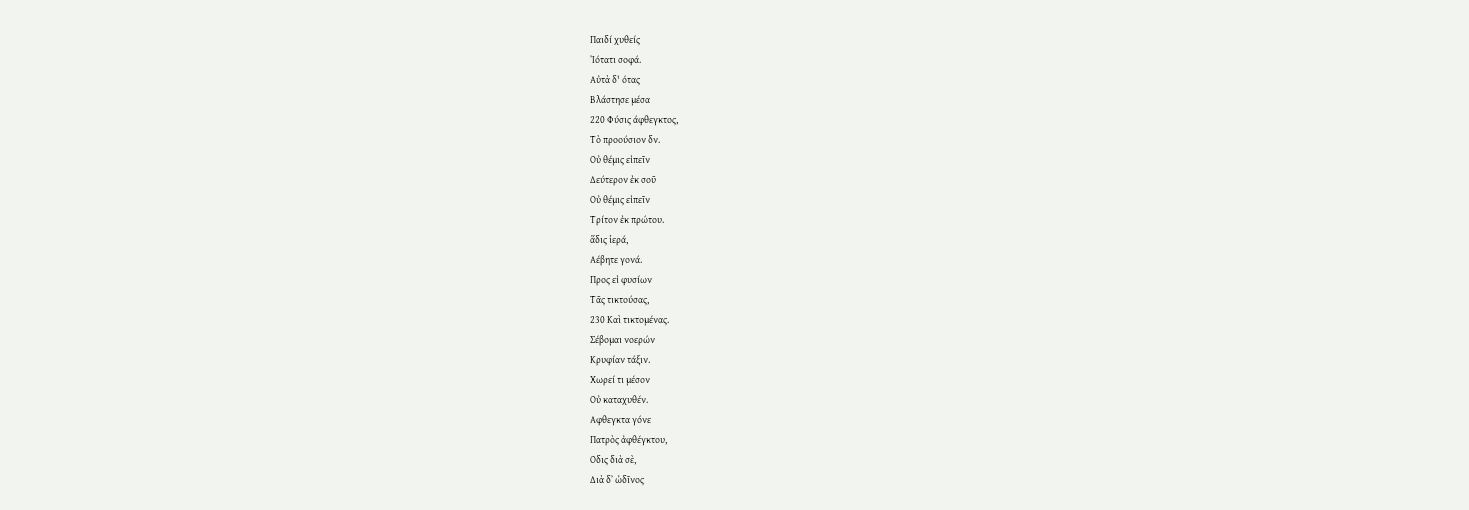Παιδί χυθείς
Ἰότατι σοφά.
Αὐτὰ δ' ότας
Βλάστησε μέσα
220 Φύσις άφθεγκτος,
Τὸ προούσιον δν.
Οὐ θέμις εἰπεῖν
Δεύτερον ἐκ σοῦ
Οὐ θέμις εἰπεῖν
Τρίτον ἐκ πρώτου.
ἅδις ἱερά,
Αέβητε γονά.
Προς εἰ φυσίων
Τᾶς τικτούσας,
230 Καὶ τικτομένας.
Σέβομαι νοερών
Κρυφίαν τάξιν.
Χωρεί τι μέσον
Οὐ καταχυθέν.
Αφθεγκτα γόνε
Πατρὸς ἀφθέγκτου,
Οδις διὰ σὲ,
Διὰ δ᾽ ὠδῖνος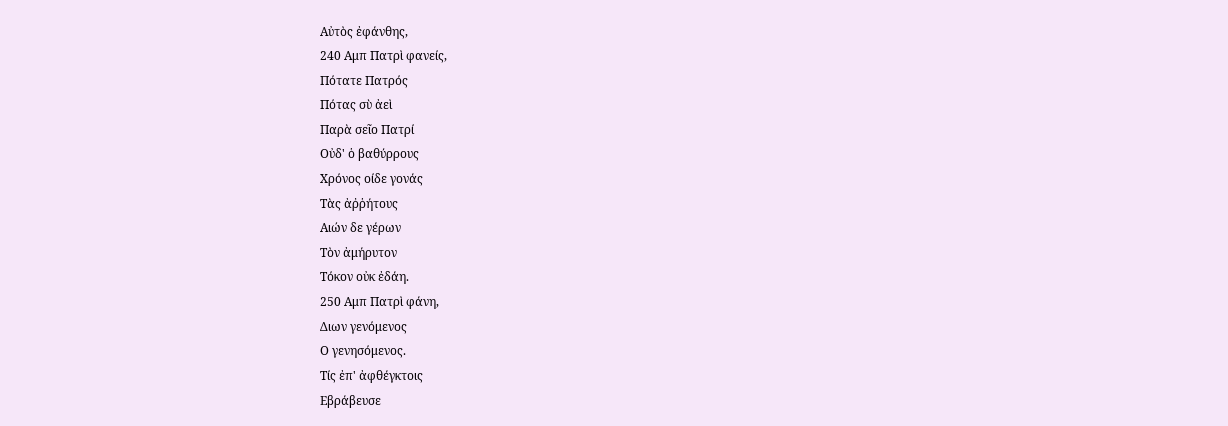Αὐτὸς ἐφάνθης,
240 Αμπ Πατρὶ φανείς,
Πότατε Πατρός
Πότας σὺ ἀεὶ
Παρὰ σεῖο Πατρί
Οὐδ' ὁ βαθύρρους
Χρόνος οίδε γονάς
Τὰς ἀῤῥήτους
Αιών δε γέρων
Τὸν ἀμήρυτον
Τόκον οὐκ ἐδάη.
250 Αμπ Πατρὶ φάνη,
Διων γενόμενος
Ο γενησόμενος.
Τίς ἐπ' ἀφθέγκτοις
Εβράβευσε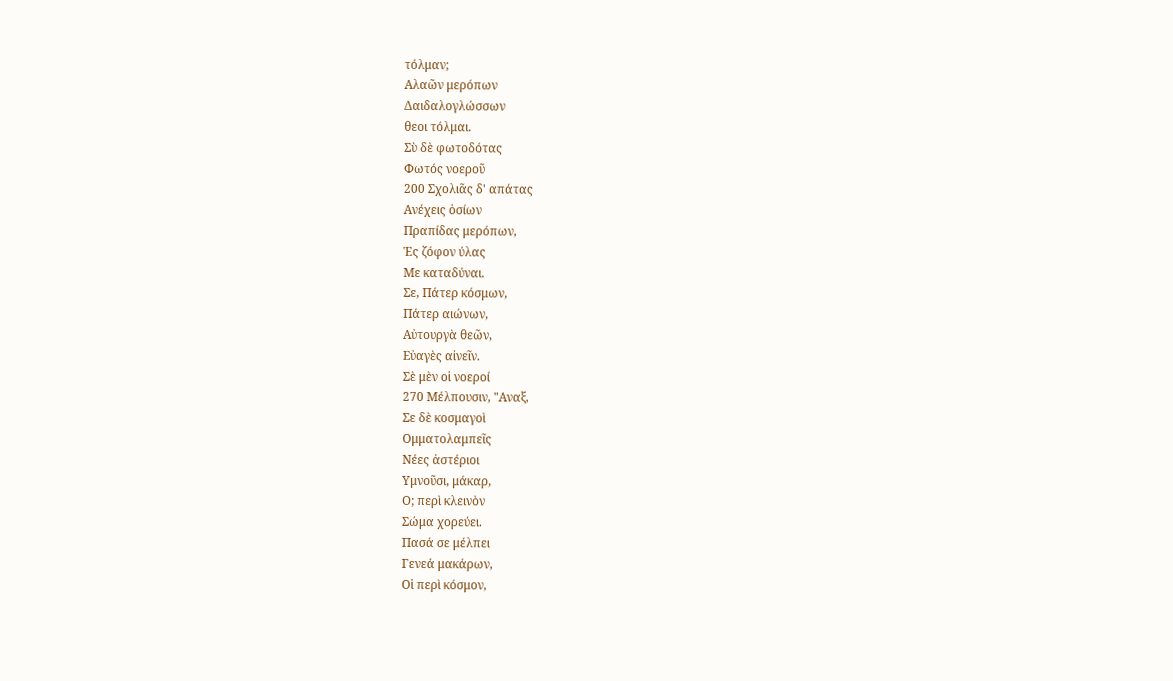τόλμαν;
Αλαῶν μερόπων
Δαιδαλογλώσσων
θεοι τόλμαι.
Σὺ δὲ φωτοδότας
Φωτός νοεροῦ
200 Σχολιᾶς δ' απάτας
Ανέχεις ὁσίων
Πραπίδας μερόπων,
Ἐς ζόφον ύλας
Με καταδύναι.
Σε, Πάτερ κόσμων,
Πάτερ αιώνων,
Αὐτουργὰ θεῶν,
Εὐαγὲς αἰνεῖν.
Σὲ μὲν οἱ νοεροί
270 Μέλπουσιν, "Αναξ,
Σε δὲ κοσμαγοὶ
Ομματολαμπεῖς
Νέες ἀστέριοι
Υμνοῦσι, μάκαρ,
Ο; περὶ κλεινὸν
Σώμα χορεύει.
Πασά σε μέλπει
Γενεά μακάρων,
Οἱ περὶ κόσμον,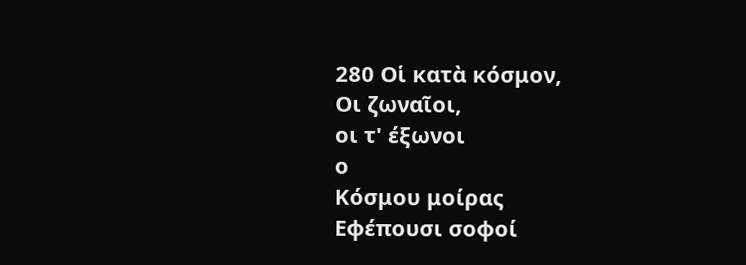280 Οἱ κατὰ κόσμον,
Οι ζωναῖοι,
οι τ' έξωνοι
ο
Κόσμου μοίρας
Εφέπουσι σοφοί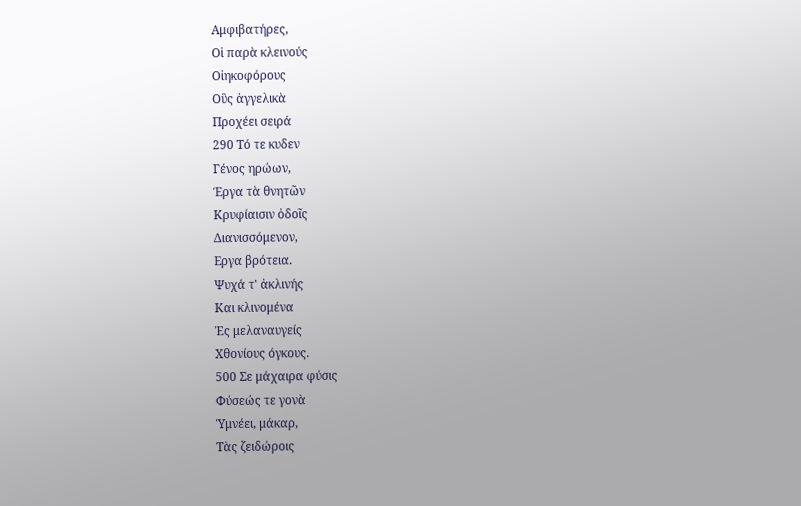Αμφιβατήρες,
Οἱ παρὰ κλεινούς
Οἰηκοφόρους
Οὓς ἀγγελικὰ
Προχέει σειρά
290 Τό τε κυδεν
Γένος ηρώων,
Έργα τὰ θνητῶν
Κρυφίαισιν ὁδοῖς
Διανισσόμενον,
Εργα βρότεια.
Ψυχά τ' ἀκλινής
Και κλινομένα
Ἐς μελαναυγείς
Χθονίους όγκους.
500 Σε μάχαιρα φύσις
Φύσεώς τε γονὰ
Ὑμνέει, μάκαρ,
Τὰς ζειδώροις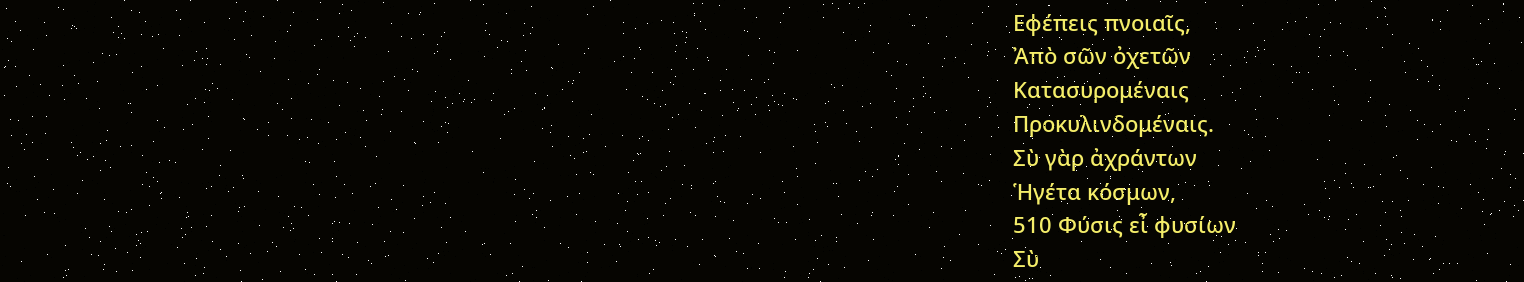Εφέπεις πνοιαῖς,
Ἀπὸ σῶν ὀχετῶν
Κατασυρομέναις
Προκυλινδομέναις.
Σὺ γὰρ ἀχράντων
Ἡγέτα κόσμων,
510 Φύσις εἶ φυσίων
Σὺ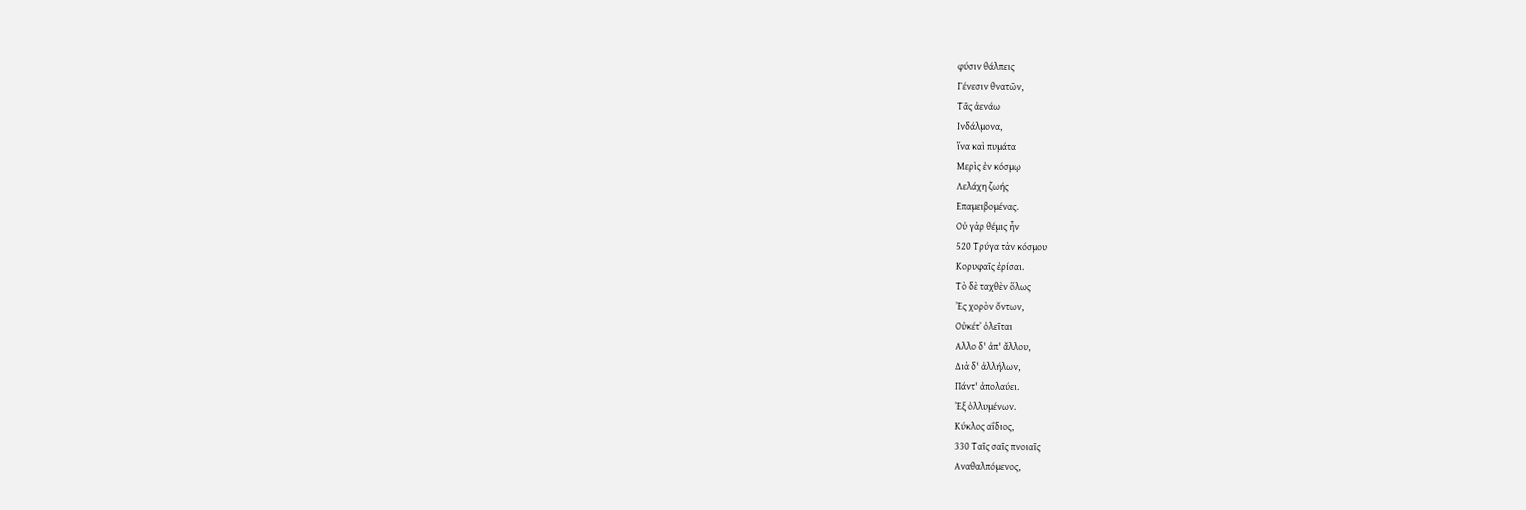φύσιν θάλπεις
Γένεσιν θνατῶν,
Τᾶς ἀενάω
Ινδάλμονα,
ἵνα καὶ πυμάτα
Μερὶς ἐν κόσμῳ
Λελάχη ζωής
Επαμειβομένας.
Οὐ γὰρ θέμις ἦν
520 Τρύγα τὰν κόσμου
Κορυφαῖς ἐρίσαι.
Τὸ δὲ ταχθὲν ὅλως
Ἐς χορὸν ὄντων,
Οὐκέτ᾽ ὀλεῖται
Αλλο δ' ἀπ' ἄλλου,
Διὰ δ' ἀλλήλων,
Πάντ' ἀπολαύει.
Ἐξ ὀλλυμένων.
Κύκλος αΐδιος,
330 Ταῖς σαῖς πνοιαῖς
Αναθαλπόμενος,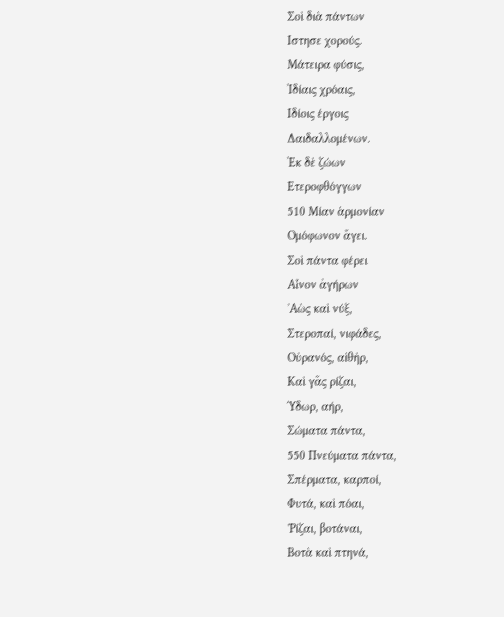Σοὶ διὰ πάντων
Ιστησε χορούς.
Μάτειρα φύσις,
Ἰδίαις χρόαις,
Ιδίοις έργοις
Δαιδαλλομένων.
Ἐκ δὲ ζώων
Ετεροφθόγγων
510 Μίαν ἁρμονίαν
Ομόφωνον ἄγει.
Σοὶ πάντα φέρει
Αἶνον ἀγήρων
᾿Αὼς καὶ νύξ,
Στεροπαί, νιφάδες,
Οὐρανός, αἰθὴρ,
Καὶ γᾶς ρίζαι,
Ύδωρ, αήρ,
Σώματα πάντα,
550 Πνεύματα πάντα,
Σπέρματα, καρποί,
Φυτά, καὶ πόαι,
'Ρίζαι, βοτάναι,
Βοτὰ καὶ πτηνά,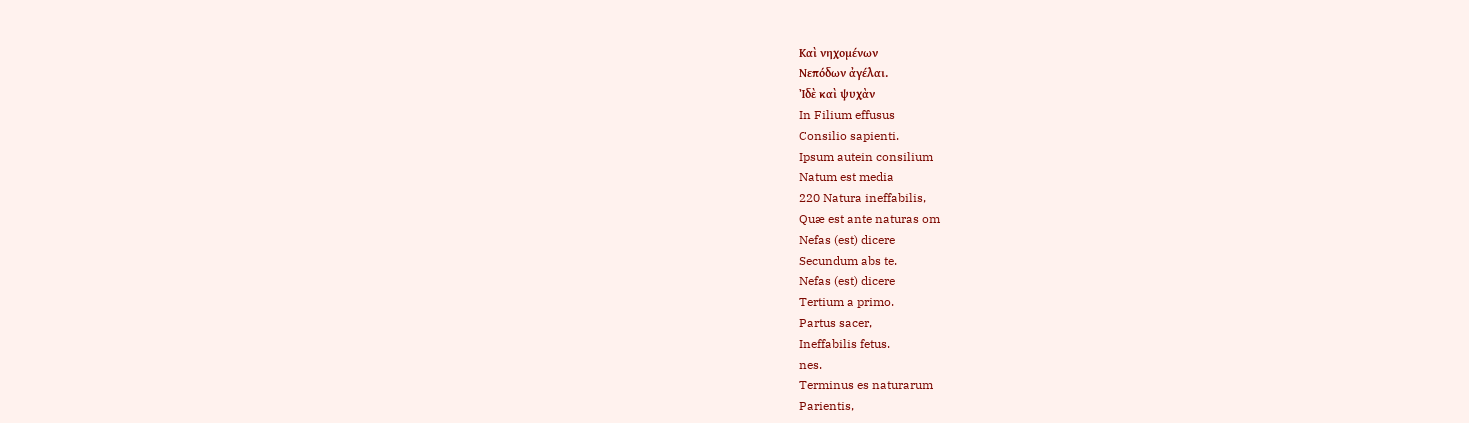Καὶ νηχομένων
Νεπόδων ἀγέλαι.
Ἰδὲ καὶ ψυχὰν
In Filium effusus
Consilio sapienti.
Ipsum autein consilium
Natum est media
220 Natura ineffabilis,
Quæ est ante naturas om
Nefas (est) dicere
Secundum abs te.
Nefas (est) dicere
Tertium a primo.
Partus sacer,
Ineffabilis fetus.
nes.
Terminus es naturarum
Parientis,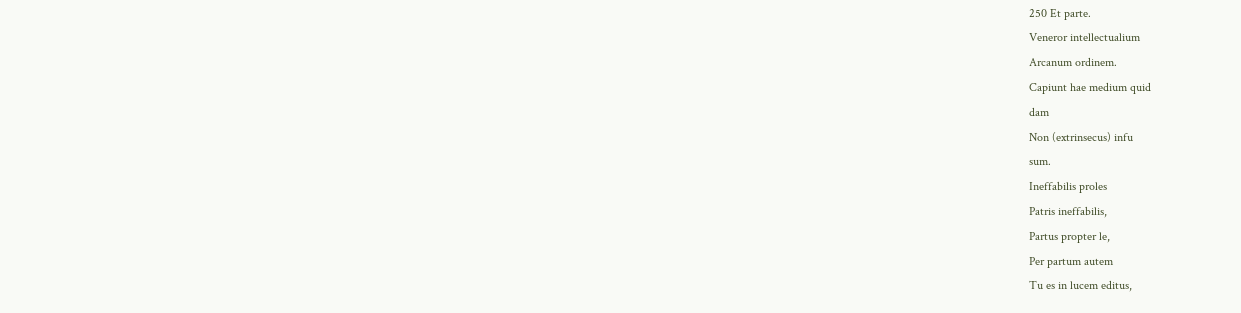250 Et parte.
Veneror intellectualium
Arcanum ordinem.
Capiunt hae medium quid
dam
Non (extrinsecus) infu
sum.
Ineffabilis proles
Patris ineffabilis,
Partus propter le,
Per partum autem
Tu es in lucem editus,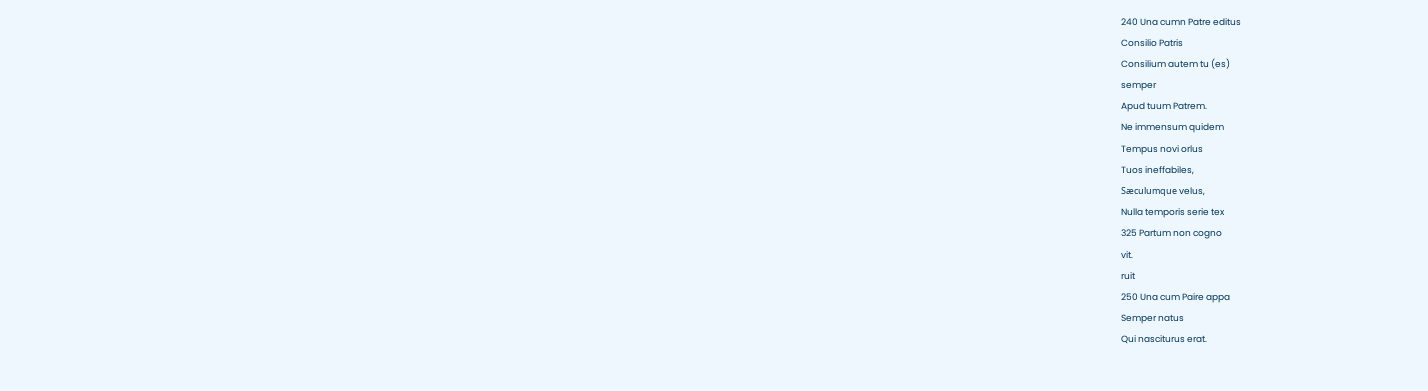240 Una cumn Patre editus
Consilio Patris
Consilium autem tu (es)
semper
Apud tuum Patrem.
Ne immensum quidem
Tempus novi orlus
Tuos ineffabiles,
Sæculumque velus,
Nulla temporis serie tex
325 Partum non cogno
vit.
ruit
250 Una cum Paire appa
Semper natus
Qui nasciturus erat.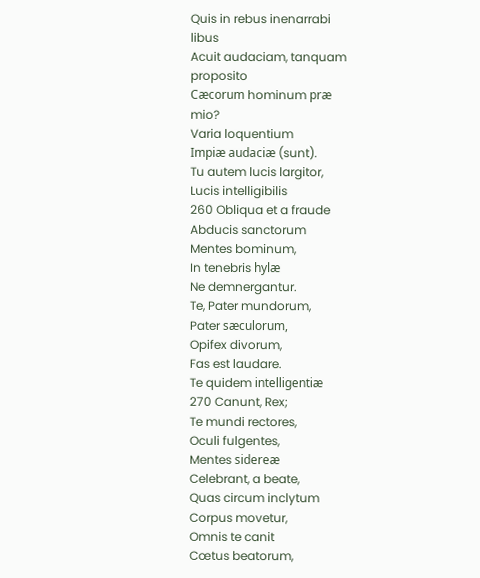Quis in rebus inenarrabi
libus
Acuit audaciam, tanquam
proposito
Cæcorum hominum præ
mio?
Varia loquentium
Impiæ audaciæ (sunt).
Tu autem lucis largitor,
Lucis intelligibilis
260 Obliqua et a fraude
Abducis sanctorum
Mentes bominum,
In tenebris hylæ
Ne demnergantur.
Te, Pater mundorum,
Pater sæculorum,
Opifex divorum,
Fas est laudare.
Te quidem intelligentiæ
270 Canunt, Rex;
Te mundi rectores,
Oculi fulgentes,
Mentes sidereæ
Celebrant, a beate,
Quas circum inclytum
Corpus movetur,
Omnis te canit
Cœtus beatorum,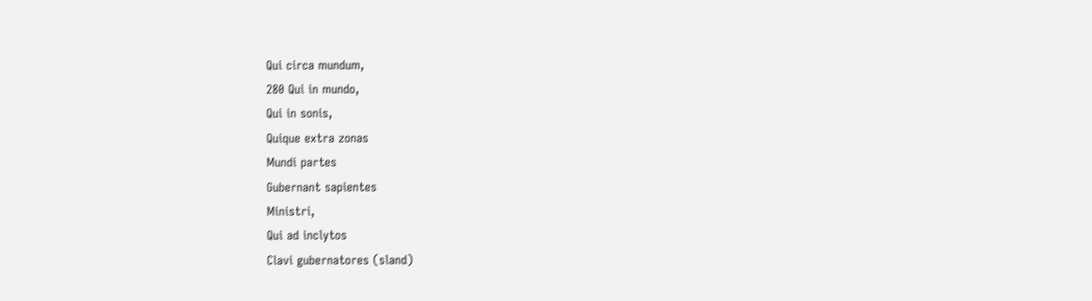Qui circa mundum,
280 Qui in mundo,
Qui in sonis,
Quique extra zonas
Mundi partes
Gubernant sapientes
Ministri,
Qui ad inclytos
Clavi gubernatores (sland)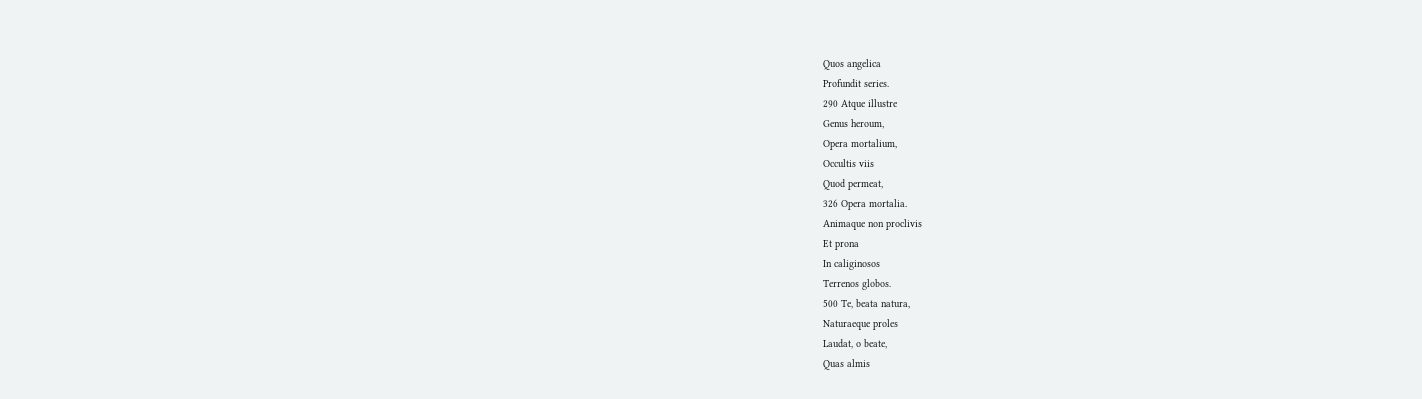Quos angelica
Profundit series.
290 Atque illustre
Genus heroum,
Opera mortalium,
Occultis viis
Quod permeat,
326 Opera mortalia.
Animaque non proclivis
Et prona
In caliginosos
Terrenos globos.
500 Te, beata natura,
Naturaeque proles
Laudat, o beate,
Quas almis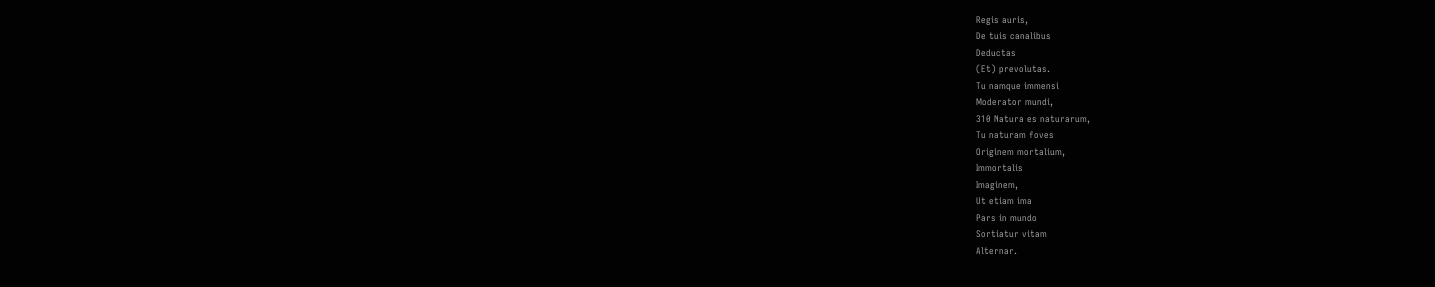Regis auris,
De tuis canalibus
Deductas
(Et) prevolutas.
Tu namque immensi
Moderator mundi,
310 Natura es naturarum,
Tu naturam foves
Originem mortalium,
Immortalis
Imaginem,
Ut etiam ima
Pars in mundo
Sortiatur vitam
Alternar.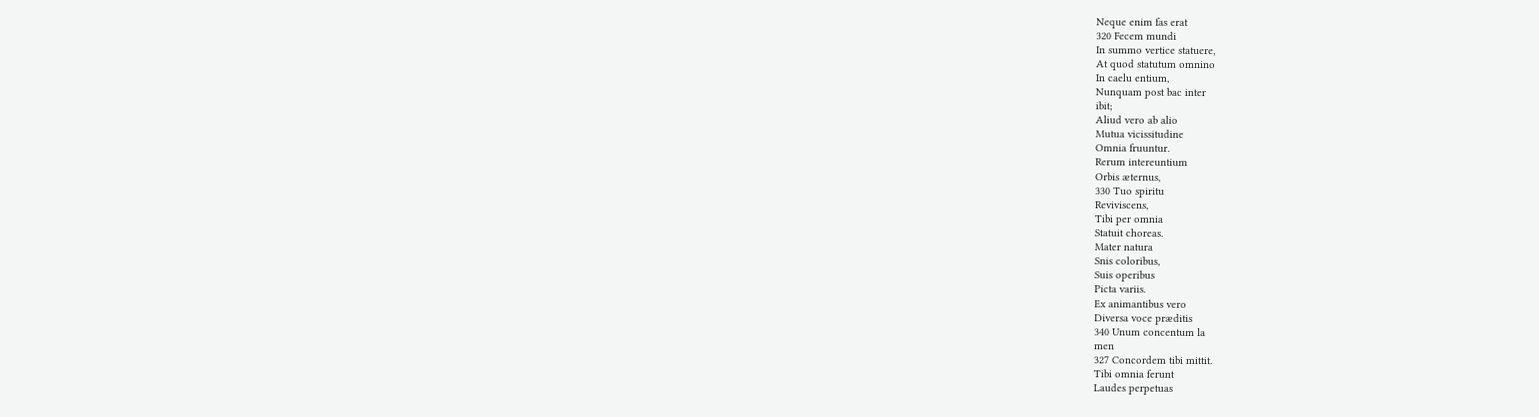Neque enim fas erat
320 Fecem mundi
In summo vertice statuere,
At quod statutum omnino
In caelu entium,
Nunquam post bac inter
ibit;
Aliud vero ab alio
Mutua vicissitudine
Omnia fruuntur.
Rerum intereuntium
Orbis æternus,
330 Τuo spiritu
Reviviscens,
Tibi per omnia
Statuit choreas.
Mater natura
Snis coloribus,
Suis operibus
Picta variis.
Ex animantibus vero
Diversa voce præditis
340 Unum concentum la
men
327 Concordem tibi mittit.
Tibi omnia ferunt
Laudes perpetuas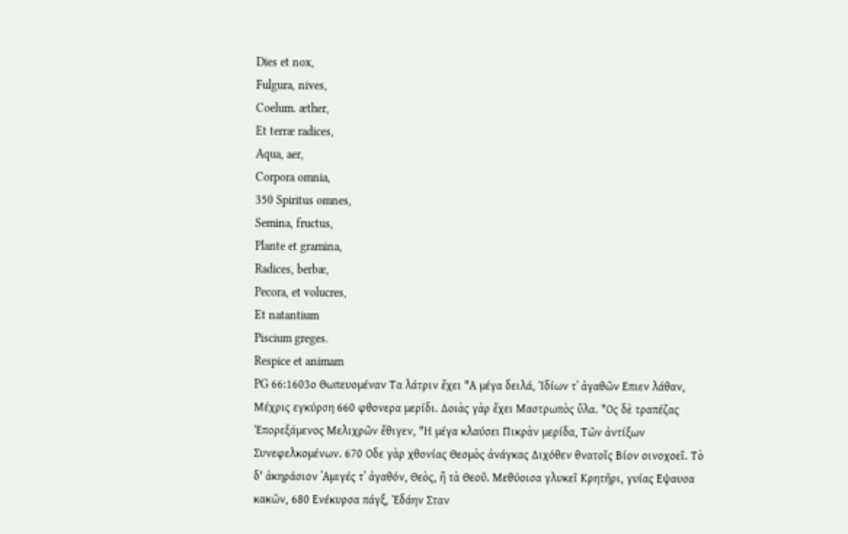Dies et nox,
Fulgura, nives,
Coelum. æther,
Et terræ radices,
Aqua, aer,
Corpora omnia,
350 Spiritus omnes,
Semina, fructus,
Plante et gramina,
Radices, berbæ,
Pecora, et volucres,
Et natantium
Piscium greges.
Respice et animam
PG 66:1603ο Θωπευομέναν Τα λάτριν ἔχει "Α μέγα δειλά, Ἰδίων τ᾿ ἀγαθῶν Επιεν λάθαν, Μέχρις εγκύρση 660 φθονερα μερίδι. Δοιὰς γὰρ ἔχει Μαστρωπὸς ὕλα. "Ος δὲ τραπέζας Ἐπορεξάμενος Μελιχρῶν ἔθιγεν, "Η μέγα κλαύσει Πικρὰν μερίδα, Τῶν ἀντίξων Συνεφελκομένων. 670 Οδε γὰρ χθονίας Θεσμὸς ἀνάγκας Διχόθεν θνατοῖς Βίον οινοχοεῖ. Τὸ δ' ἀκηράσιον ᾿Αμιγές τ᾿ ἀγαθόν, Θεὸς, ἢ τὰ Θεοῦ. Μεθύοισα γλυκεῖ Κρητῆρι, γυίας Εψαυσα κακῶν, 680 Ενέκυρσα πάγξ, Ἐδάην Σταν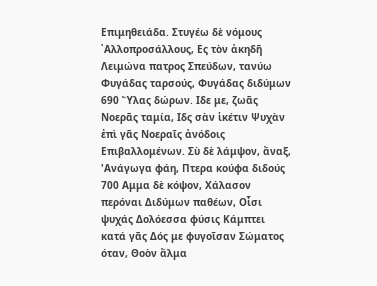Επιμηθειάδα. Στυγέω δὲ νόμους ᾿Αλλοπροσάλλους, Ες τὸν ἀκηδῆ Λειμώνα πατρος Σπεύδων, τανύω Φυγάδας ταρσούς, Φυγάδας διδύμων 690 Ὕλας δώρων. Ιδε με, ζωᾶς Νοερᾶς ταμία, Ιδς σὰν ἱκέτιν Ψυχὰν ἐπὶ γᾶς Νοεραῖς ἀνόδοις Επιβαλλομένων. Σὺ δὲ λάμψον, ἄναξ, 'Ανάγωγα φάη, Πτερα κούφα διδούς 700 Αμμα δὲ κόψον, Χάλασον περόναι Διδύμων παθέων, Οἷσι ψυχάς Δολόεσσα φύσις Κάμπτει κατά γᾶς Δός με φυγοῖσαν Σώματος όταν, Θοὸν ἅλμα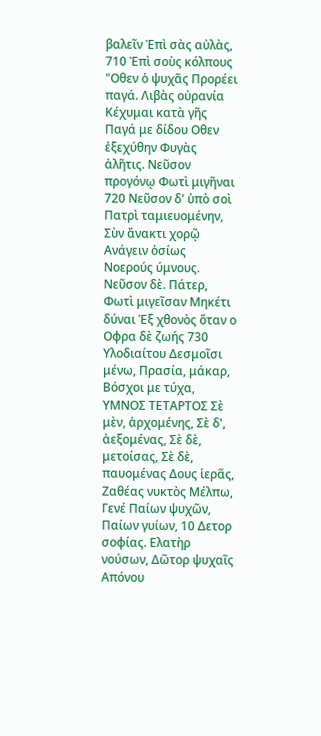βαλεῖν Ἐπὶ σὰς αὐλὰς, 710 Ἐπὶ σοὺς κόλπους "Οθεν ὁ ψυχᾶς Προρέει παγά. Λιβὰς οὐρανία Κέχυμαι κατὰ γῆς Παγά με δίδου Οθεν ἐξεχύθην Φυγὰς ἀλῆτις. Νεῦσον προγόνῳ Φωτὶ μιγῆναι 720 Νεῦσον δ' ὑπὸ σοὶ Πατρὶ ταμιευομένην, Σὺν ἄνακτι χορῷ Ανάγειν ὁσίως Νοερούς ύμνους. Νεῦσον δὲ. Πάτερ, Φωτὶ μιγεῖσαν Μηκέτι δύναι Ἐξ χθονὸς ὅταν ο Οφρα δὲ ζωής 730 Υλοδιαίτου Δεσμοῖσι μένω, Πρασία, μάκαρ, Βόσχοι με τύχα, ΥΜΝΟΣ ΤΕΤΑΡΤΟΣ Σὲ μὲν, ἀρχομένης, Σὲ δ', ἀεξομένας, Σὲ δὲ, μετοίσας, Σὲ δὲ, παυομένας Δους ἱερᾶς, Ζαθέας νυκτὸς Μέλπω, Γενέ Παίων ψυχῶν, Παίων γυίων, 10 Δετορ σοφίας. Ελατὴρ νούσων, Δῶτορ ψυχαῖς Απόνου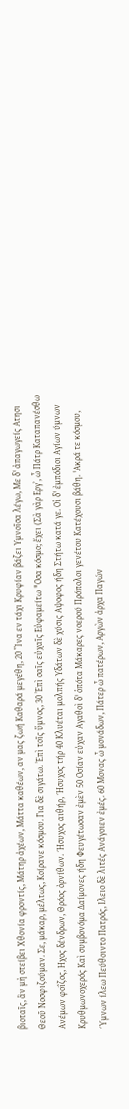βιοταῖς, ἂν μὴ στείβει Χθονία φροντίς, Μάτηρ ἀχέων, Μάττα καθέων, αν μας ζωή Καθαρά μεγέθη, 20 Ἵνα εν τάχι Κρυφίαν βάζει Υμνοῖσα λέγω, Με δ' ἀπαγωγείς Ατησι Θεοῦ Νοσφιζούμαν. Σε, μάκαρ, μέλτως, Κοίρανε κόσμου. Για δὲ σιγάτω. Ἐπὶ τοῖς ὕμνος, 30 Ἐπὶ σαῖς εὐχαῖς Εὐφαμείτω "Οσα κόσμο; ἔχει (Σὰ γὰρ Εργ᾽, ὦ Πάτρ Καταπανέσθω Ανέμων φοΐζος, Ηχος δένδρων, Θρόος ὀρνίθων. Ήσυχος αιθήρ, Ήσυχος τήρ 40 Κλυέται μολπής Υδάτων δὲ χύσις Αψοφος ήδη Στήτω κατά γε. Οἱ δ' ἐμπόδιοι Αγίων ύμνων Κρυθμωνοχερός Καὶ συμβονόμα Δαίμονες ήδη Φευγέτωσαν ἐμὲν 50 Οσίαν εὐχαν Αγαθοὶ δ' ὁπότα Μάκαρες νοερού Πρόπολοι γενέτου Κατέχουσι βάθη. 'Ακρά τε κόσμου, Ύμνων ίλεω Πεύθοιντο Πατρός, Ιλειο δὲ λιτές Ανάγοιεν ἐμές. 60 Μονας ὦ μονάδων, Πάτερ ὦ πατέρων, Αργὼν ἀρχα Παγών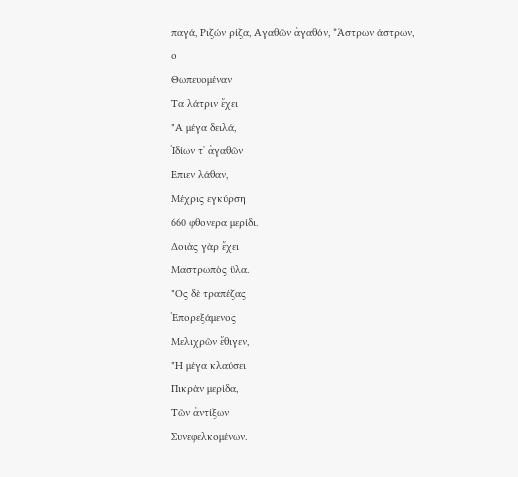παγά, Ριζών ρίζα, Αγαθῶν ἀγαθόν, *Άστρων άστρων,
ο
Θωπευομέναν
Τα λάτριν ἔχει
"Α μέγα δειλά,
Ἰδίων τ᾿ ἀγαθῶν
Επιεν λάθαν,
Μέχρις εγκύρση
660 φθονερα μερίδι.
Δοιὰς γὰρ ἔχει
Μαστρωπὸς ὕλα.
"Ος δὲ τραπέζας
Ἐπορεξάμενος
Μελιχρῶν ἔθιγεν,
"Η μέγα κλαύσει
Πικρὰν μερίδα,
Τῶν ἀντίξων
Συνεφελκομένων.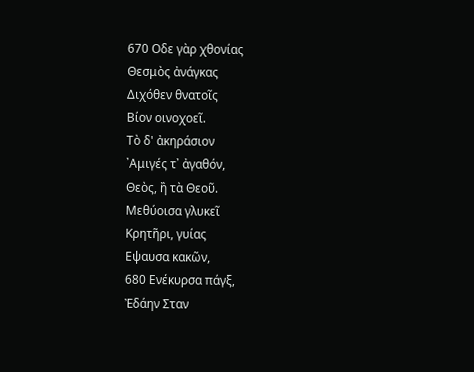670 Οδε γὰρ χθονίας
Θεσμὸς ἀνάγκας
Διχόθεν θνατοῖς
Βίον οινοχοεῖ.
Τὸ δ' ἀκηράσιον
᾿Αμιγές τ᾿ ἀγαθόν,
Θεὸς, ἢ τὰ Θεοῦ.
Μεθύοισα γλυκεῖ
Κρητῆρι, γυίας
Εψαυσα κακῶν,
680 Ενέκυρσα πάγξ,
Ἐδάην Σταν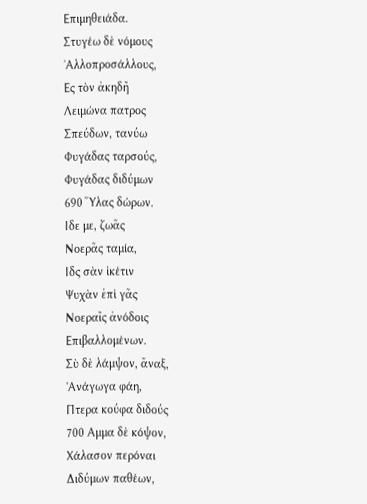Επιμηθειάδα.
Στυγέω δὲ νόμους
᾿Αλλοπροσάλλους,
Ες τὸν ἀκηδῆ
Λειμώνα πατρος
Σπεύδων, τανύω
Φυγάδας ταρσούς,
Φυγάδας διδύμων
690 Ὕλας δώρων.
Ιδε με, ζωᾶς
Νοερᾶς ταμία,
Ιδς σὰν ἱκέτιν
Ψυχὰν ἐπὶ γᾶς
Νοεραῖς ἀνόδοις
Επιβαλλομένων.
Σὺ δὲ λάμψον, ἄναξ,
'Ανάγωγα φάη,
Πτερα κούφα διδούς
700 Αμμα δὲ κόψον,
Χάλασον περόναι
Διδύμων παθέων,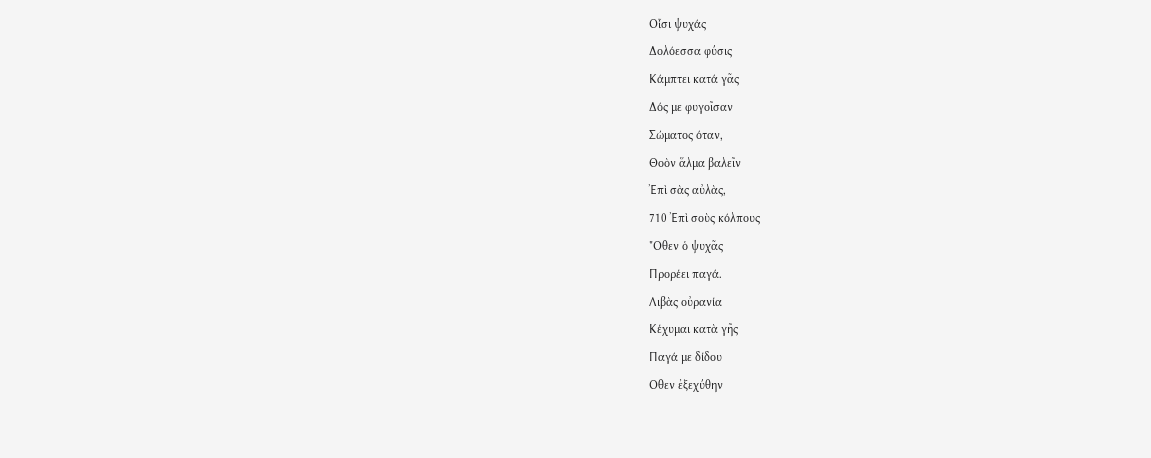Οἷσι ψυχάς
Δολόεσσα φύσις
Κάμπτει κατά γᾶς
Δός με φυγοῖσαν
Σώματος όταν,
Θοὸν ἅλμα βαλεῖν
Ἐπὶ σὰς αὐλὰς,
710 Ἐπὶ σοὺς κόλπους
"Οθεν ὁ ψυχᾶς
Προρέει παγά.
Λιβὰς οὐρανία
Κέχυμαι κατὰ γῆς
Παγά με δίδου
Οθεν ἐξεχύθην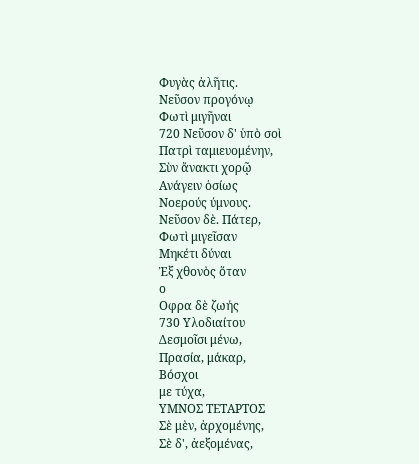Φυγὰς ἀλῆτις.
Νεῦσον προγόνῳ
Φωτὶ μιγῆναι
720 Νεῦσον δ' ὑπὸ σοὶ
Πατρὶ ταμιευομένην,
Σὺν ἄνακτι χορῷ
Ανάγειν ὁσίως
Νοερούς ύμνους.
Νεῦσον δὲ. Πάτερ,
Φωτὶ μιγεῖσαν
Μηκέτι δύναι
Ἐξ χθονὸς ὅταν
ο
Οφρα δὲ ζωής
730 Υλοδιαίτου
Δεσμοῖσι μένω,
Πρασία, μάκαρ,
Βόσχοι
με τύχα,
ΥΜΝΟΣ ΤΕΤΑΡΤΟΣ
Σὲ μὲν, ἀρχομένης,
Σὲ δ', ἀεξομένας,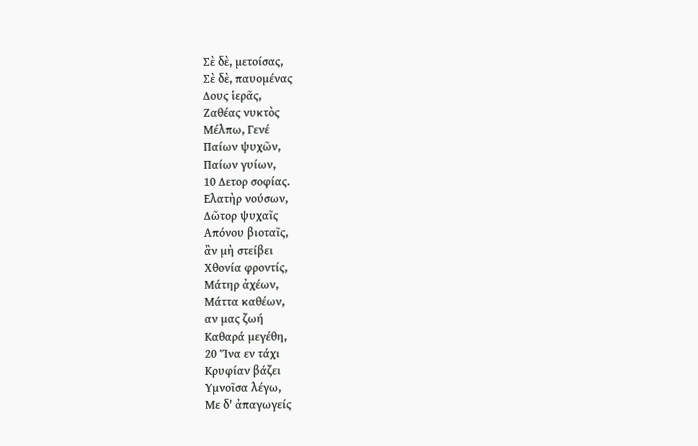Σὲ δὲ, μετοίσας,
Σὲ δὲ, παυομένας
Δους ἱερᾶς,
Ζαθέας νυκτὸς
Μέλπω, Γενέ
Παίων ψυχῶν,
Παίων γυίων,
10 Δετορ σοφίας.
Ελατὴρ νούσων,
Δῶτορ ψυχαῖς
Απόνου βιοταῖς,
ἂν μὴ στείβει
Χθονία φροντίς,
Μάτηρ ἀχέων,
Μάττα καθέων,
αν μας ζωή
Καθαρά μεγέθη,
20 Ἵνα εν τάχι
Κρυφίαν βάζει
Υμνοῖσα λέγω,
Με δ' ἀπαγωγείς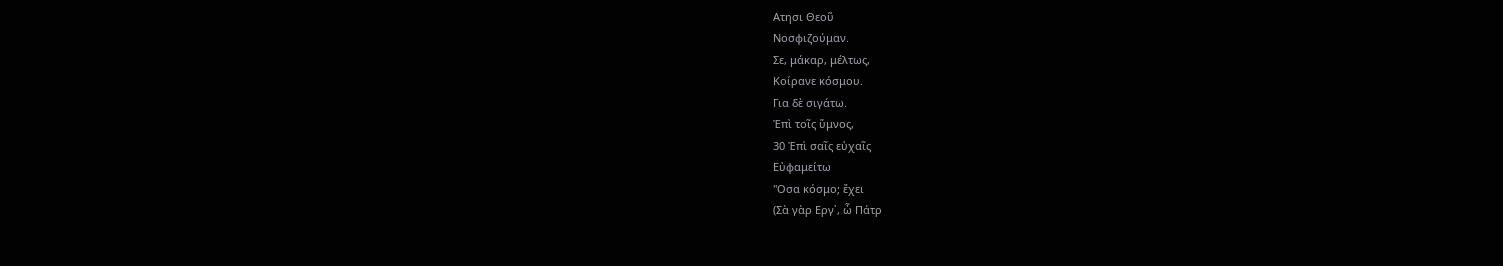Ατησι Θεοῦ
Νοσφιζούμαν.
Σε, μάκαρ, μέλτως,
Κοίρανε κόσμου.
Για δὲ σιγάτω.
Ἐπὶ τοῖς ὕμνος,
30 Ἐπὶ σαῖς εὐχαῖς
Εὐφαμείτω
"Οσα κόσμο; ἔχει
(Σὰ γὰρ Εργ᾽, ὦ Πάτρ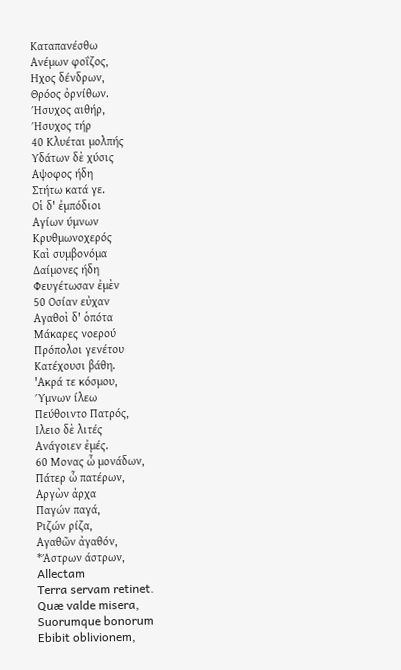Καταπανέσθω
Ανέμων φοΐζος,
Ηχος δένδρων,
Θρόος ὀρνίθων.
Ήσυχος αιθήρ,
Ήσυχος τήρ
40 Κλυέται μολπής
Υδάτων δὲ χύσις
Αψοφος ήδη
Στήτω κατά γε.
Οἱ δ' ἐμπόδιοι
Αγίων ύμνων
Κρυθμωνοχερός
Καὶ συμβονόμα
Δαίμονες ήδη
Φευγέτωσαν ἐμὲν
50 Οσίαν εὐχαν
Αγαθοὶ δ' ὁπότα
Μάκαρες νοερού
Πρόπολοι γενέτου
Κατέχουσι βάθη.
'Ακρά τε κόσμου,
Ύμνων ίλεω
Πεύθοιντο Πατρός,
Ιλειο δὲ λιτές
Ανάγοιεν ἐμές.
60 Μονας ὦ μονάδων,
Πάτερ ὦ πατέρων,
Αργὼν ἀρχα
Παγών παγά,
Ριζών ρίζα,
Αγαθῶν ἀγαθόν,
*Άστρων άστρων,
Allectam
Terra servam retinet.
Quæ valde misera,
Suorumque bonorum
Ebibit oblivionem,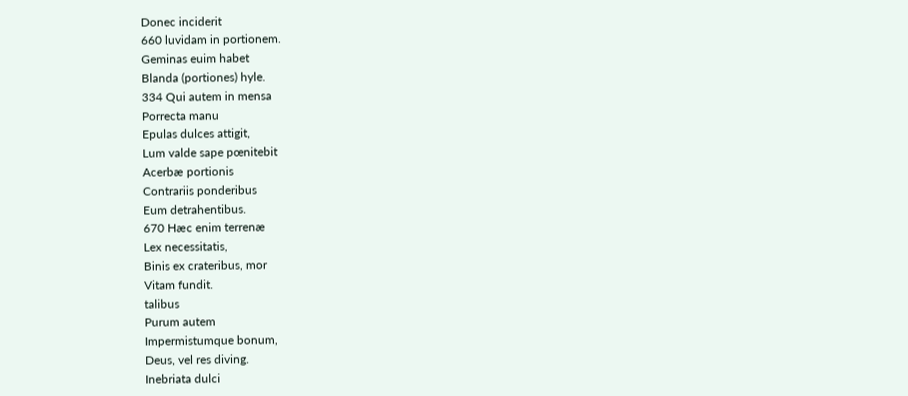Donec inciderit
660 luvidam in portionem.
Geminas euim habet
Blanda (portiones) hyle.
334 Qui autem in mensa
Porrecta manu
Epulas dulces attigit,
Lum valde sape pœnitebit
Acerbæ portionis
Contrariis ponderibus
Eum detrahentibus.
670 Hæc enim terrenæ
Lex necessitatis,
Binis ex crateribus, mor
Vitam fundit.
talibus
Purum autem
Impermistumque bonum,
Deus, vel res diving.
Inebriata dulci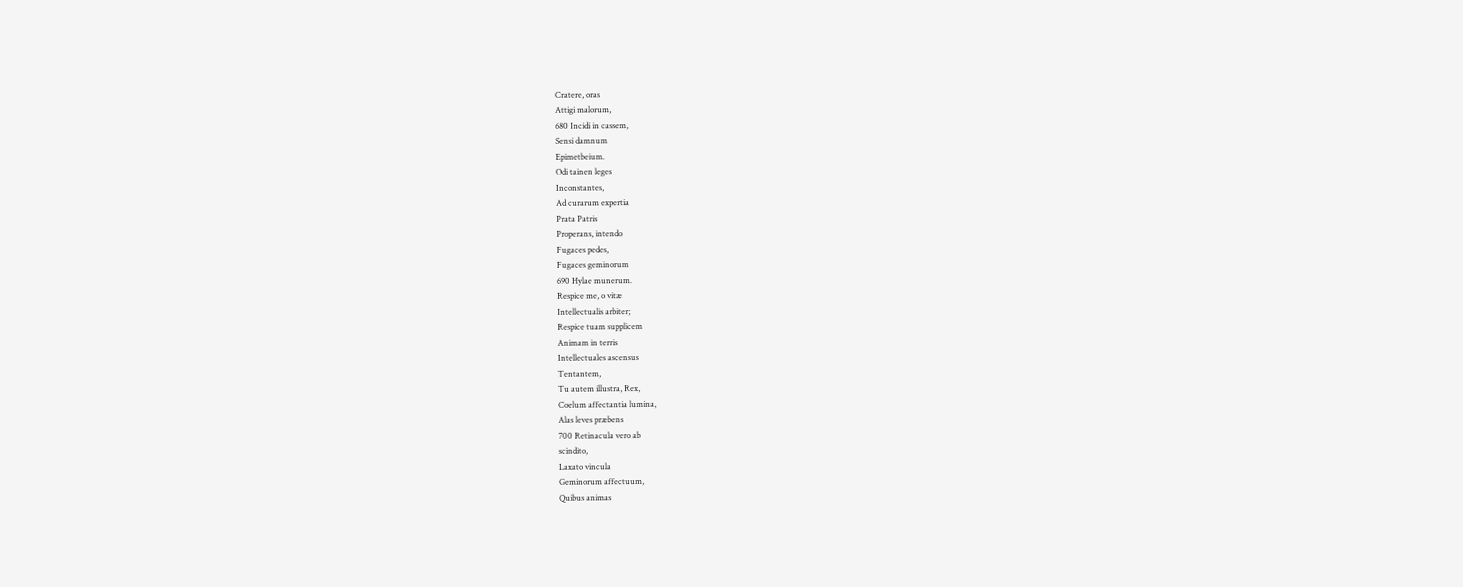Cratere, oras
Attigi malorum,
680 Incidi in cassem,
Sensi damnum
Epimetbeium.
Odi tainen leges
Inconstantes,
Ad curarum expertia
Prata Patris
Properans, intendo
Fugaces pedes,
Fugaces geminorum
690 Hylae munerum.
Respice me, o vitæ
Intellectualis arbiter;
Respice tuam supplicem
Animam in terris
Intellectuales ascensus
Tentantem,
Tu autem illustra, Rex,
Coelum affectantia lumina,
Alas leves præbens
700 Retinacula vero ab
scindito,
Laxato vincula
Geminorum affectuum,
Quibus animas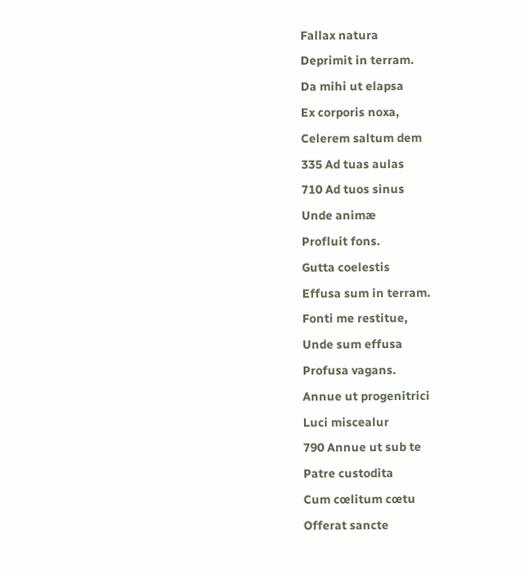Fallax natura
Deprimit in terram.
Da mihi ut elapsa
Ex corporis noxa,
Celerem saltum dem
335 Ad tuas aulas
710 Ad tuos sinus
Unde animæ
Profluit fons.
Gutta coelestis
Effusa sum in terram.
Fonti me restitue,
Unde sum effusa
Profusa vagans.
Annue ut progenitrici
Luci miscealur
790 Annue ut sub te
Patre custodita
Cum cœlitum cœtu
Offerat sancte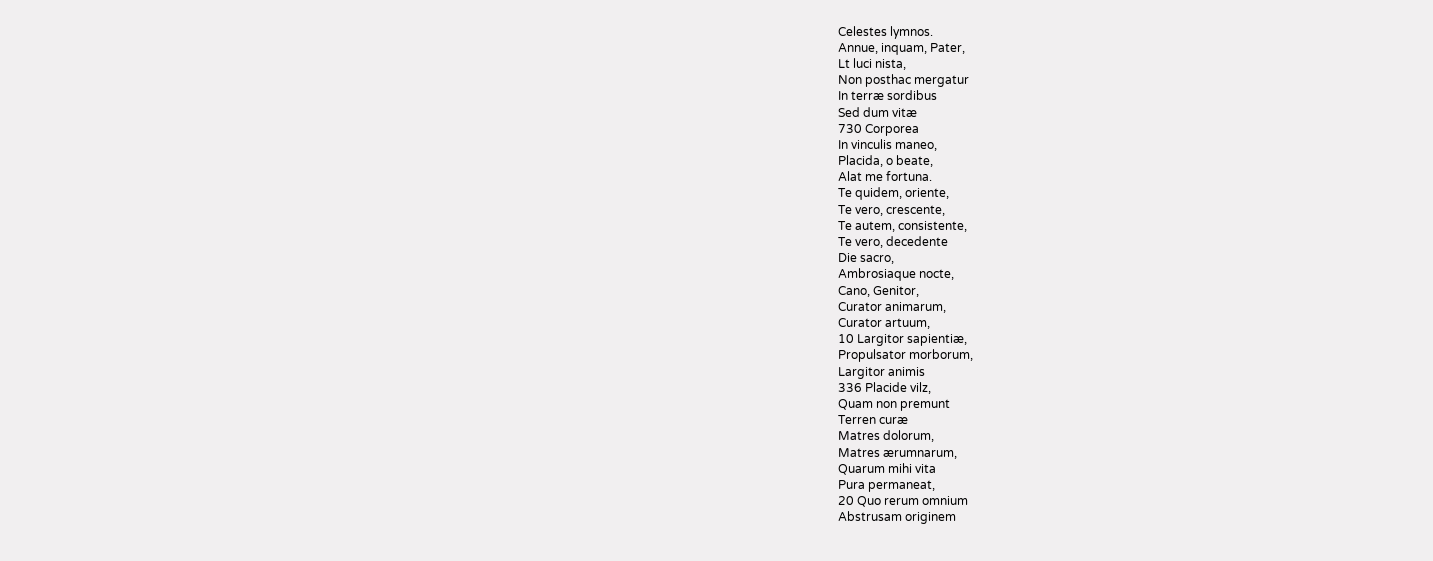Celestes lymnos.
Annue, inquam, Pater,
Lt luci nista,
Non posthac mergatur
In terræ sordibus
Sed dum vitæ
730 Corporea
In vinculis maneo,
Placida, o beate,
Alat me fortuna.
Te quidem, oriente,
Te vero, crescente,
Te autem, consistente,
Te vero, decedente
Die sacro,
Ambrosiaque nocte,
Cano, Genitor,
Curator animarum,
Curator artuum,
10 Largitor sapientiæ,
Propulsator morborum,
Largitor animis
336 Placide vilz,
Quam non premunt
Terren curæ
Matres dolorum,
Matres ærumnarum,
Quarum mihi vita
Pura permaneat,
20 Quo rerum omnium
Abstrusam originem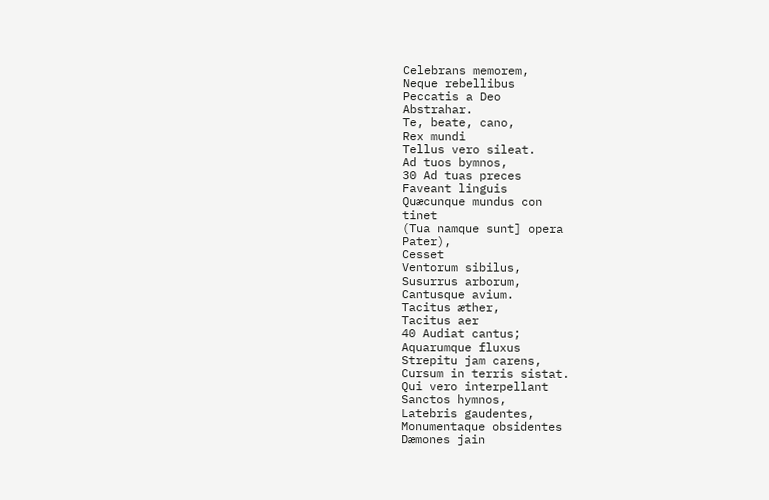Celebrans memorem,
Neque rebellibus
Peccatis a Deo
Abstrahar.
Te, beate, cano,
Rex mundi
Tellus vero sileat.
Ad tuos bymnos,
30 Ad tuas preces
Faveant linguis
Quæcunque mundus con
tinet
(Tua namque sunt] opera
Pater),
Cesset
Ventorum sibilus,
Susurrus arborum,
Cantusque avium.
Tacitus æther,
Tacitus aer
40 Audiat cantus;
Aquarumque fluxus
Strepitu jam carens,
Cursum in terris sistat.
Qui vero interpellant
Sanctos hymnos,
Latebris gaudentes,
Monumentaque obsidentes
Dæmones jain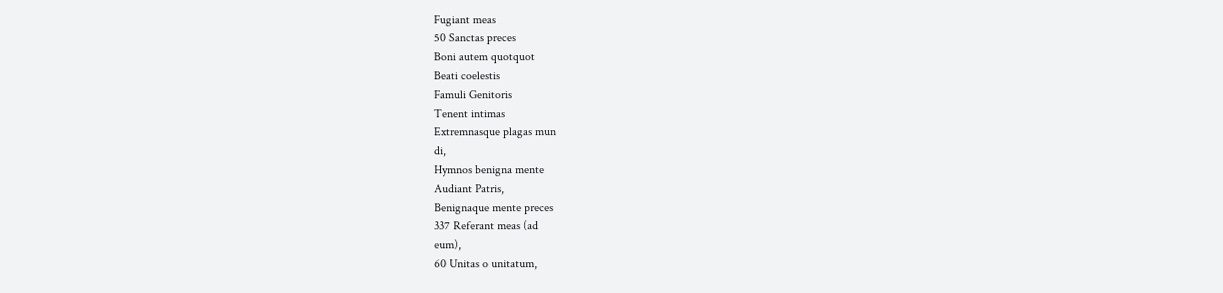Fugiant meas
50 Sanctas preces
Boni autem quotquot
Beati coelestis
Famuli Genitoris
Tenent intimas
Extremnasque plagas mun
di,
Hymnos benigna mente
Audiant Patris,
Benignaque mente preces
337 Referant meas (ad
eum),
60 Unitas o unitatum,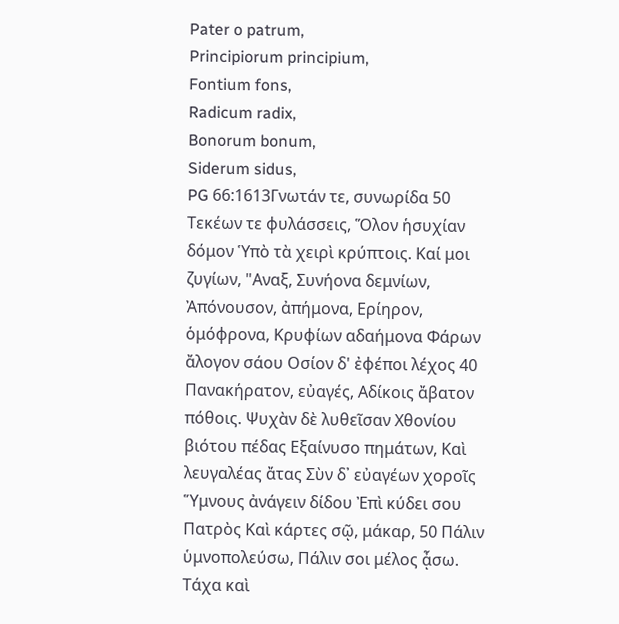Pater o patrum,
Principiorum principium,
Fontium fons,
Radicum radix,
Bonorum bonum,
Siderum sidus,
PG 66:1613Γνωτάν τε, συνωρίδα 50 Τεκέων τε φυλάσσεις, Ὅλον ἡσυχίαν δόμον Ὑπὸ τὰ χειρὶ κρύπτοις. Καί μοι ζυγίων, "Αναξ, Συνήονα δεμνίων, Ἀπόνουσον, ἀπήμονα, Ερίηρον, ὁμόφρονα, Κρυφίων αδαήμονα Φάρων ἄλογον σάου Οσίον δ' ἐφέποι λέχος 40 Πανακήρατον, εὐαγές, Αδίκοις ἄβατον πόθοις. Ψυχὰν δὲ λυθεῖσαν Χθονίου βιότου πέδας Εξαίνυσο πημάτων, Καὶ λευγαλέας ἄτας Σὺν δ᾽ εὐαγέων χοροῖς Ὕμνους ἀνάγειν δίδου Ἐπὶ κύδει σου Πατρὸς Καὶ κάρτες σῷ, μάκαρ, 50 Πάλιν ὑμνοπολεύσω, Πάλιν σοι μέλος ᾆσω. Τάχα καὶ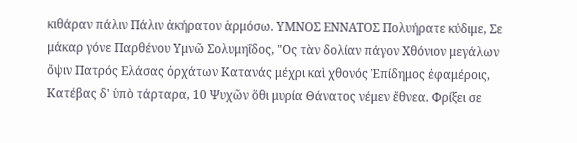κιθάραν πάλιν Πάλιν ἀκήρατον ἁρμόσω. ΥΜΝΟΣ ΕΝΝΑΤΟΣ Πολυήρατε κύδιμε, Σε μάκαρ γόνε Παρθένου Υμνῶ Σολυμηΐδος, "Ος τὰν δολίαν πάγον Χθόνιον μεγάλων ὄψιν Πατρός Ελάσας ὀρχάτων Κατανάς μέχρι καὶ χθονός Ἐπίδημος ἐφαμέροις, Κατέβας δ' ὑπὸ τάρταρα, 10 Ψυχῶν ὅθι μυρία Θάνατος νέμεν ἔθνεα. Φρίξει σε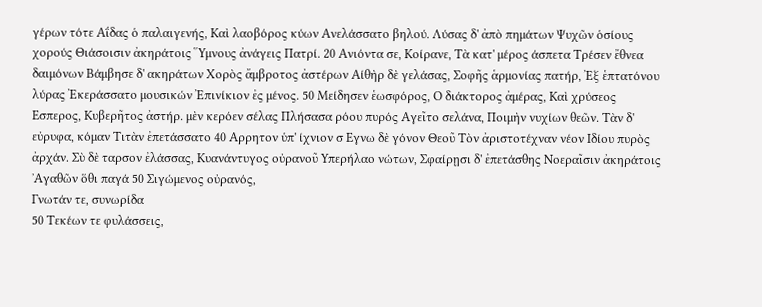γέρων τότε Αΐδας ὁ παλαιγενής, Καὶ λαοβόρος κύων Ανελάσσατο βηλού. Λύσας δ' ἀπὸ πημάτων Ψυχῶν ὁσίους χορούς Θιάσοισιν ἀκηράτοις Ὕμνους ἀνάγεις Πατρί. 20 Ανιόντα σε, Κοίρανε, Τὰ κατ' μέρος άσπετα Τρέσεν ἔθνεα δαιμόνων Βάμβησε δ' ακηράτων Χορὸς ἄμβροτος ἀστέρων Αίθὴρ δὲ γελάσας, Σοφῆς ἁρμονίας πατήρ, Ἐξ ἑπτατόνου λύρας Ἐκεράσσατο μουσικών Ἐπινίκιον ἐς μένος. 50 Μείδησεν ἑωσφόρος, Ο διάκτορος ἀμέρας, Καὶ χρύσεος Εσπερος, Κυβερῆτος ἀστήρ. μὲν κερόεν σέλας Πλήσασα ρόου πυρός Αγεῖτο σελάνα, Ποιμὴν νυχίων θεῶν. Τὰν δ' εὐρυφα, κόμαν Τιτὰν ἐπετάσσατο 40 Αρρητον ὑπ' ίχνιον σ Εγνω δὲ γόνον Θεοῦ Τὸν ἀριστοτέχναν νέον Ιδίου πυρὸς ἀρχάν. Σὺ δὲ ταρσον ἐλάσσας, Κυανάντυγος οὐρανοῦ Υπερήλαο νώτων, Σφαίρῃσι δ' ἐπετάσθης Νοεραῖσιν ἀκηράτοις ᾿Αγαθῶν ὅθι παγά 50 Σιγώμενος οὐρανός,
Γνωτάν τε, συνωρίδα
50 Τεκέων τε φυλάσσεις,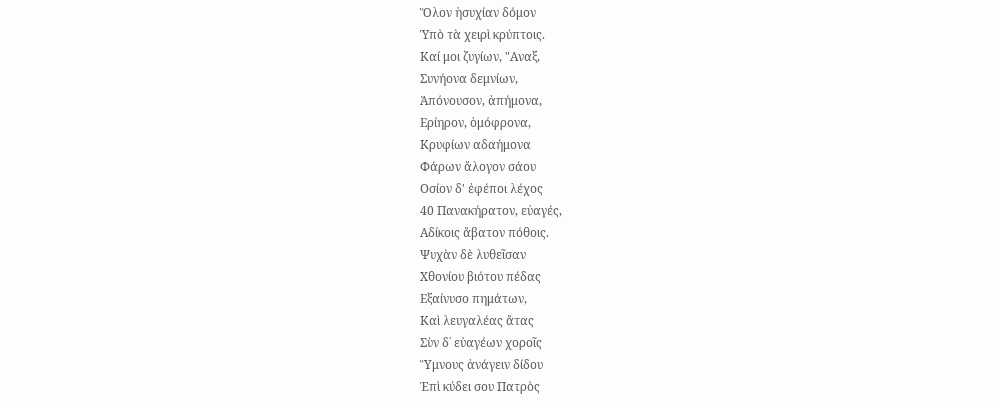Ὅλον ἡσυχίαν δόμον
Ὑπὸ τὰ χειρὶ κρύπτοις.
Καί μοι ζυγίων, "Αναξ,
Συνήονα δεμνίων,
Ἀπόνουσον, ἀπήμονα,
Ερίηρον, ὁμόφρονα,
Κρυφίων αδαήμονα
Φάρων ἄλογον σάου
Οσίον δ' ἐφέποι λέχος
40 Πανακήρατον, εὐαγές,
Αδίκοις ἄβατον πόθοις.
Ψυχὰν δὲ λυθεῖσαν
Χθονίου βιότου πέδας
Εξαίνυσο πημάτων,
Καὶ λευγαλέας ἄτας
Σὺν δ᾽ εὐαγέων χοροῖς
Ὕμνους ἀνάγειν δίδου
Ἐπὶ κύδει σου Πατρὸς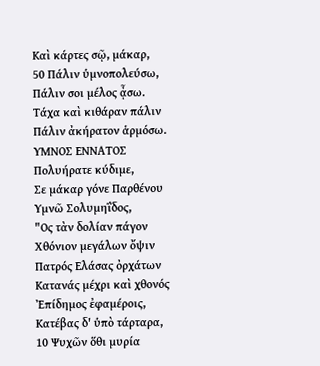Καὶ κάρτες σῷ, μάκαρ,
50 Πάλιν ὑμνοπολεύσω,
Πάλιν σοι μέλος ᾆσω.
Τάχα καὶ κιθάραν πάλιν
Πάλιν ἀκήρατον ἁρμόσω.
ΥΜΝΟΣ ΕΝΝΑΤΟΣ
Πολυήρατε κύδιμε,
Σε μάκαρ γόνε Παρθένου
Υμνῶ Σολυμηΐδος,
"Ος τὰν δολίαν πάγον
Χθόνιον μεγάλων ὄψιν
Πατρός Ελάσας ὀρχάτων
Κατανάς μέχρι καὶ χθονός
Ἐπίδημος ἐφαμέροις,
Κατέβας δ' ὑπὸ τάρταρα,
10 Ψυχῶν ὅθι μυρία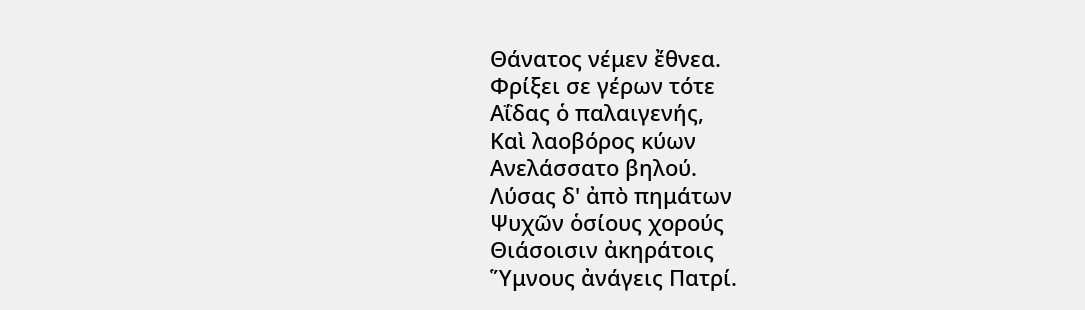Θάνατος νέμεν ἔθνεα.
Φρίξει σε γέρων τότε
Αΐδας ὁ παλαιγενής,
Καὶ λαοβόρος κύων
Ανελάσσατο βηλού.
Λύσας δ' ἀπὸ πημάτων
Ψυχῶν ὁσίους χορούς
Θιάσοισιν ἀκηράτοις
Ὕμνους ἀνάγεις Πατρί.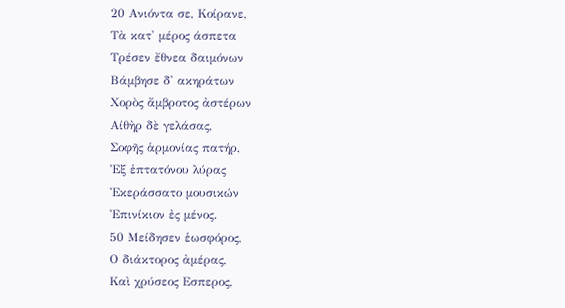20 Ανιόντα σε, Κοίρανε,
Τὰ κατ' μέρος άσπετα
Τρέσεν ἔθνεα δαιμόνων
Βάμβησε δ' ακηράτων
Χορὸς ἄμβροτος ἀστέρων
Αίθὴρ δὲ γελάσας,
Σοφῆς ἁρμονίας πατήρ,
Ἐξ ἑπτατόνου λύρας
Ἐκεράσσατο μουσικών
Ἐπινίκιον ἐς μένος.
50 Μείδησεν ἑωσφόρος,
Ο διάκτορος ἀμέρας,
Καὶ χρύσεος Εσπερος,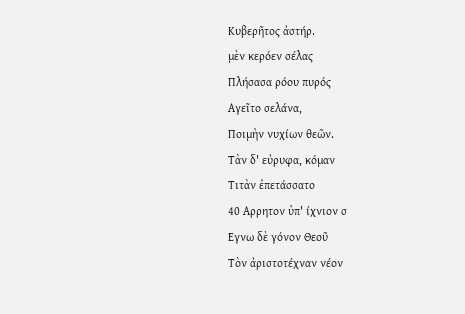Κυβερῆτος ἀστήρ.
μὲν κερόεν σέλας
Πλήσασα ρόου πυρός
Αγεῖτο σελάνα,
Ποιμὴν νυχίων θεῶν.
Τὰν δ' εὐρυφα, κόμαν
Τιτὰν ἐπετάσσατο
40 Αρρητον ὑπ' ίχνιον σ
Εγνω δὲ γόνον Θεοῦ
Τὸν ἀριστοτέχναν νέον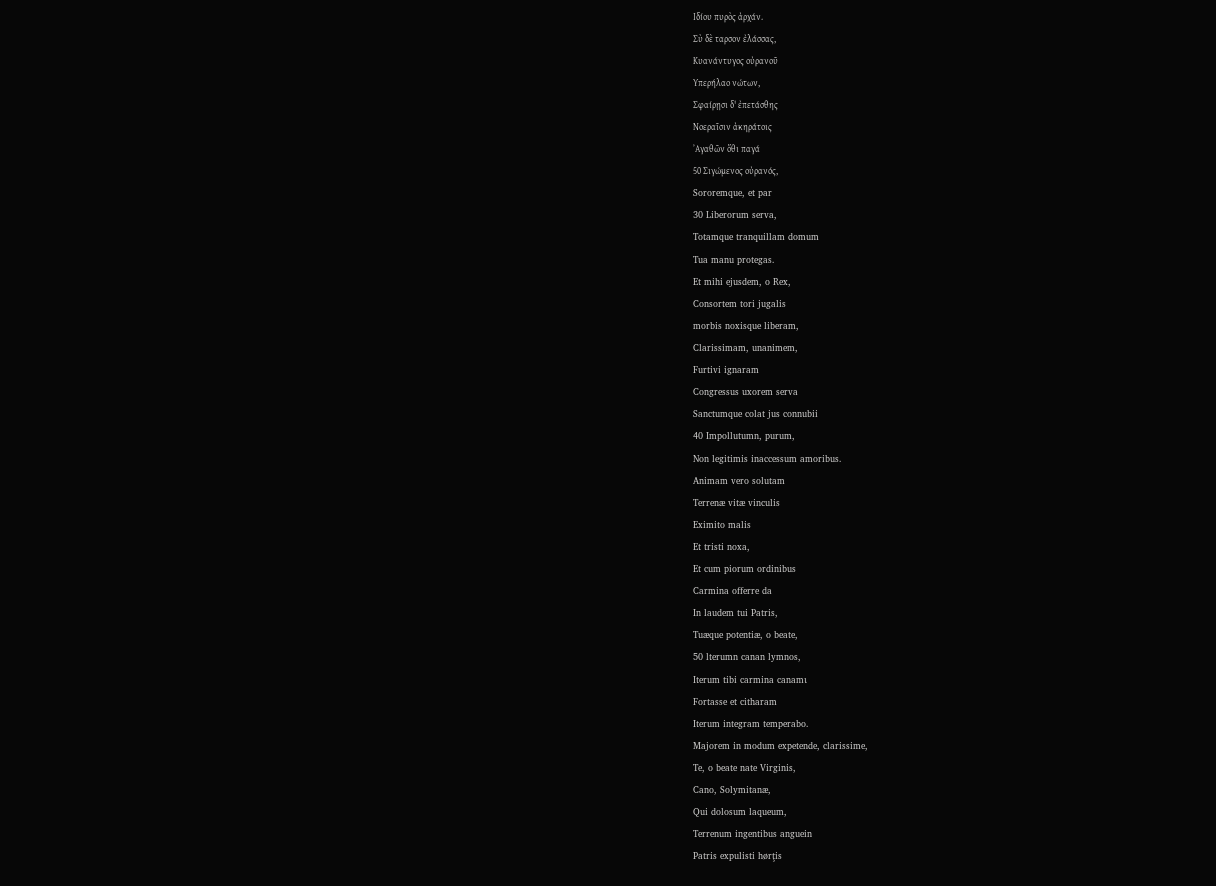Ιδίου πυρὸς ἀρχάν.
Σὺ δὲ ταρσον ἐλάσσας,
Κυανάντυγος οὐρανοῦ
Υπερήλαο νώτων,
Σφαίρῃσι δ' ἐπετάσθης
Νοεραῖσιν ἀκηράτοις
᾿Αγαθῶν ὅθι παγά
50 Σιγώμενος οὐρανός,
Sororemque, et par
30 Liberorum serva,
Totamque tranquillam domum
Tua manu protegas.
Et mihi ejusdem, o Rex,
Consortem tori jugalis
morbis noxisque liberam,
Clarissimam, unanimem,
Furtivi ignaram
Congressus uxorem serva
Sanctumque colat jus connubii
40 Impollutumn, purum,
Non legitimis inaccessum amoribus.
Animam vero solutam
Terrenæ vitæ vinculis
Eximito malis
Et tristi noxa,
Et cum piorum ordinibus
Carmina offerre da
In laudem tui Patris,
Tuæque potentiæ, o beate,
50 lterumn canan lymnos,
Iterum tibi carmina canamɩ
Fortasse et citharam
Iterum integram temperabo.
Majorem in modum expetende, clarissime,
Te, o beate nate Virginis,
Cano, Solymitanæ,
Qui dolosum laqueum,
Terrenum ingentibus anguein
Patris expulisti hørţis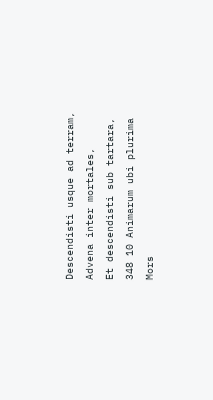Descendisti usque ad terram,
Advena inter mortales,
Et descendisti sub tartara,
348 10 Animarum ubi plurima
Mors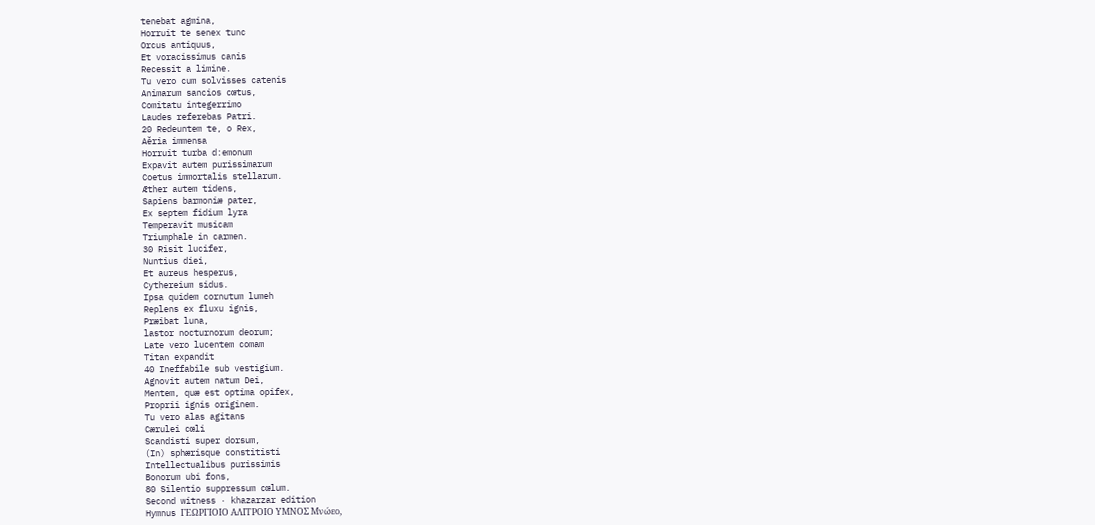tenebat agmina,
Horruit te senex tunc
Orcus antiquus,
Et voracissimus canis
Recessit a limine.
Tu vero cum solvisses catenis
Animarum sancios cœtus,
Comitatu integerrimo
Laudes referebas Patri.
20 Redeuntem te, o Rex,
Aĕria immensa
Horruit turba d:emonum
Expavit autem purissimarum
Coetus immortalis stellarum.
Æther autem tidens,
Sapiens barmoniæ pater,
Ex septem fidium lyra
Temperavit musicam
Triumphale in carmen.
30 Risit lucifer,
Nuntius diei,
Et aureus hesperus,
Cythereium sidus.
Ipsa quidem cornutum lumeh
Replens ex fluxu ignis,
Præibat luna,
lastor nocturnorum deorum;
Late vero lucentem comam
Titan expandit
40 Ineffabile sub vestigium.
Agnovit autem natum Dei,
Mentem, quæ est optima opifex,
Proprii ignis originem.
Tu vero alas agitans
Cærulei cœli
Scandisti super dorsum,
(In) sphærisque constitisti
Intellectualibus purissimis
Bonorum ubi fons,
80 Silentio suppressum cœlum.
Second witness · khazarzar edition
Hymnus ΓΕΩΡΓΙΟΙΟ ΑΛΙΤΡΟΙΟ ΥΜΝΟΣ Μνώεο,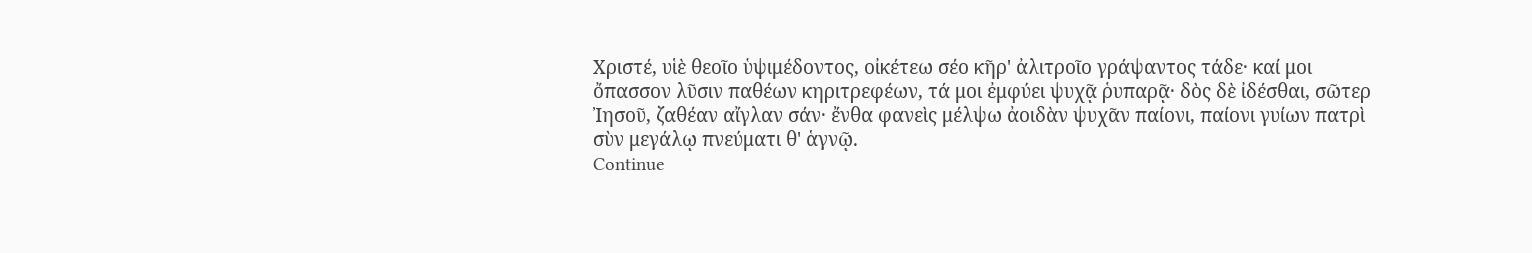Χριστέ, υἱὲ θεοῖο ὑψιμέδοντος, οἰκέτεω σέο κῆρ' ἀλιτροῖο γράψαντος τάδε· καί μοι ὄπασσον λῦσιν παθέων κηριτρεφέων, τά μοι ἐμφύει ψυχᾷ ῥυπαρᾷ· δὸς δὲ ἰδέσθαι, σῶτερ Ἰησοῦ, ζαθέαν αἴγλαν σάν· ἔνθα φανεὶς μέλψω ἀοιδὰν ψυχᾶν παίονι, παίονι γυίων πατρὶ σὺν μεγάλῳ πνεύματι θ' ἁγνῷ.
Continue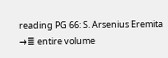reading PG 66: S. Arsenius Eremita →≣ entire volume